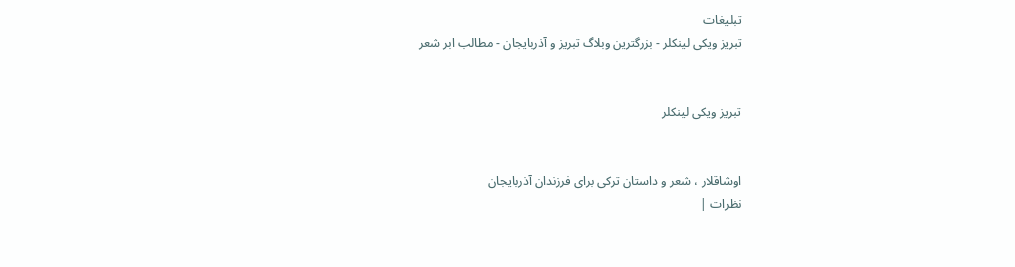تبلیغات
تبریز ویکی لینکلر - بزرگترین وبلاگ تبریز و آذربایجان - مطالب ابر شعر


تبریز ویکی لینکلر


اوشاقلار ، شعر و داستان ترکی برای فرزندان آذربایجان
نظرات |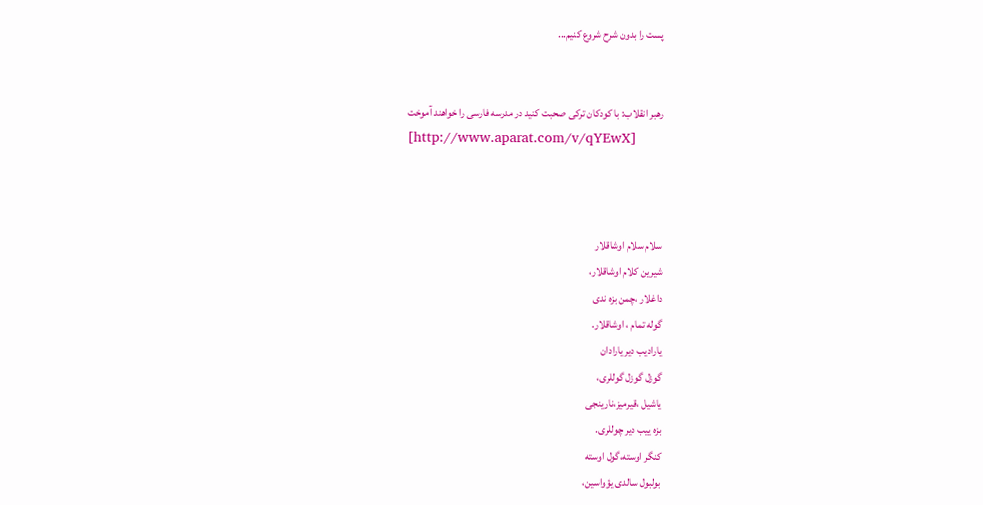پست را بدون شرح شروع کنیم...


رهبر انقلاب: با کودکان ترکی صحبت کنید در مدرسه فارسی را خواهند آموخت
[http://www.aparat.com/v/qYEwX]



سلام سلام اوشاقلار
شیرین کلام اوشاقلار،
داغلار ،چمن بزه ندی
گوله تمام ، اوشاقلار.
یارادیب دیر یارادان
گوزل گوزل گوللری،
یاشیل ،قیرمیز،نارینجی
بزه ییب دیر چوللری.
کنگر اوسته،گول اوسته
بولبول سالدی یؤواسین،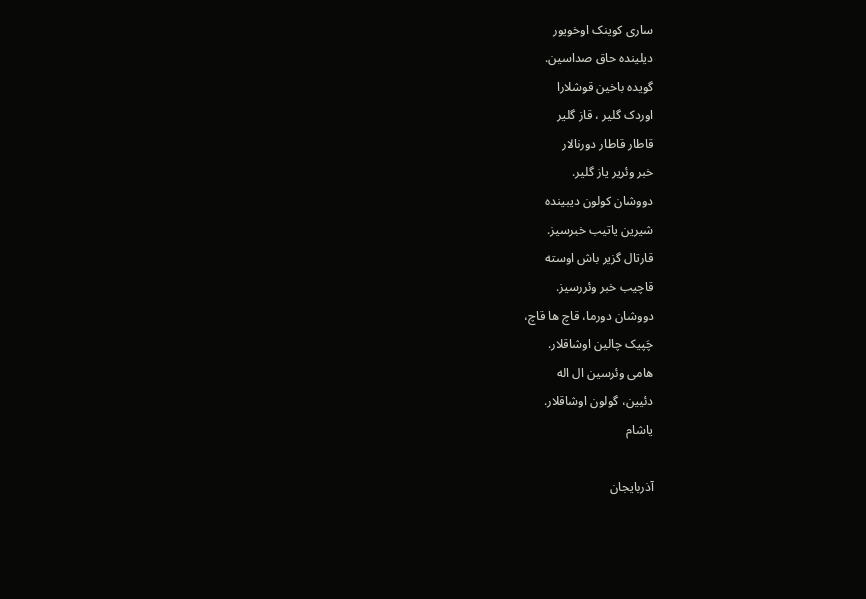ساری کوینک اوخویور
دیلینده حاق صداسین.
گویده باخین قوشلارا
اوردک گلیر ، قاز گلیر
قاطار قاطار دورنالار
خبر وئریر یاز گلیر.
دووشان کولون دیبینده
شیرین یاتیب خبرسیز.
قارتال گزیر باش اوسته
قاچیب خبر وئررسیز.
دووشان دورما، قاچ ها قاچ،
چَپیک چالین اوشاقلار.
هامی وئرسین ال اله
دئیین، گولون اوشاقلار.
یاشام

آذربایجان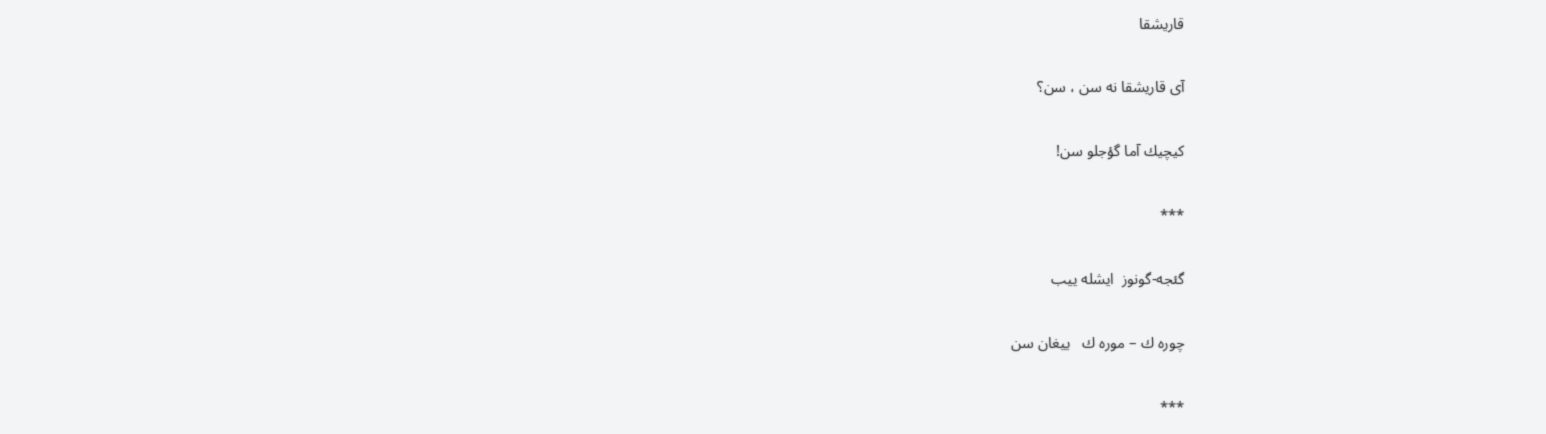قاریشقا

آی قاریشقا نه سن ، سن؟

كیچیك آما گؤجلو سن!

***

گئجه-گونوز  ایشله ییب

چوره ك – موره ك   ییغان سن

***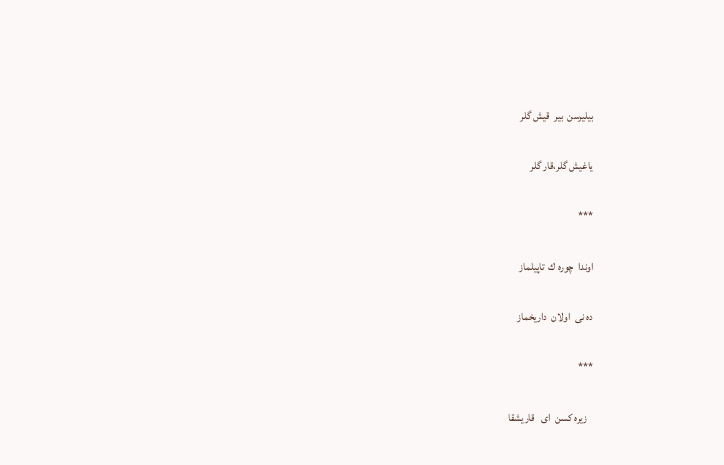بیلیرسن  بیر  قیش گلر

یاغیش گلر،قار گلر

***

اوندا  چوره ك  تاپیلماز

ده نی  اولان  داریخماز

***

   زیره كسن  ای   قاریشقا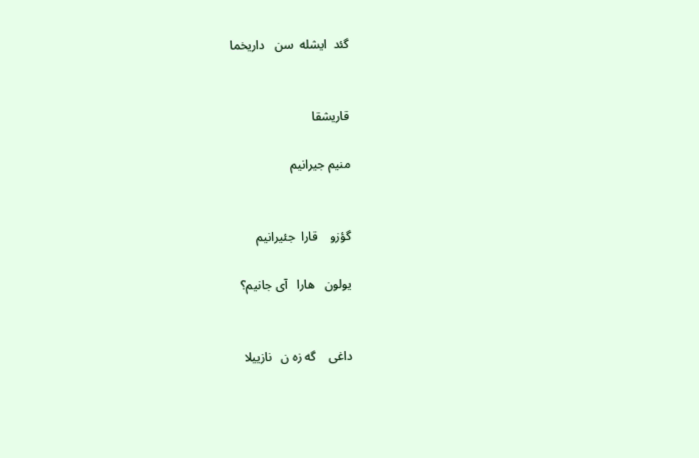گئد  ایشله  سن   داریخما


قاریشقا

منیم جیرانیم


گؤزو    قارا  جئیرانیم

یولون   هارا   آی جانیم؟


داغی    گه زه ن   نازییلا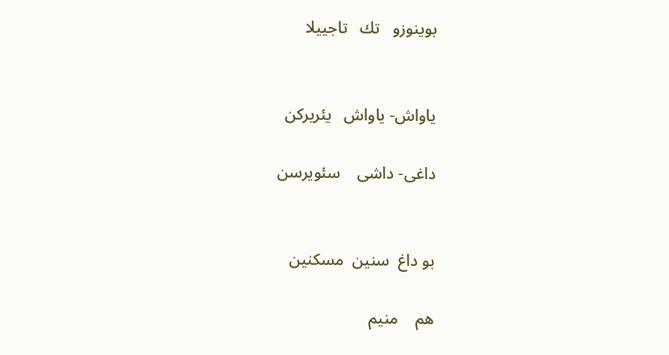بوینوزو   تك   تاجییلا


یاواش- یاواش   یئریركن

داغی- داشی    سئویرسن


بو داغ  سنین  مسكنین

هم    منیم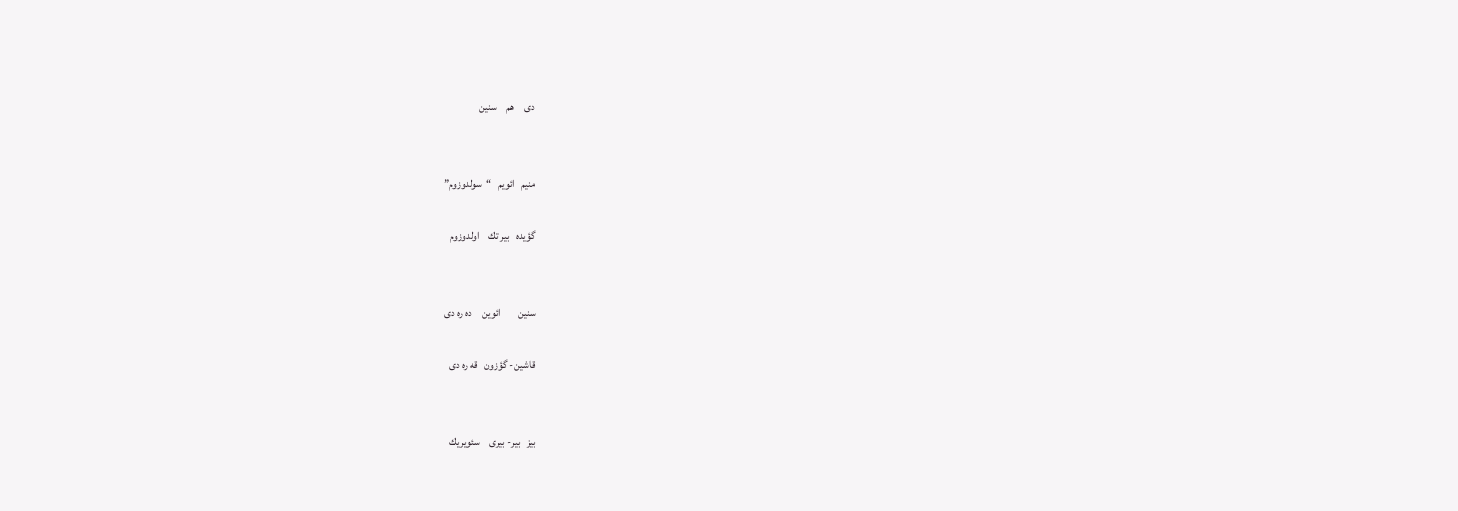دی     هم    سنین


منیم   ائویم   “سولدوزوم”

گؤیده   بیر تك    اولدوزوم


سنین        ائوین     ده ره دی

قاشین- گؤزون   قه ره دی


بیز   بیر- بیری    سئویریك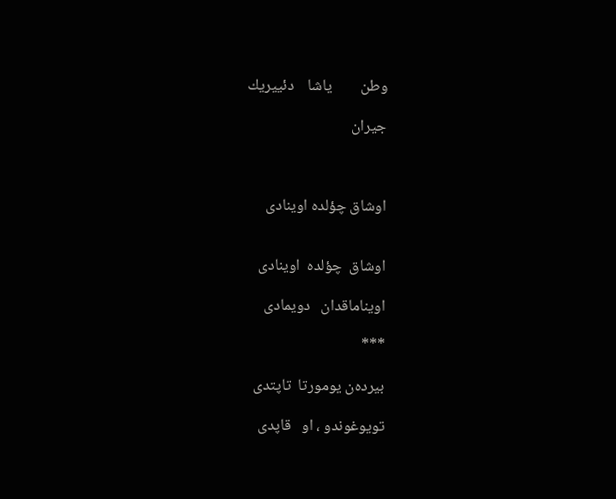وطن        یاشا    دئییریك

جیران



اوشاق چؤلده اوینادی


اوشاق  چؤلده  اوینادی

اویناماقدان   دویمادی

***

بیرده‌ن یومورتا  تاپتدی

تویوغوندو ، او   قاپدی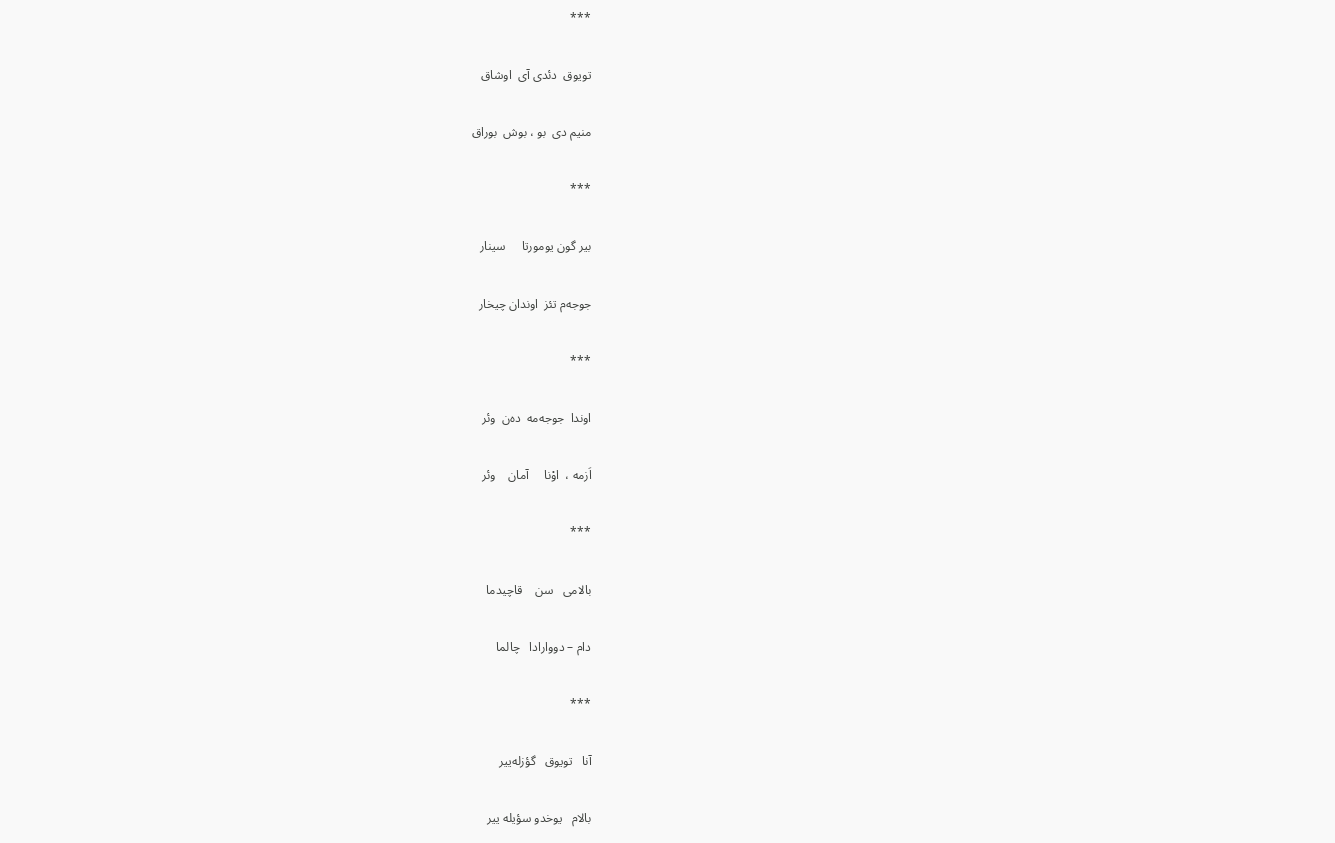***

تویوق  دئدی آی  اوشاق

منیم دی  بو ، بوش  بوراق

***

بیر گون یومورتا     سینار

جوجه‌م تئز  اوندان چیخار

***

اوندا  جوجه‌مه‌  ده‌ن  وئر

اَزمه ،  اوْنا     آمان    وئر

***

بالامی   سن    قاچیدما

دام – دووارادا   چالما

***

آنا   تویوق   گؤزله‌ییر

بالام   یوخدو سؤیله ییر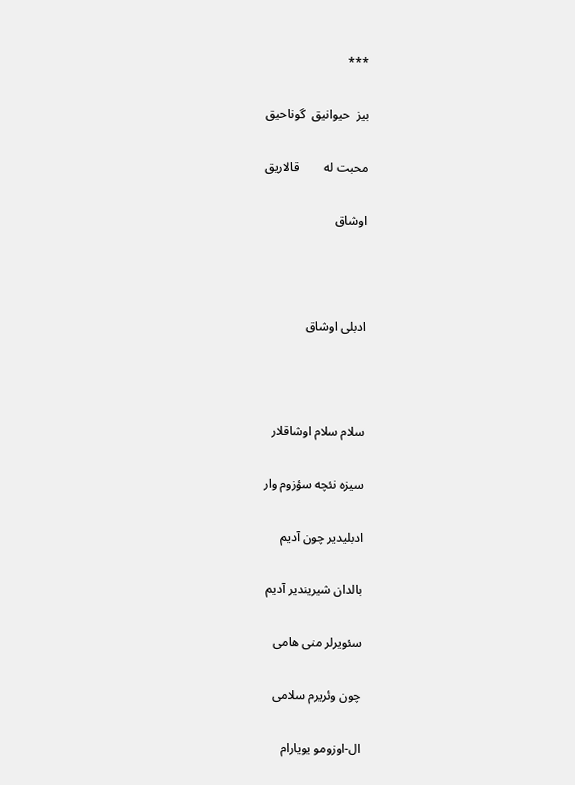***

بیز  حیوانیق  گوناحیق

محبت له        قالاریق

اوشاق



ادبلی اوشاق



سلام سلام اوشاقلار

سیزه نئچه سؤزوم وار

ادبلیدیر چون آدیم

بالدان شیریندیر آدیم

سئویرلر منی هامی

چون وئریرم سلامی

ال-اوزومو یویارام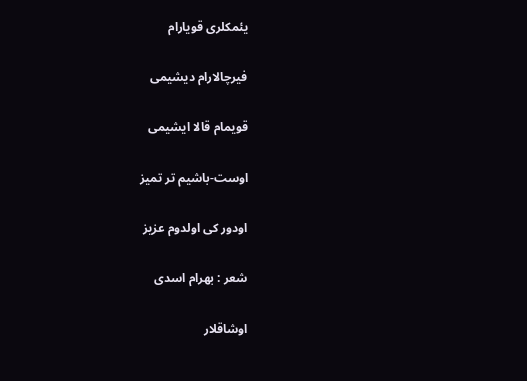یئمکلری قویارام

فیرچالارام دیشیمی

قویمام قالا ایشیمی

اوست-باشیم تر تمیز

اودور کی اولدوم عزیز

شعر : بهرام اسدی

اوشاقلار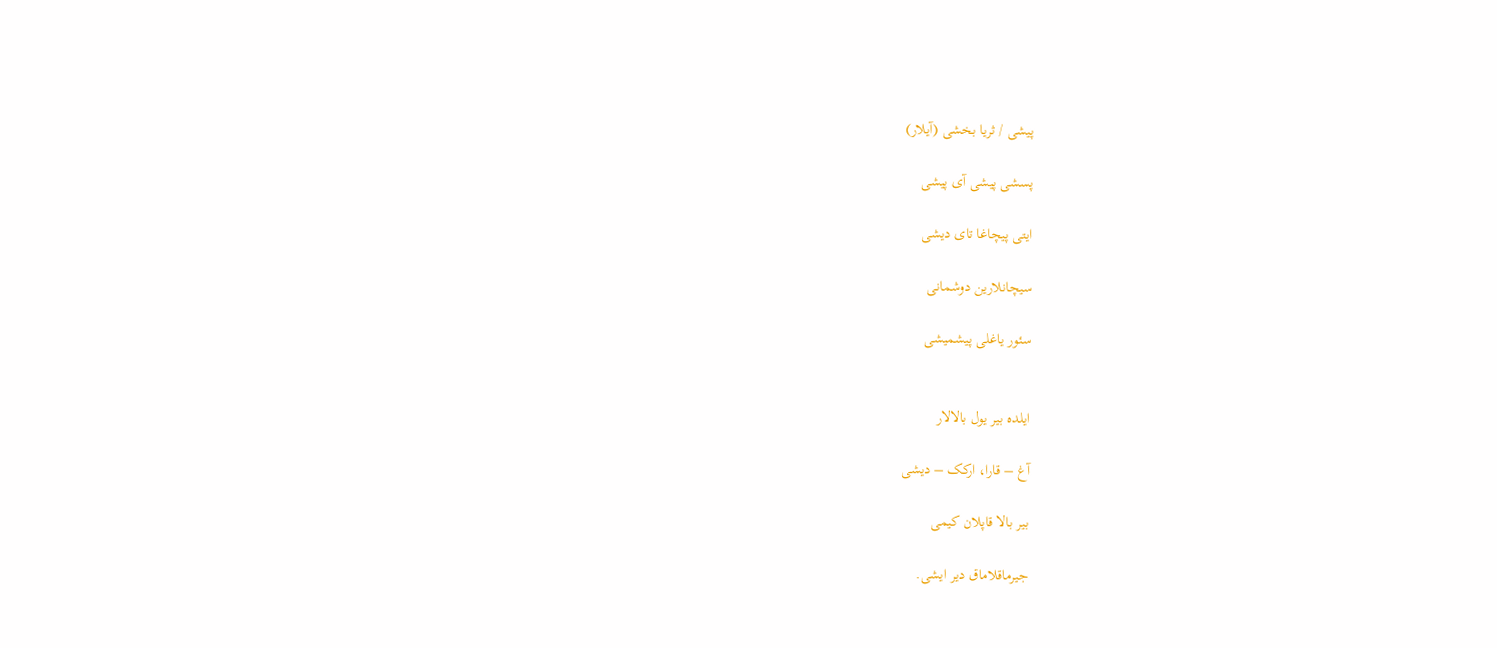پیشی / ثریا بخشی (آیلار)

پسشی پیشی آی پیشی

ایتی پیچاغا تای دیشی

سیچانلارین دوشمانی

سئور یاغلی پیشمیشی


ایلده بیر یول بالالار

آغ – قارا، ارکک – دیشی

بیر بالا قاپلان کیمی

جیرماقلاماق دیر ایشی.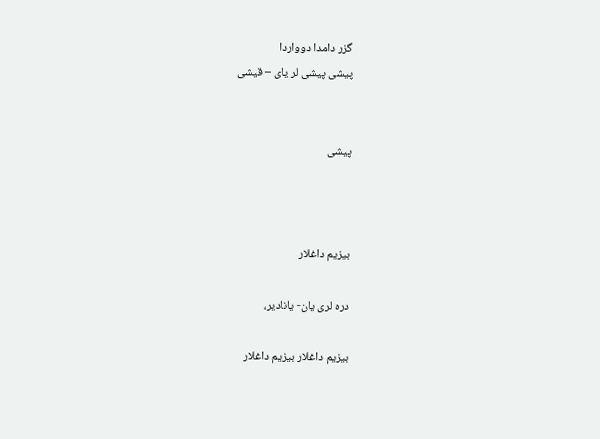گزر دامدا دوواردا
پیشی پیشی لر یای – قیشی


پیشی



بیزیم داغلار

دره لری یان- یانادیر،

بیزیم داغلار بیزیم داغلار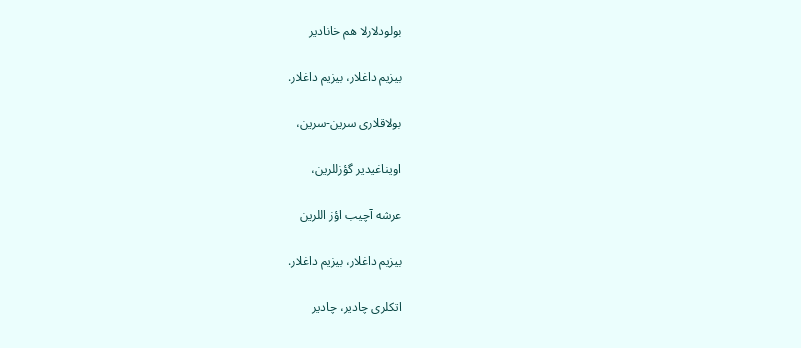بولودلارلا هم خانادیر

بیزیم داغلار، بیزیم داغلار.

بولاقلاری سرین-سرین،

اویناغیدیر گؤزللرین،

عرشه آچیب اؤز اللرین

بیزیم داغلار، بیزیم داغلار.

اتکلری چادیر، چادیر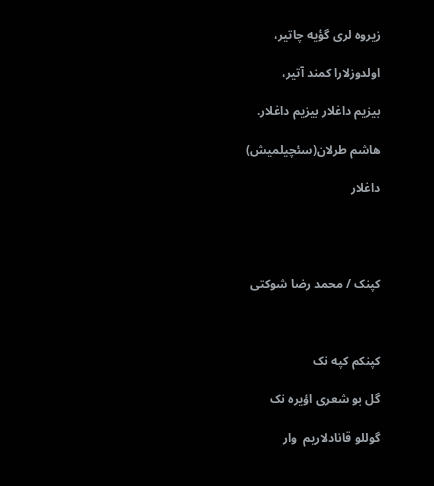زیروه لری گؤیه چاتیر،

اولدوزلارا کمند آتیر،

بیزیم داغلار بیزیم داغلار.

هاشم طرلان(سئچیلمیش)

داغلار




کپنک / محمد رضا شوکتی



کپنکم کپه نک

گل بو شعری اؤیره نک

گوللو قانادلاریم  وار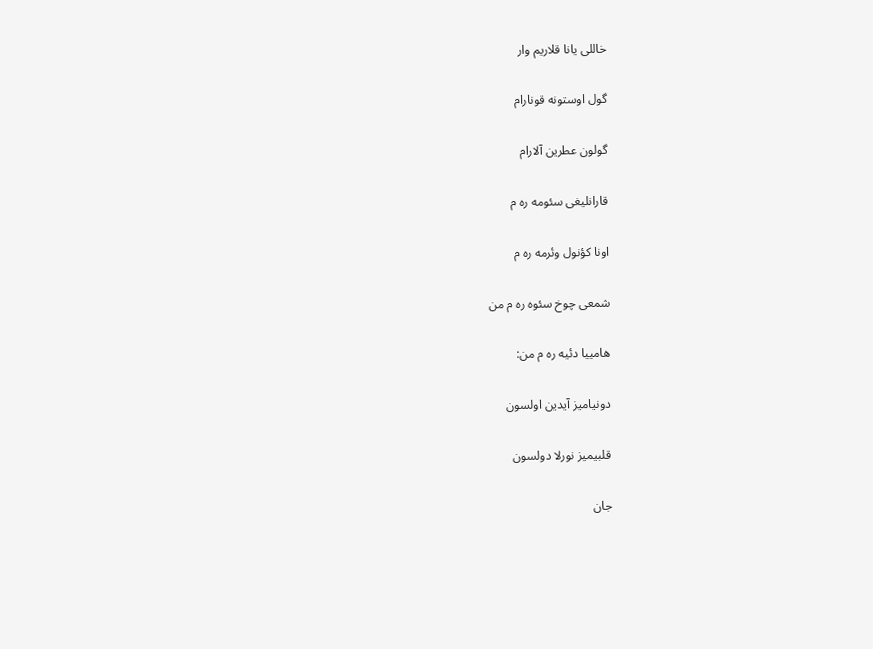خاللی یانا قلاریم وار

گول اوستونه قونارام

گولون عطرین آلارام

قارانلیغی سئومه ره م

اونا کؤنول وئرمه ره م

شمعی چوخ سئوه ره م من

هامییا دئیه ره م من:

دونیامیز آیدین اولسون

قلبیمیز نورلا دولسون

جان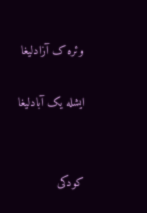وئره ک آزادلیغا

ایشله یک آبادلیغا


کودکی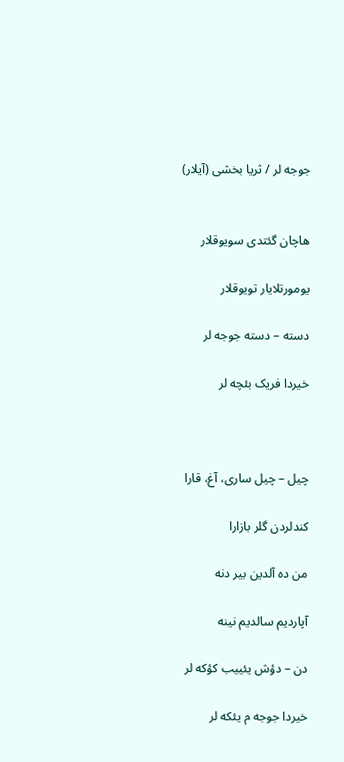جوجه لر / ثریا بخشی (آیلار)


هاچان گئتدی سویوقلار

یومورتلایار تویوقلار

دسته – دسته جوجه لر

خیردا فریک بئچه لر



چیل – چیل ساری، آغ، قارا

کندلردن گلر بازارا

من ده آلدین بیر دنه

آپاردیم سالدیم نینه

دن – دؤش یئییب کؤکه لر

خیردا جوجه م یئکه لر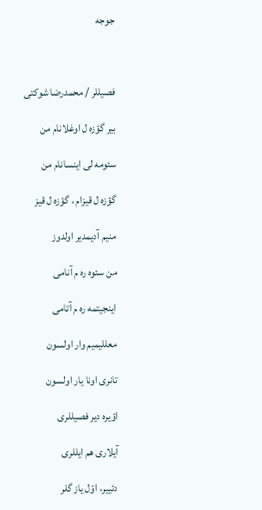جوجه



فصیللر / محمدرضا شوکتی

بیر گؤزه ل اوغلانام من

سئومه لی اینسانام من

گؤزه ل قیزام ، گؤزه ل قیز

منیم آدیمدیر اولدوز

من سئوه ره م آنامی

اینجیتمه ره م آتامی

معللیمیم وار اولسون

تانری اونا یار اولسون

اؤیره دیر فصیللری

آیلاری هم ایللری

دئییر، اوّل یاز گلر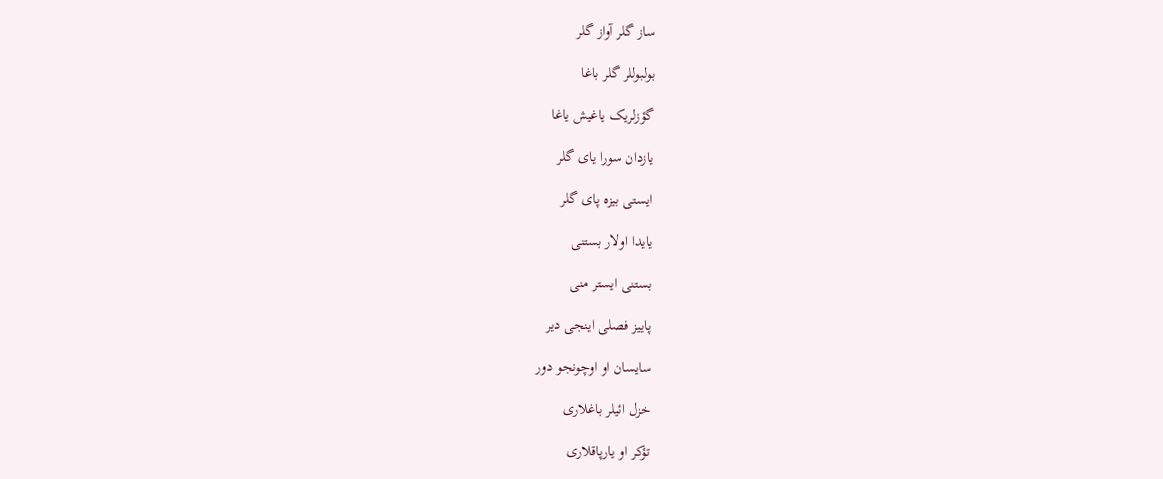ساز گلر آواز گلر

بولبوللر گلر باغا

گؤزلریک یاغیش یاغا

یازدان سورا یای گلر

ایستی بیزه پای گلر

یایدا اولار بستنی

بستنی ایستر منی

پاییز فصلی اینجی دیر

سایسان او اوچونجو دور

خزل ائیلر باغلاری

تؤکر او یارپاقلاری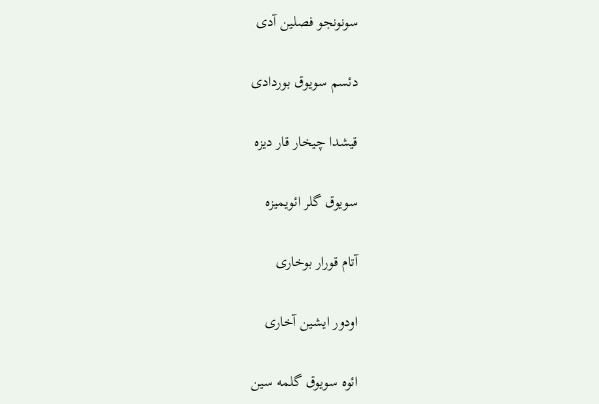سونونجو فصلین آدی

دئسم سویوق بوردادی

قیشدا چیخار قار دیزه

سویوق گلر ائویمیزه

آتام قورار بوخاری

اودور ایشین آخاری

ائوه سویوق گلمه سین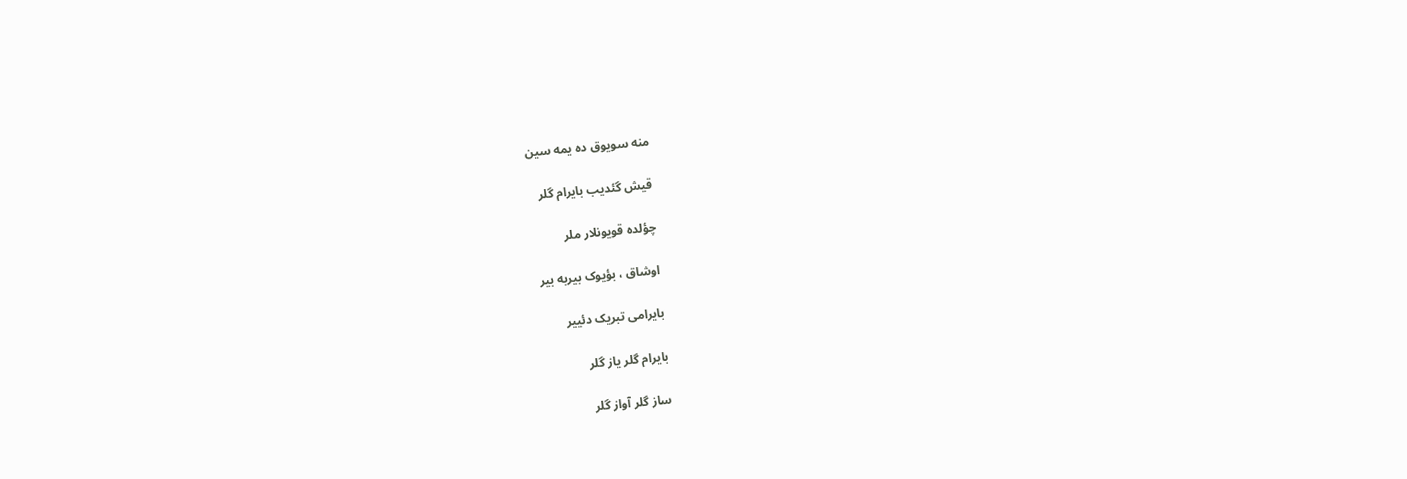منه سویوق ده یمه سین

قیش گئدیب بایرام گلر

چؤلده قویونلار ملر

اوشاق ، بؤیوک بیربه بیر

بایرامی تبریک دئییر

بایرام گلر یاز گلر

ساز گلر آواز گلر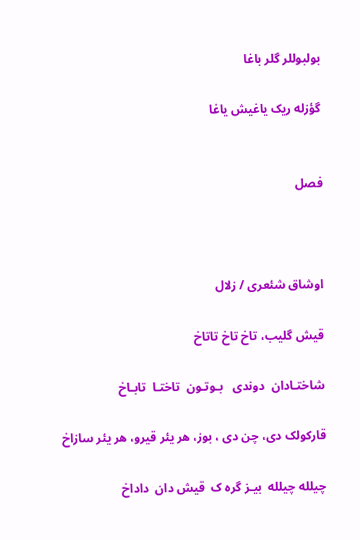بولبوللر گلر باغا

گؤزله ریک یاغیش یاغا


فصل



اوشاق شئعری / زلال

قیش گلیب، تاخ تاخ تاتاخ

شاختـادان  دوندی   بـوتـون  تاختـا  تابـاخ

قارکولک دی، چن دی ، بوز، هر یئر قیرو، هر یئر سازاخ

چیلله چیلله  بیـز گره ک  قیش دان  داداخ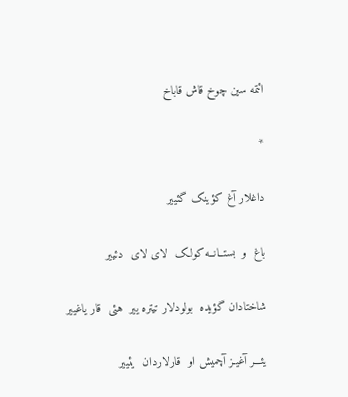ائتمه سین چوخ قاش قاباخ

*

داغلار آغ کؤینک گئییر

باغ  و  بستــانــه کولک  لای لای  دئییر

شاختادان گؤیده  بولودلار تیتره ییر  هئی  قار یاغییر

یئـــر آغیـز آچمیش او  قارلاردان  یئییر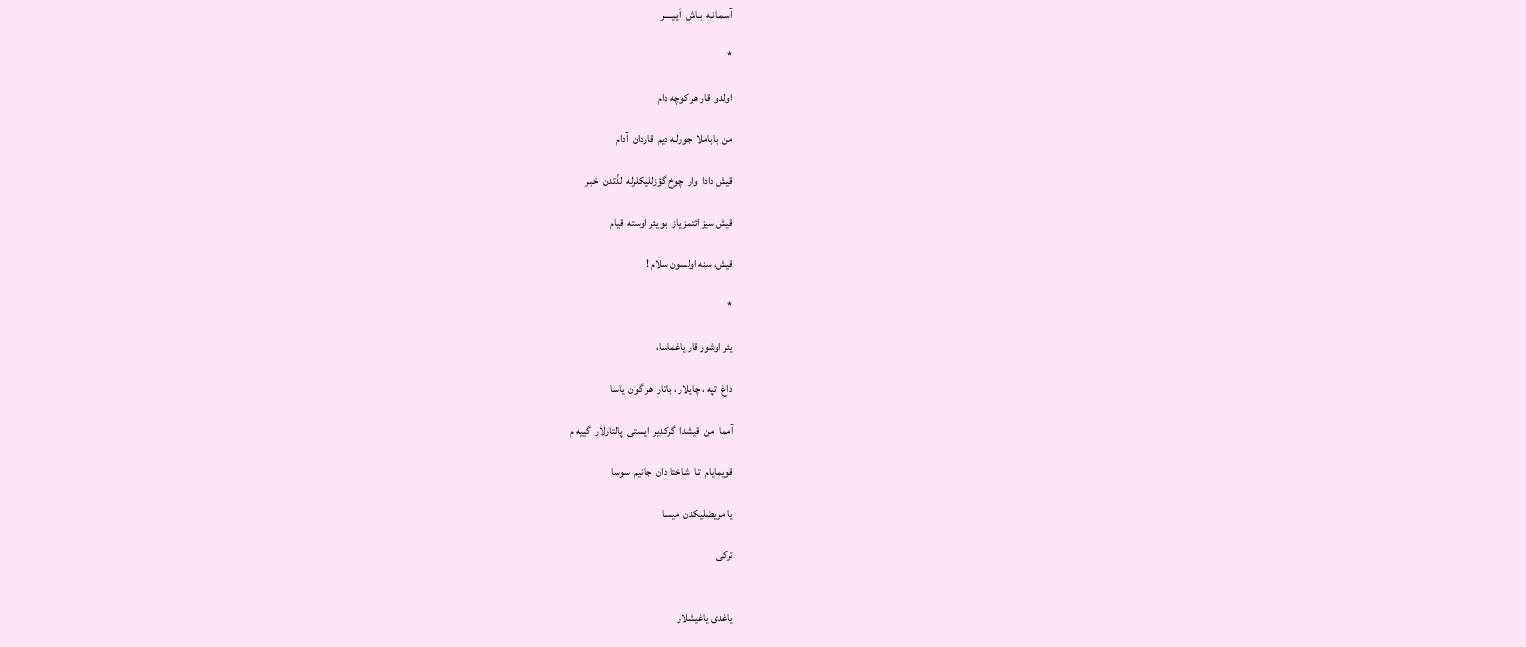آسمـانـه  بـاش  اَیـیــــر

*

اولدو  قار هر کوچه دام

من  باباملا  جورلـه دیم  قاردان  آدام

قیش دادا  وار  چوخ گؤزللیکلرله  لذّتدن  خبـر

قیش سیز ائتمز یاز  بو یئر اوسته  قیام

قیش، سنه اولسون سلام !

*

یئر اوشور قار یاغماسا،

داغ  تپه ، چایلار ، باتار  هر گون  یاسا

آمما  من  قیشدا  گرکدیر  ایستی  پالتارلار  گییه م

قویمایام  تـا  شاختا دان  جانیم  سوسا

یا مریضلیکدن  میسا

ترکی


یاغدی یاغیشلار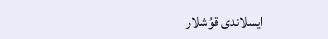ایسلاندی قوُشلار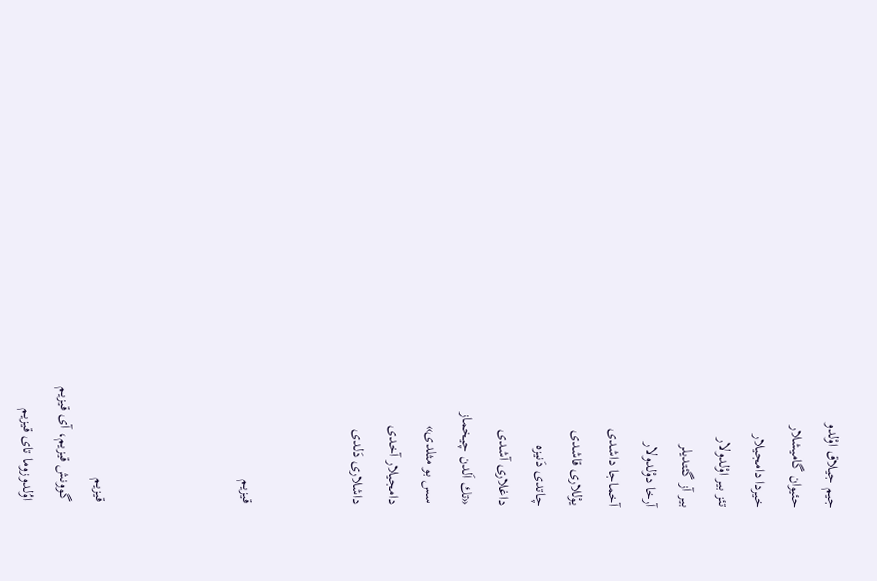جیم جیلاق اوْلدو
حئیوان گامیشلار
خیردا دامجیلار
تئز بیر اوْلدولار
بیر آز گئتدیلر
آرخا دوْلدولار
آخماجا داشدی
یوْللاری قاشدی
چاتدی دَنیزه
داغلاری آشدی
«تك اَلدن چیخماز
سس بو مثلدی»
دامجیلار آخدی
داشلاری دَلدی


قیزیم



قیزیم
گوونش قیزیم، آی قیزیم
اوُلدوزوما تای قیزیم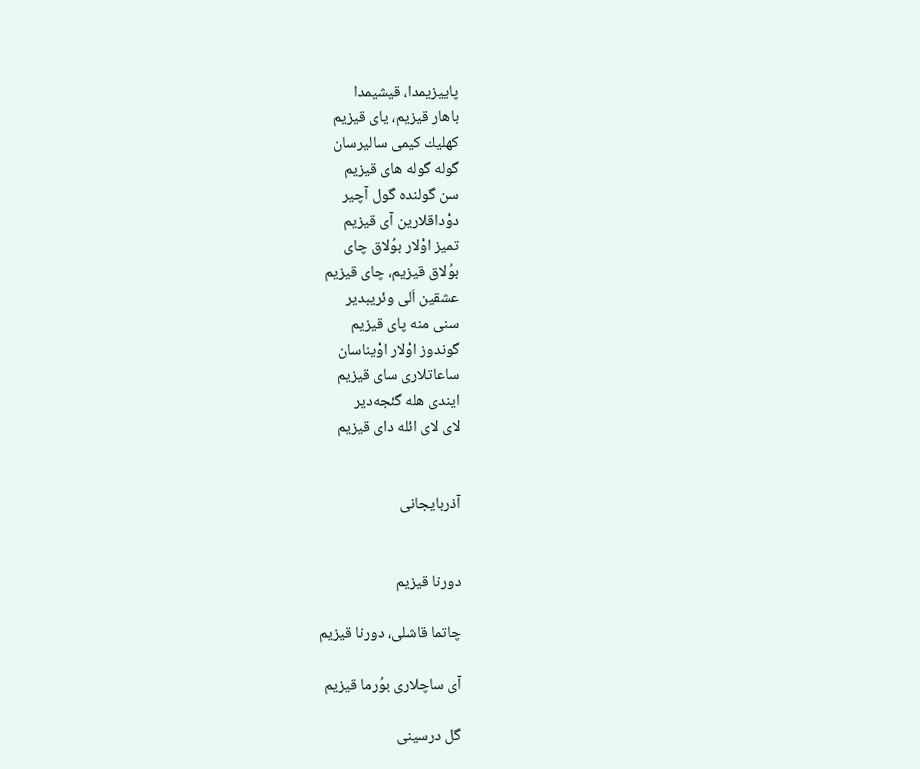پاییزیمدا، قیشیمدا
باهار قیزیم، یای قیزیم
كهلیك كیمی سالیرسان
گوله گوله های قیزیم
سن گولنده گول آچیر
دوْداقلارین آی قیزیم
تمیز اوْلار بوُلاق چای
بوُلاق قیزیم، چای قیزیم
عشقین اَلی وئریبدیر
سنی منه پای قیزیم
گوندوز اوْلار اوْیناسان
ساعاتلاری سای قیزیم
ایندی هله گئجه‌دیر
لای لای ائله دای قیزیم


آذربایجانی


دورنا قیزیم

چاتما قاشلی، دورنا قیزیم

آی ساچلاری بوُرما قیزیم

گل درسینی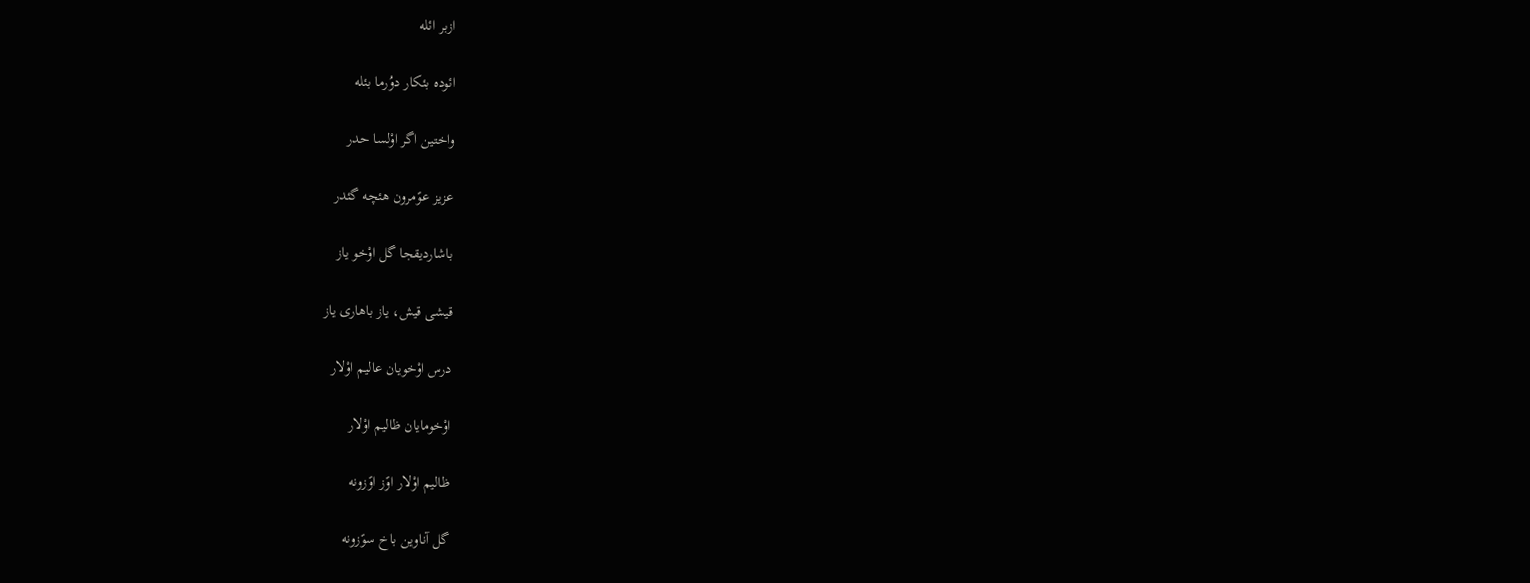ازبر ائله

ائوده بئكار دوُرما بئله

واختین اگر اوْلسا حدر

عزیز عوًمرون هئچه گئدر

باشاردیقجا گل اوْخو یاز

قیشی قیش، یاز باهاری یاز

درس اوْخویان عالیم اوْلار

اوْخومایان ظالیم اوْلار

ظالیم اوْلار اوًز اوًزونه

گل آناوین باخ سوًزونه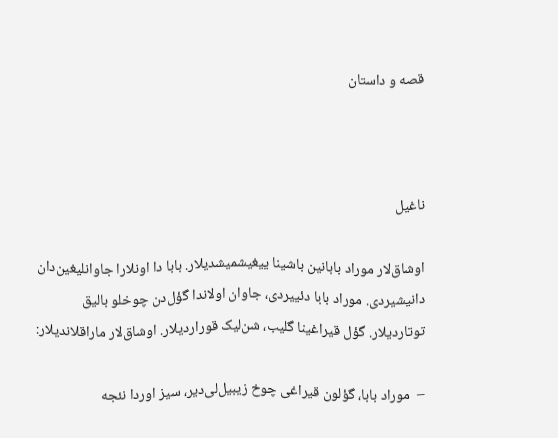قصه و داستان



ناغیل

اوشاق‌لار موراد بابانین باشینا ییغیشمیشدیلار. بابا دا اونلارا جاوانلیغین‌دان دانیشیردی. موراد بابا دئییردی، جاوان اولاندا گؤل‌دن چوخلو بالیق توتارد‌یلار. گؤل قیراغینا گلیب، شن‌لیک قوراردیلار. اوشاق‌لار ماراقلاندیلار:

–  موراد بابا، گؤلون قیراغی چوخ زیبیل‌لی‌دیر، سیز اوردا نئجه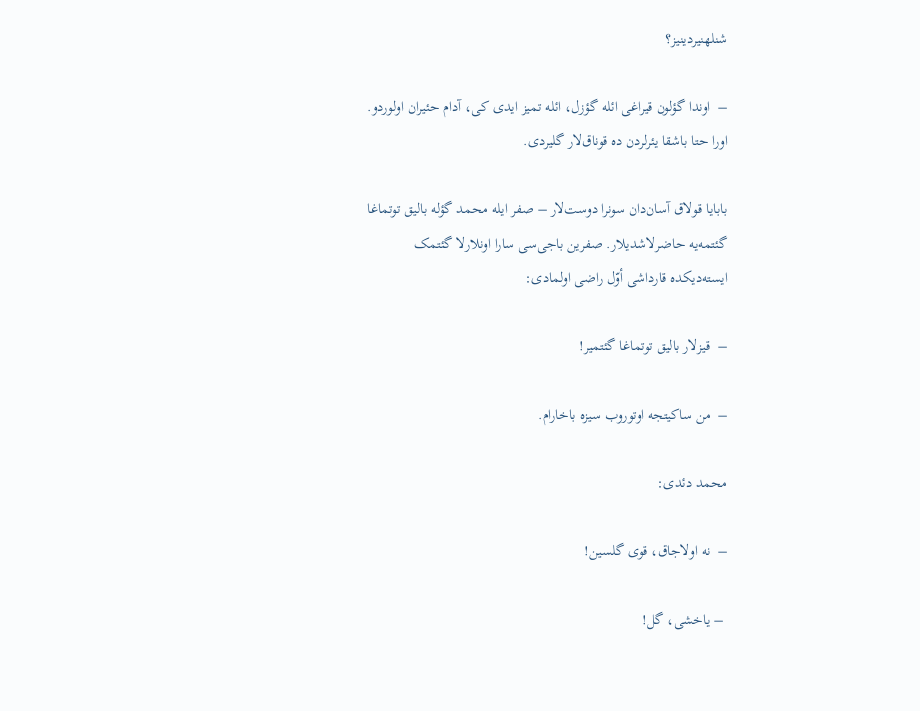شنلهنیردینیز؟

–  اوندا گؤلون قیراغی ائله گؤزل، ائله تمیز ایدی کی، آدام حئیران اولوردو. اورا حتا باشقا یئرلردن ده قوناق‌لار گلیردی.

بابایا قولاق آسان‌دان سونرا دوست‌لار – صفر ایله محمد گؤله بالیق توتماغا گئتمه‌یه حاضرلاشدیلار. صفرین باجی‌سی سارا اونلارلا گئتمک ایسته‌دیکده قارداشی أوّل راضی اولمادی:

–  قیزلار بالیق توتماغا گئتمیر!

–  من ساکیتجه اوتوروب سیزه باخارام.

محمد دئدی:

–  نه اولا‌جاق، قوی گلسین!

 – یاخشی، گل!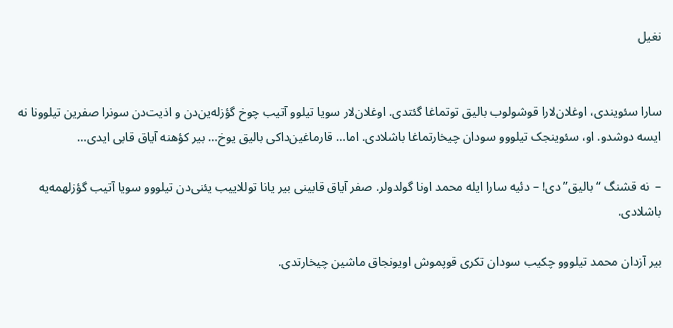نغیل


سارا سئویندی، اوغلان‌لارا قوشولوب بالیق توتماغا گئتدی. اوغلان‌لار سویا تیلوو آتیب چوخ گؤزله‌ین‌دن و اذیت‌دن سونرا صفرین تیلوونا نه ایسه دوشدو. او، سئوینجک تیلووو سودان چیخارتماغا باشلادی. اما… قارماغین‌داکی بالیق یوخ… بیر کؤهنه آیاق قابی ایدی…

–  نه قشنگ “بالیق”دی! – دئیه سارا ایله محمد اونا گولدولر. صفر آیاق قابینی بیر یانا توللاییب یئنی‌دن تیلووو سویا آتیب گؤزلهمه‌یه باشلادی.

بیر آزدان محمد تیلووو چکیب سودان تکری قوپموش اویونجاق ماشین چیخارتدی.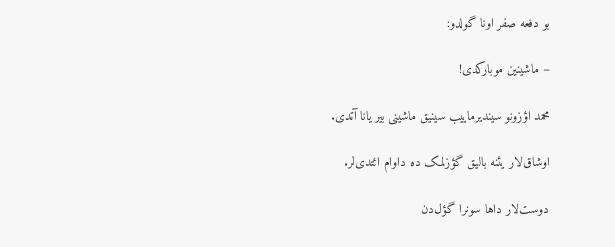بو دفعه صفر اونا گولدو:

– ماشینین موبا‌رکدی!

محمد اؤزونو سیندیرماییب سینیق ماشینی بیر یانا آتدی.

اوشاق‌لار یئنه بالیق گؤزلمک ده داوام ائتدی‌لر.

دوست‌لار داها سونرا گؤل‌دن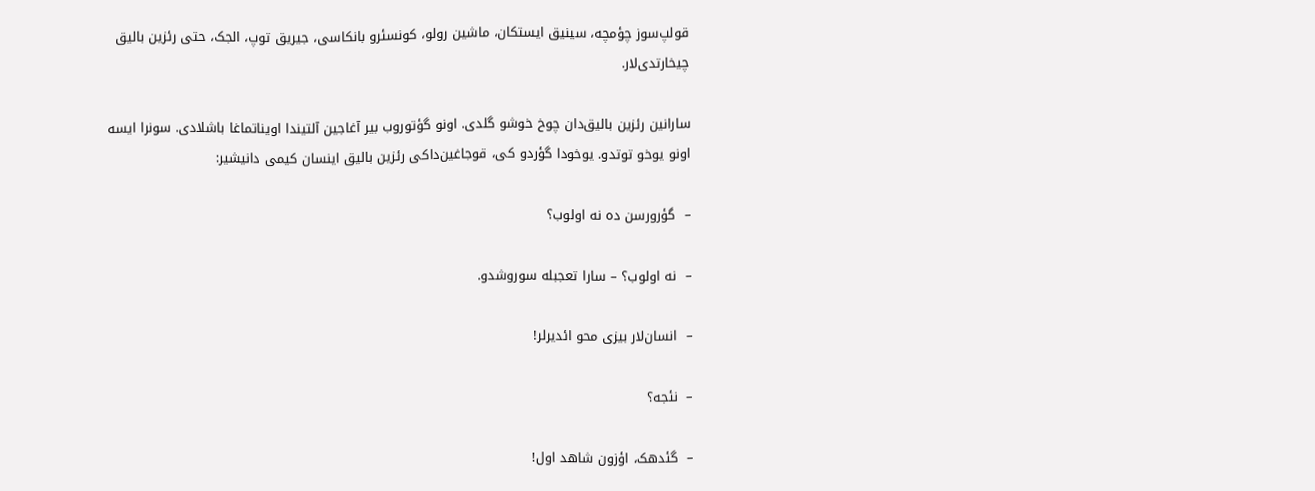قولپ‌سوز چؤمچه، سینیق ایستکان، ماشین رولو، کونسئرو بانکاسی، جیریق توپ، الجک، حتی رئزین بالیق چیخارتدی‌لار.

سارا‌نین رئزین بالیق‌دان چوخ خوشو گلدی. اونو گؤتوروب بیر آغاجین آلتیندا اویناتماغا باشلادی. سونرا ایسه اونو یوخو توتدو. یوخودا گؤردو کی، قوجاغین‌داکی رئزین بالیق اینسان کیمی دانیشیر:

–  گؤرورسن ده نه اولوب؟

–  نه اولوب؟ – سارا تعجبله سوروشدو.

–  انسان‌لار بیزی محو ائدیرلر!

–  نئجه؟

–  گئدهک، اؤزون شاهد اول!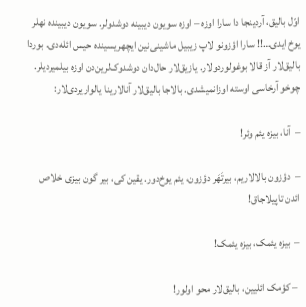اوّل بالیق، آردینجا دا سارا اوزه – اوزه سویون دیبینه دوشدولر. سویون دیبینده نهلر یوخ ایدی…!! سارا اؤزونو لاپ زیبیل ماشینی‌نین ایچهریسینده حیس ائله‌دی. بوردا بالیق‌لار آز قالا بوغولوردولار. یازیق‌لار حال‌دان دوشدوک‌لرین‌دن اوزه بیلمیردیلر. چوخو آرخاسی اوسته اوزانمیشدی. بالاجا بالیق‌لار آنا‌لارینا یالواریردی‌لار:

–  آنا، بیزه یئم وئر!

–  دؤزون بالا‌لاریم، بیرتَهَر دؤزون، یئم یوخ‌دور. یقین کی، بیر گون بیزی خلاص ائدن تاپیلا‌جاق!

–  بیزه یئمک، بیزه یئمک!

 – کؤمک ائلیین، بالیق‌لار محو اولور!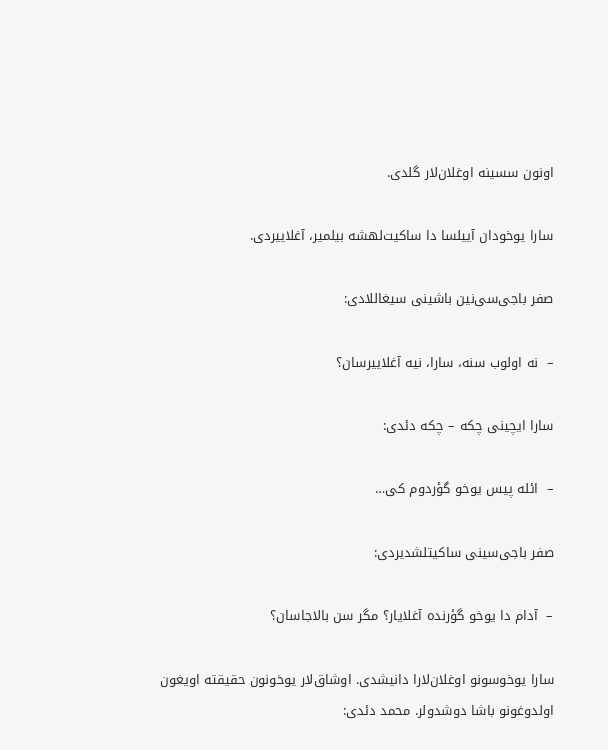اونون سسینه اوغلان‌لار گلدی.

سارا یوخودان آییلسا دا ساکیت‌لهشه بیلمیر، آغلاییردی.

صفر باجی‌سی‌نین باشینی سیغاللادی:

–  نه اولوب سنه، سارا، نیه آغلاییرسان؟

سارا ایچینی چکه – چکه دئدی:

–  ائله پیس یوخو گؤردوم کی…

صفر باجی‌سینی ساکیتلشدیردی:

–  آدام دا یوخو گؤرنده آغلایار؟ مگر سن بالاجاسان؟

سارا یوخوسونو اوغلان‌لارا دانیشدی. اوشاق‌لار یوخونون حقیقته اویغون اولدوغونو باشا دوشدولر. محمد دئدی: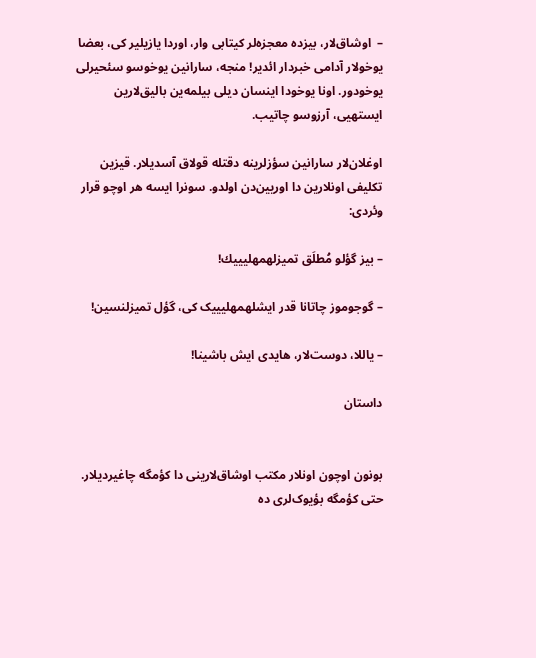–  اوشاق‌لار، بیزده معجزه‌لر کیتابی وار، اوردا یازیلیر کی، بعضا یوخولار آدامی خبردار ائدیر! منجه، سارا‌نین یوخوسو سئحیرلی یوخودور. اونا یوخودا اینسان دیلی بیلمه‌ین بالیق‌لارین ایستهیی، آرزوسو چاتیب.

اوغلان‌لار سارا‌نین سؤزلرینه دقتله قولاق آسدیلار. قیزین تکلیفی اونلارین دا اوریین‌دن اولدو. سونرا ایسه هر اوچو قرار وئردی:

– بیز گؤلو مُطلَق تمیزلهمهلیییك!

– گوجوموز چاتانا قدر ایشلهمهلیییک کی، گؤل تمیزلنسین!

– یاللا، دوست‌لار، هایدی ایش باشینا!

داستان


بونون اوچون اونلار مکتب اوشاق‌لارینی دا کؤمگه چاغیردیلار. حتی کؤمگه بؤیوک‌لری ده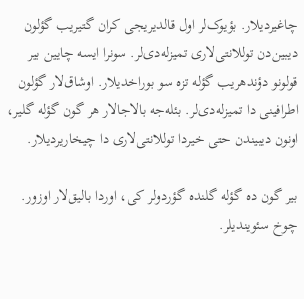چاغیردیلار. بؤیوک‌لر اول قالدیریجی کران گتیریب گؤلون دیبین‌دن توللانتی‌لاری تمیزله‌دی‌لر. سونرا ایسه چایین بیر قولونو دؤندهریب گؤله تزه سو بوراخدیلار. اوشاق‌لار گؤلون اطرافینی دا تمیزله‌دی‌لر. بئله‌جه بالاجا‌لار هر گون گؤله گلیر، اونون دیبیندن حتی خیردا توللانتی‌لاری دا چیخاریرد‌یلار.

بیر گون ده گؤله گلنده گؤردولر کی، اوردا بالیق‌لار اوزور. چوخ سئویند‌یلر.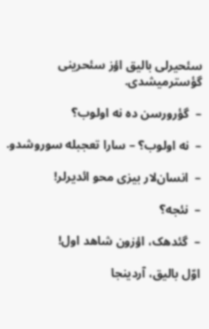سئحیرلی بالیق اؤز سئحرینی گؤسترمیشدی.

–  گؤرورسن ده نه اولوب؟

–  نه اولوب؟ – سارا تعجبله سوروشدو.

–  انسان‌لار بیزی محو ائدیرلر!

–  نئجه؟

–  گئدهک، اؤزون شاهد اول!

اوّل بالیق، آردینجا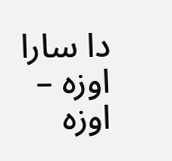دا سارا اوزه – اوزه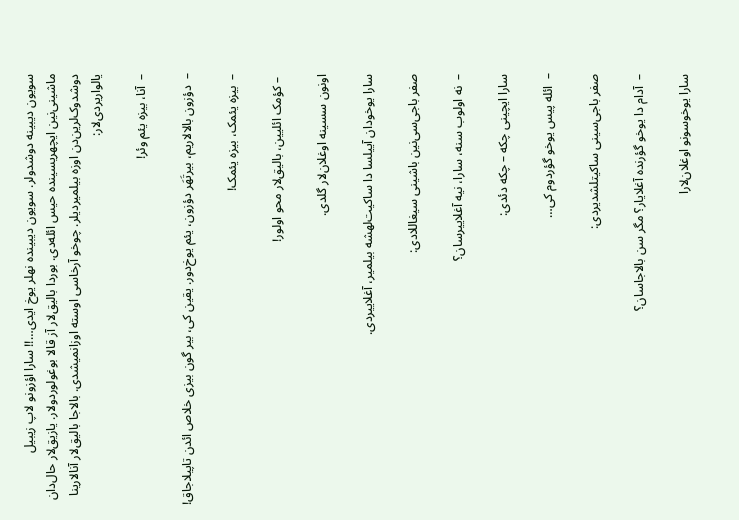سویون دیبینه دوشدولر. سویون دیبینده نهلر یوخ ایدی…!! سارا اؤزونو لاپ زیبیل ماشینی‌نین ایچهریسینده حیس ائله‌دی. بوردا بالیق‌لار آز قالا بوغولوردولار. یازیق‌لار حال‌دان دوشدوک‌لرین‌دن اوزه بیلمیردیلر. چوخو آرخاسی اوسته اوزانمیشدی. بالاجا بالیق‌لار آنا‌لارینا یالواریردی‌لار:

–  آنا، بیزه یئم وئر!

–  دؤزون بالا‌لاریم، بیرتَهَر دؤزون، یئم یوخ‌دور. یقین کی، بیر گون بیزی خلاص ائدن تاپیلا‌جاق!

–  بیزه یئمک، بیزه یئمک!

 – کؤمک ائلیین، بالیق‌لار محو اولور!

اونون سسینه اوغلان‌لار گلدی.

سارا یوخودان آییلسا دا ساکیت‌لهشه بیلمیر، آغلاییردی.

صفر باجی‌سی‌نین باشینی سیغاللادی:

–  نه اولوب سنه، سارا، نیه آغلاییرسان؟

سارا ایچینی چکه – چکه دئدی:

–  ائله پیس یوخو گؤردوم کی…

صفر باجی‌سینی ساکیتلشدیردی:

–  آدام دا یوخو گؤرنده آغلایار؟ مگر سن بالاجاسان؟

سارا یوخوسونو اوغلان‌لارا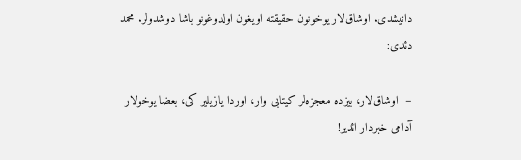دانیشدی. اوشاق‌لار یوخونون حقیقته اویغون اولدوغونو باشا دوشدولر. محمد دئدی:

–  اوشاق‌لار، بیزده معجزه‌لر کیتابی وار، اوردا یازیلیر کی، بعضا یوخولار آدامی خبردار ائدیر!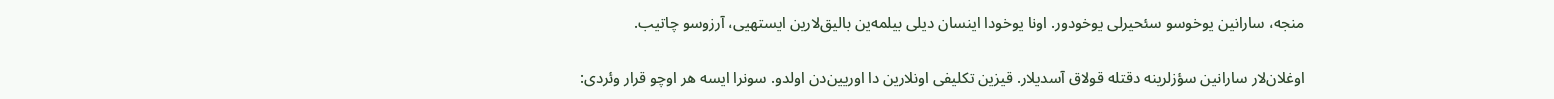منجه، سارا‌نین یوخوسو سئحیرلی یوخودور. اونا یوخودا اینسان دیلی بیلمه‌ین بالیق‌لارین ایستهیی، آرزوسو چاتیب.

اوغلان‌لار سارا‌نین سؤزلرینه دقتله قولاق آسدیلار. قیزین تکلیفی اونلارین دا اوریین‌دن اولدو. سونرا ایسه هر اوچو قرار وئردی: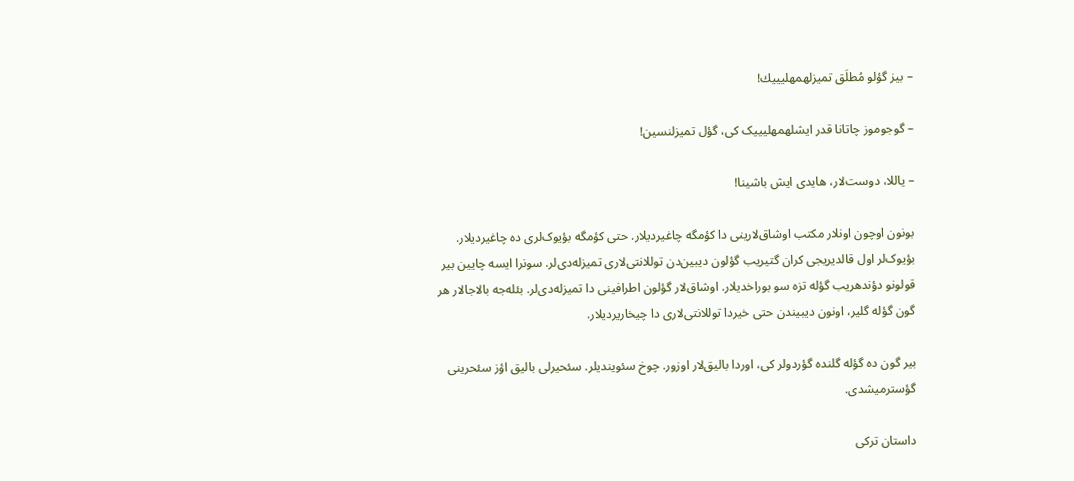– بیز گؤلو مُطلَق تمیزلهمهلیییك!

– گوجوموز چاتانا قدر ایشلهمهلیییک کی، گؤل تمیزلنسین!

– یاللا، دوست‌لار، هایدی ایش باشینا!

بونون اوچون اونلار مکتب اوشاق‌لارینی دا کؤمگه چاغیردیلار. حتی کؤمگه بؤیوک‌لری ده چاغیردیلار. بؤیوک‌لر اول قالدیریجی کران گتیریب گؤلون دیبین‌دن توللانتی‌لاری تمیزله‌دی‌لر. سونرا ایسه چایین بیر قولونو دؤندهریب گؤله تزه سو بوراخدیلار. اوشاق‌لار گؤلون اطرافینی دا تمیزله‌دی‌لر. بئله‌جه بالاجا‌لار هر گون گؤله گلیر، اونون دیبیندن حتی خیردا توللانتی‌لاری دا چیخاریرد‌یلار.

بیر گون ده گؤله گلنده گؤردولر کی، اوردا بالیق‌لار اوزور. چوخ سئویند‌یلر. سئحیرلی بالیق اؤز سئحرینی گؤسترمیشدی.

داستان ترکی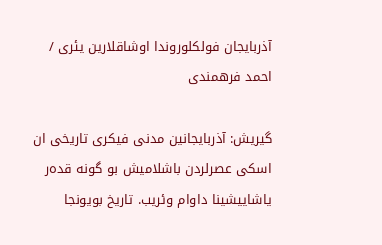آذربایجان فولکلوروندا اوشاقلارین یئری / احمد فرهمندی

گیریش: آذربایجانین مدنی فیکری تاریخی ان اسکی عصرلردن باشلامیش بو گونه قده‌ر یاشاییشینا داوام وئریب. تاریخ بویونجا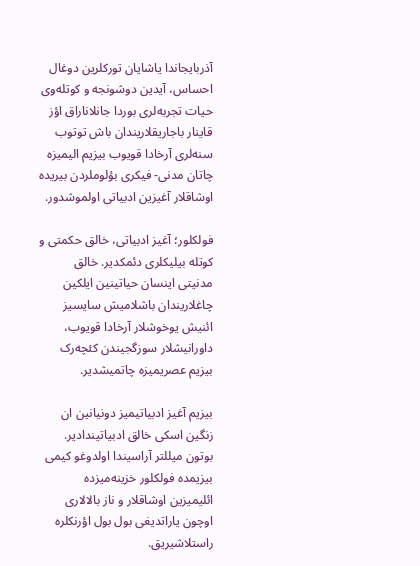آذربایجاندا یاشایان تورکلرین دوغال احساس، آیدین دوشونجه و کوتله‌وی حیات تجربه‌لری بوردا جانلاناراق اؤز قاینار باجاریقلاریندان باش توتوب سنه‌لری آرخادا قویوب بیزیم الیمیزه چاتان مدنی- فیکری بؤلوملردن بیریده اوشاقلار آغیزین ادبیاتی اولموشدور.

فولکلور؛ آغیز ادبیاتی، خالق حکمتی و کوتله بیلیکلری دئمکدیر. خالق مدنیتی اینسان حیاتینین ایلکین چاغلاریندان باشلامیش سایسیز ائنیش یوخوشلار آرخادا قویوب، داورانیشلار سوزگجیندن کئچه‌رک بیزیم عصریمیزه چاتمیشدیر.

بیزیم آغیز ادبیاتیمیز دونیانین ان زنگین اسکی خالق ادبیاتیندادیر. بوتون میللتر آراسیندا اولدوغو کیمی بیزیمده فولکلور خزینه‌میزده ائلیمیزین اوشاقلار و ناز بالالاری اوچون یاراتدیغی بول بول اؤرنکلره راستلاشیریق.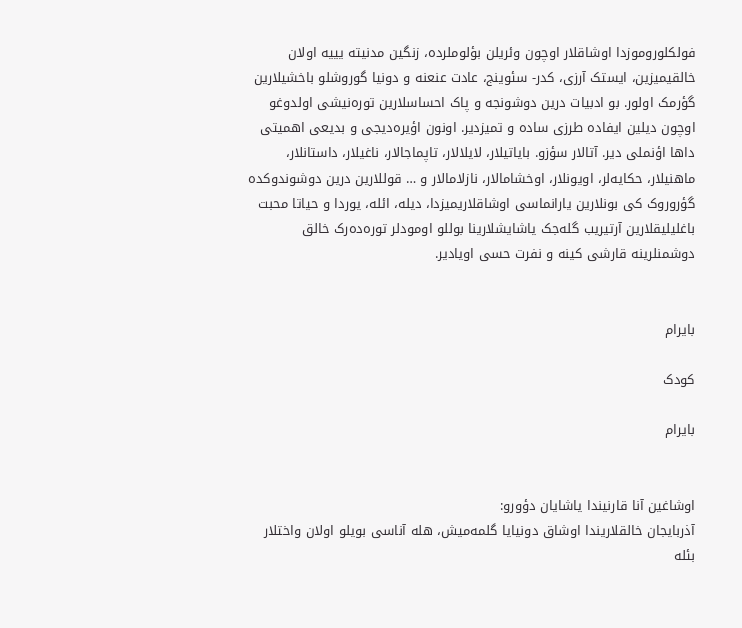فولکلوروموزدا اوشاقلار اوچون وئریلن بؤلوملرده، زنگین مدنیته یییه اولان خالقیمیزین، ایستک آرزی، کدر- سئوینج، عادت عنعنه و دونیا گوروشلو باخشیلارین گؤرمک اولور. بو ادبیات درین دوشونجه و پاک احساسلارین توره‌نیشی اولدوغو اوچون دیلین ایفاده طرزی ساده و تمیزدیر. اونون اؤیره‌دیجی و بدیعی اهمیتی داها اؤنملی دیر. آتالار سؤزو. بایاتیلار، لایلالار، تاپماجالار، ناغیلار، داستانلار، ماهنیلار، حکایه‌لر، اویونلار، اوخشامالار، نازلامالار و … قوللارین درین دوشوندوکده گؤروروک کی بونلارین یارانماسی اوشاقلاریمیزدا، دیله، ائله، یوردا و حیاتا محبت باغلیلیقلارین آرتیریب گله‌جک یاشایشلارینا بوللو اومودلر توره‌ده‌رک خالق دوشمنلرینه قارشی کینه و نفرت حسی اویادیر.


بایرام

کودک

بایرام


اوشاغین آنا قارنیندا یاشایان دؤورو:
آذربایجان خالقلاریندا اوشاق دونیایا گلمه‌میش، هله آناسی بویلو اولان واختلار بئله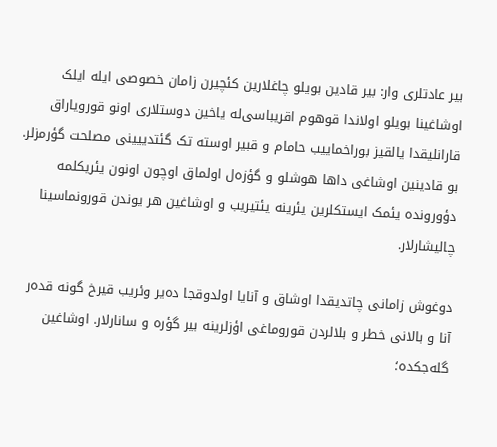بیر عادتلری وار: بیر قادین بویلو چاغلارین کئچیرن زامان خصوصی ایله‌ ایلک اوشاغینا بویلو اولاندا قوهوم اقریباسی‌له یاخین دوستلاری اونو قورویاراق قارانلیقدا یالقیز بوراخماییب حامام و قبیر اوسته‌ تک گئتدییینی مصلحت گؤرمزلر. بو قادینین اوشاغی داها هوشلو و گؤزه‌ل اولماق اوچون اونون یئریکلمه دؤورونده یئمک ایستکلرین یئرینه یئتیریب و اوشاغین هر یوندن قورونماسینا چالیشارلار.

دوغوش زامانی چاتدیقدا اوشاق و آنایا اولدوقجا ده‌یر وئریب قیرخ گونه قده‌ر آنا و بالانی خطر و بلالردن قوروماغی اؤزلرینه بیر گؤره‌ و سانارلار. اوشاغین گله‌جکده؛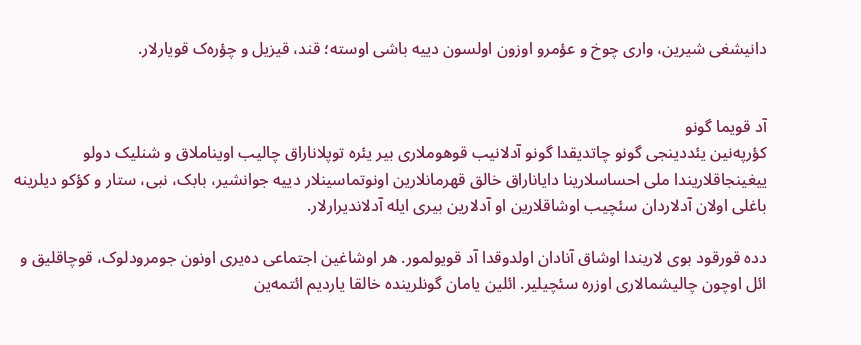دانیشغی شیرین، واری چوخ و عؤمرو اوزون اولسون دییه باشی اوسته؛ قند، قیزیل و چؤره‌ک قویارلار.


آد قویما گونو
کؤرپه‌نین یئددینجی گونو چاتدیقدا گونو آدلانیب قوهوملاری بیر یئره توپلاناراق چالیب اویناملاق و شنلیک دولو ییغینجاقلاریندا ملی احساسلارینا دایاناراق خالق قهرمانلارین اونوتماسینلار دییه جوانشیر، بابک، نبی، ستار و کؤکو دیلرینه باغلی اولان آدلاردان سئچیب اوشاقلارین او آدلارین بیری ایله آدلاندیرارلار.

دده قورقود بوی لاریندا اوشاق آنادان اولدوقدا آد قویولمور. هر اوشاغین اجتماعی ده‌یری اونون جومرودلوک، قوچاقلیق و ائل اوچون چالیشمالاری اوزره سئچیلیر. ائلین یامان گونلرینده خالقا یاردیم ائتمه‌ین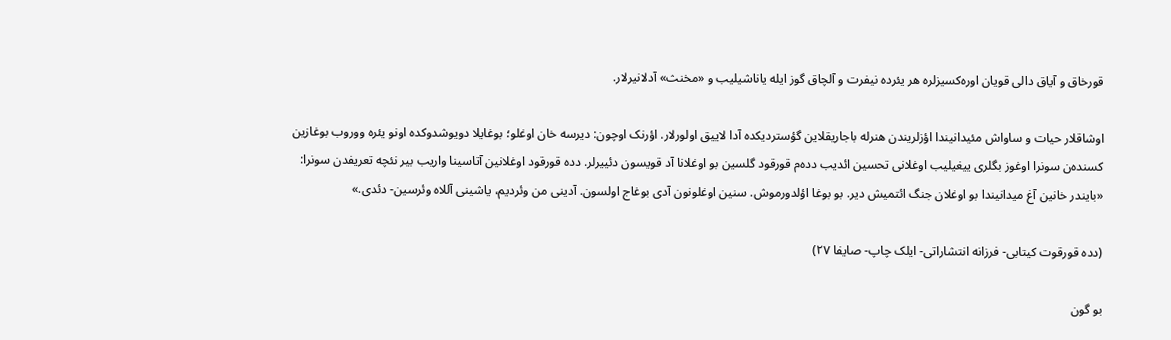قورخاق و آیاق دالی قویان اوره‌کسیزلره هر یئرده نیفرت و آلچاق گوز ایله یاناشیلیب و «مخنث» آدلانیرلار.

اوشاقلار حیات و ساواش مئیدانیندا اؤزلریندن هنرله باجاریقلاین گؤستردیکده آدا لاییق اولورلار. اؤرنک اوچون: دیرسه خان اوغلو؛ بوغایلا دویوشدوکده اونو یئره ووروب بوغازین کسنده‌ن سونرا اوغوز بگلری ییغیلیب اوغلانی تحسین ائدیب دده‌م قورقود گلسین بو اوغلانا آد قویسون دئییرلر. دده قورقود اوغلانین آتاسینا واریب بیر نئچه تعریفدن سونرا: «بایندر خانین آغ میدانیندا بو اوغلان جنگ ائتمیش دیر. بو بوغا اؤلدورموش. سنین اوغلونون آدی بوغاج اولسون. آدینی من وئردیم، یاشینی آللاه وئرسین- دئدی.»

(دده قورقوت کیتابی- فرزانه انتشاراتی- ایلک چاپ- صایفا ۲۷)

بو گون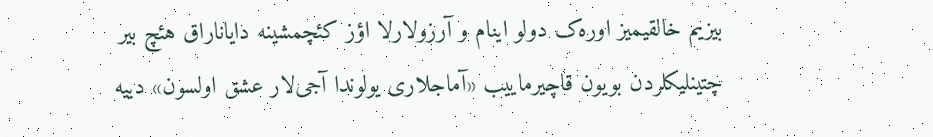بیزیم خالقیمیز اوره‌ک دولو اینام و آرزولارلا اؤز کئچمشینه دایاناراق هئچ بیر چتینلیکلردن بویون قاچیرماییب «آماجلاری یولوندا آجی‌لار عشق اولسون» دییه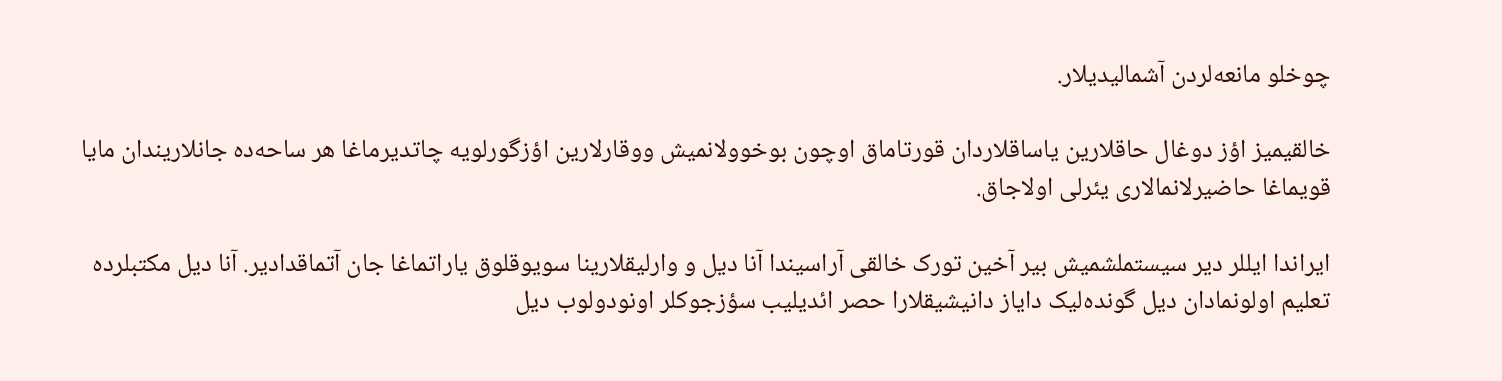چوخلو مانعه‌لردن آشمالیدیلار.

خالقیمیز اؤز دوغال حاقلارین یاساقلاردان قورتاماق اوچون بوخوولانمیش ووقارلارین اؤزگورلویه چاتدیرماغا هر ساحه‌ده جانلاریندان مایا قویماغا حاضیرلانمالاری یئرلی اولاجاق.

ایراندا ایللر دیر سیستملشمیش بیر آخین تورک خالقی آراسیندا آنا دیل و وارلیقلارینا سویوقلوق یاراتماغا جان آتماقدادیر. آنا دیل مکتبلرده تعلیم اولونمادان دیل گونده‌لیک دایاز دانیشیقلارا حصر ائدیلیب سؤزجوکلر اونودولوب دیل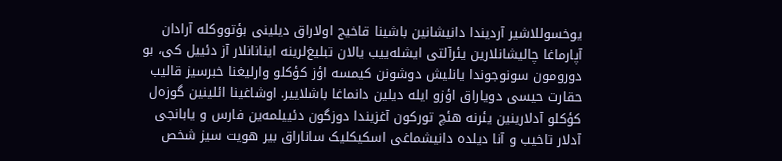یوخسوللاشیر آردیندا دانیشانین باشینا قاخیج اولاراق دیلینی بؤتووکله آرادان آپارماغا چالیشانلارین یئرآلتی ایشله‌ییب یالان تبلیغ‌لرینه اینانانلار آز دئییل کی، بو دورومون سونوجوندا یانلیش دوشونن کیمسه اؤز کؤکلو وارلیغنا خبرسیز قالیب حقارت حیسی دویاراق اؤزو ایله دیلین دانماغا باشلاییر. اوشاغینا ائلینین گوزه‌ل کؤکلو آدلارینین یئرنه هئچ تورکون آغزیندا دوزگون دئییلمه‌ین فارس و یابانجی آدلار تاخیب و آنا دیلده دانیشماغی اسکیکلیک ساناراق بیر هویت سیز شخص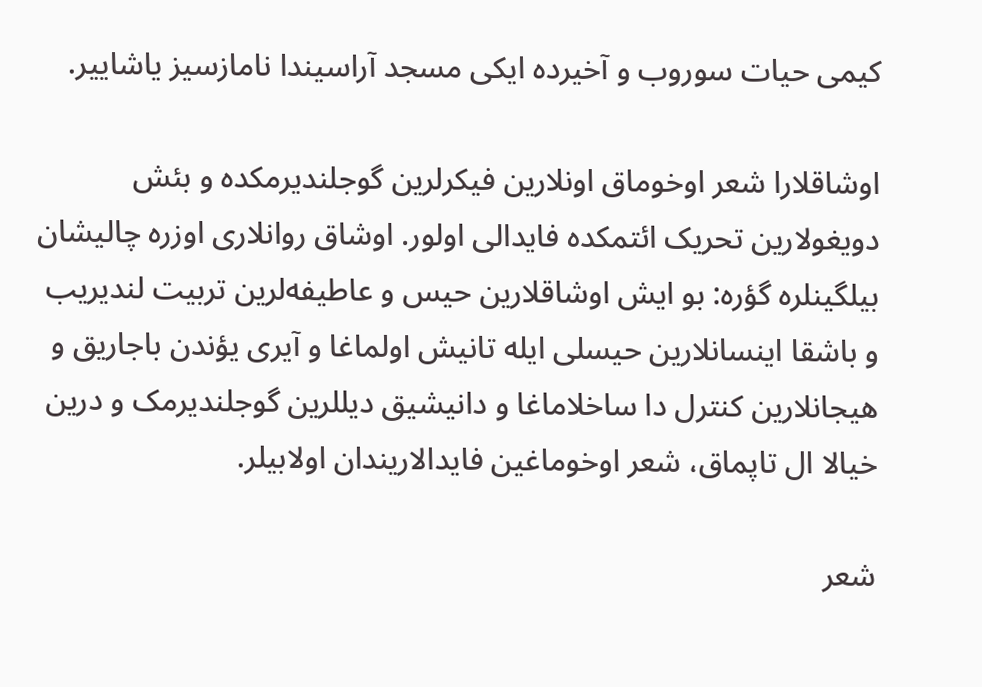کیمی حیات سوروب و آخیرده ایکی مسجد آراسیندا نامازسیز یاشاییر.

اوشاقلارا شعر اوخوماق اونلارین فیکرلرین گوجلندیرمکده و بئش دویغولارین تحریک ائتمکده فایدالی اولور. اوشاق روانلاری اوزره چالیشان بیلگینلره گؤره: بو ایش اوشاقلارین حیس و عاطیفه‌لرین تربیت لندیریب و باشقا اینسانلارین حیسلی ایله تانیش اولماغا و آیری یؤندن باجاریق و هیجانلارین کنترل دا ساخلاماغا و دانیشیق دیللرین گوجلندیرمک و درین خیالا ال تاپماق، شعر اوخوماغین فایدالاریندان اولابیلر.

شعر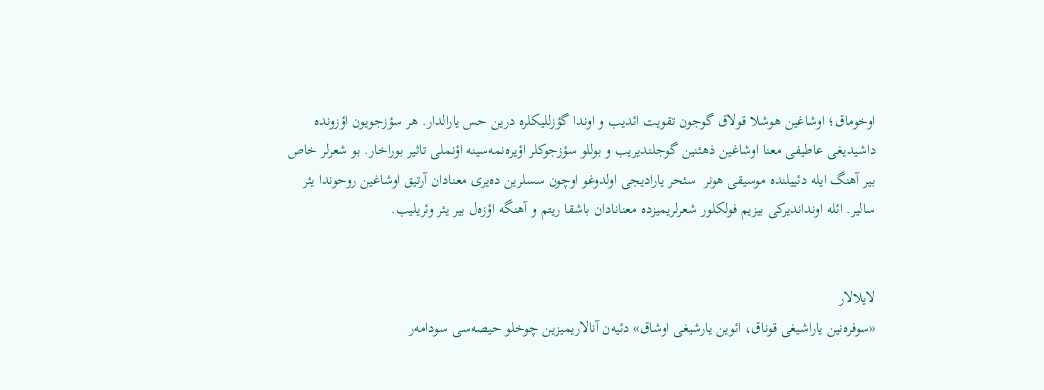اوخوماق؛ اوشاغین هوشلا قولاق گوجون تقویت ائدیب و اوندا گؤزللیکلره درین حس یارالدار. هر سؤزجویون اؤزونده داشیدیغی عاطیفی معنا اوشاغین ذهئنین گوجلندیریب و بوللو سؤزجوکلر اؤیره‌نمه‌سینه اؤنملی تاثیر بوراخار. بو شعرلر خاص بیر آهنگ ایله دئییلنده موسیقی هونر  سئحر یارادیجی اولدوغو اوچون سسلرین ده‌یری معنادان آرتیق اوشاغین روحوندا یئر سالیر. ائله اونداندیرکی بیزیم فولکلور شعرلریمیزده معنانادان باشقا ریتم و آهنگه اؤزه‌ل بیر یئر وئریلیب.


لایلالار
«سوفره‌نین یاراشیغی قوناق، ائوین یارشیغی اوشاق» دئیه‌ن آنالاریمیزین چوخلو حیصه‌سی سودامه‌ر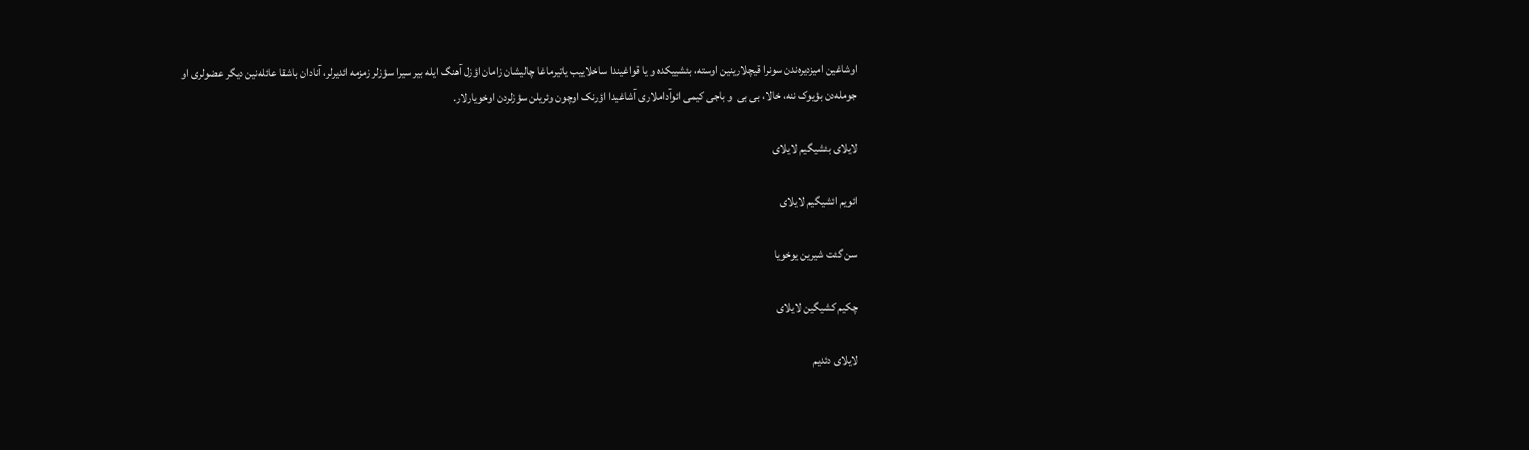اوشاغین امیزدیره‌ندن سونرا قیچلارینین اوسته، بئشییکده و یا قواغیندا ساخلاییب یاتیرماغا چالیشان زامان اؤزل آهنگ ایله بیر سیرا سؤزلر زمزمه ائدیرلر، آنادان باشقا عائله‌نین دیگر عضولری او جومله‌دن بؤیوک ننه، خالا، بی بی  و باجی کیمی ائوآداملاری آشاغیدا اؤرنک اوچون وئریلن سؤزلردن اوخویارلار.

لایلای بئشیگیم لایلای

ائویم ائشیگیم لایلای

سن گئت شیرین یوخویا

چکیم کشیگین لایلای

لایلای دئدیم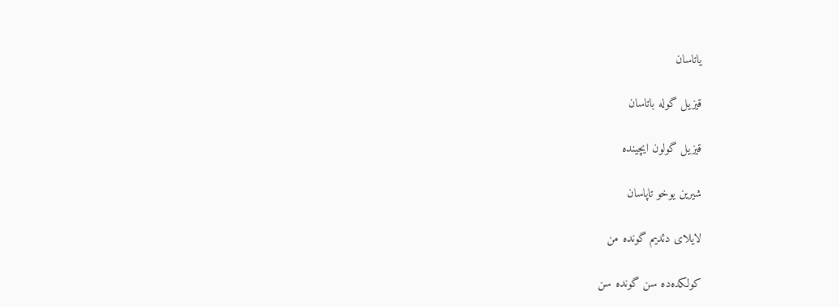یاتاسان

قیزیل گوله باتاسان

قیزیل گولون ایچینده

شیرین یوخو تاپاسان

لایلای دئدیم گونده من

کولکده‌ده سن گونده سن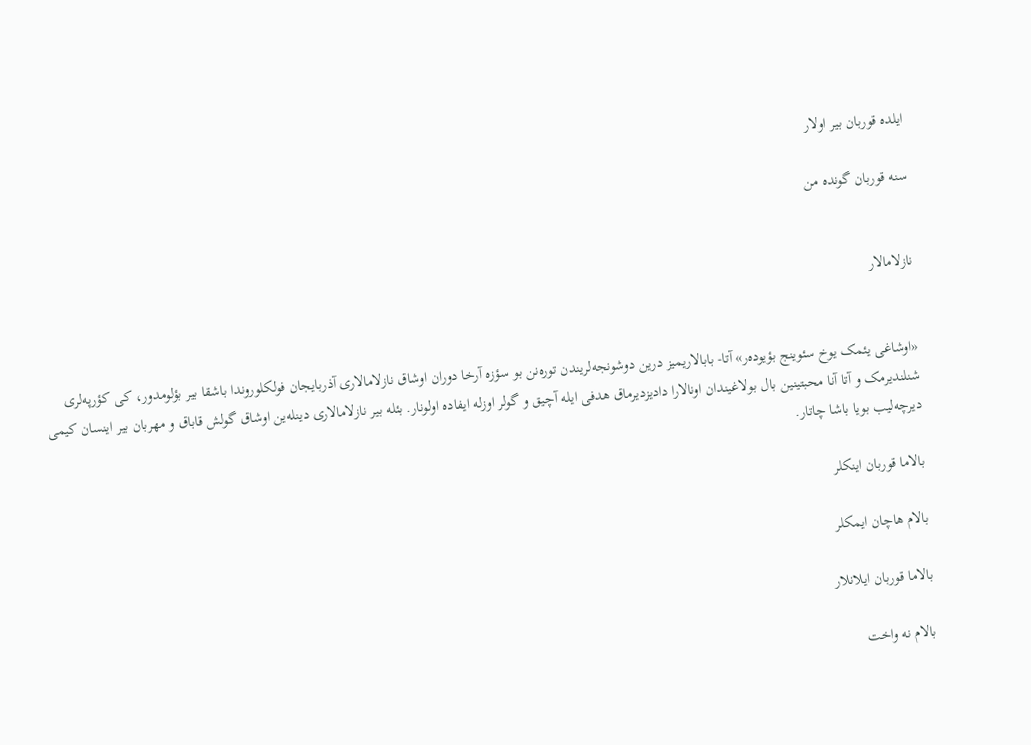ایلده قوربان بیر اولار

سنه قوربان گونده من


نازلامالار


«اوشاغی یئمک یوخ سئوینج بؤیوده‌ر» آتا- بابالاریمیز درین دوشونجه‌لریندن توره‌نن بو سؤزه آرخا دوران اوشاق نازلامالاری آذربایجان فولکلوروندا باشقا بیر بؤلومدور، کی کؤرپه‌لری شنلندیرمک و آتا آنا محبتینین بال بولاغیندان اونالارا دادیزدیرماق هدفی ایله آچیق و گولر اوزله ایفاده اولونار. بئله بیر نازلامالاری دینله‌ین اوشاق گولش قاباق و مهربان بیر اینسان کیمی دیرچه‌لیب بویا باشا چاتار.

بالاما قوربان اینکلر

بالام هاچان ایمکلر

بالاما قوربان ایلانلار

بالام نه واخت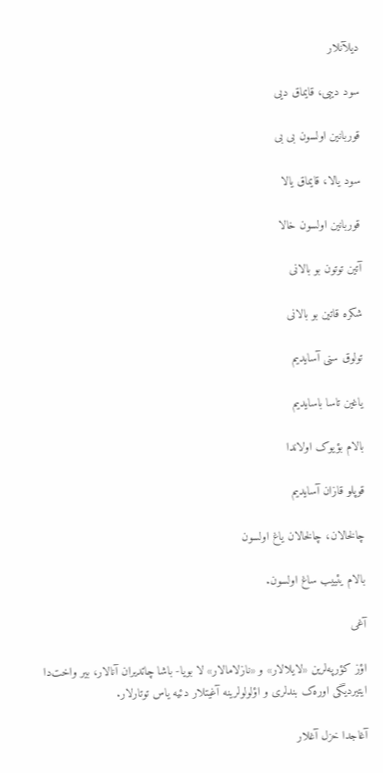دیلآنلار

سود دیبی، قایماق دیی

قوربانین اولسون بی بی

سود یالا، قایماق یالا

قوربانین اولسون خالا

آتین توتون بو بالانی

شکره قاتین بو بالانی

تولوق سنی آسایدیم

یاغین تاسا باسایدیم

بالام بؤیوک اولاندا

قوپلو قازان آسایدیم

چالخالان، چالخالان یاغ اولسون

بالام یئییب ساغ اولسون.

آغی

اؤز کؤرپه‌لرین «لایلالار» و «نازلامالار» لا بویا- باشا چاتدیران آنالار، بیر واخت‌دا ایتیردیگی اوره‌ک بندلری و اؤلولولرینه آغیتلار دئیه یاس توتارلار.

آغاجدا خزل آغلار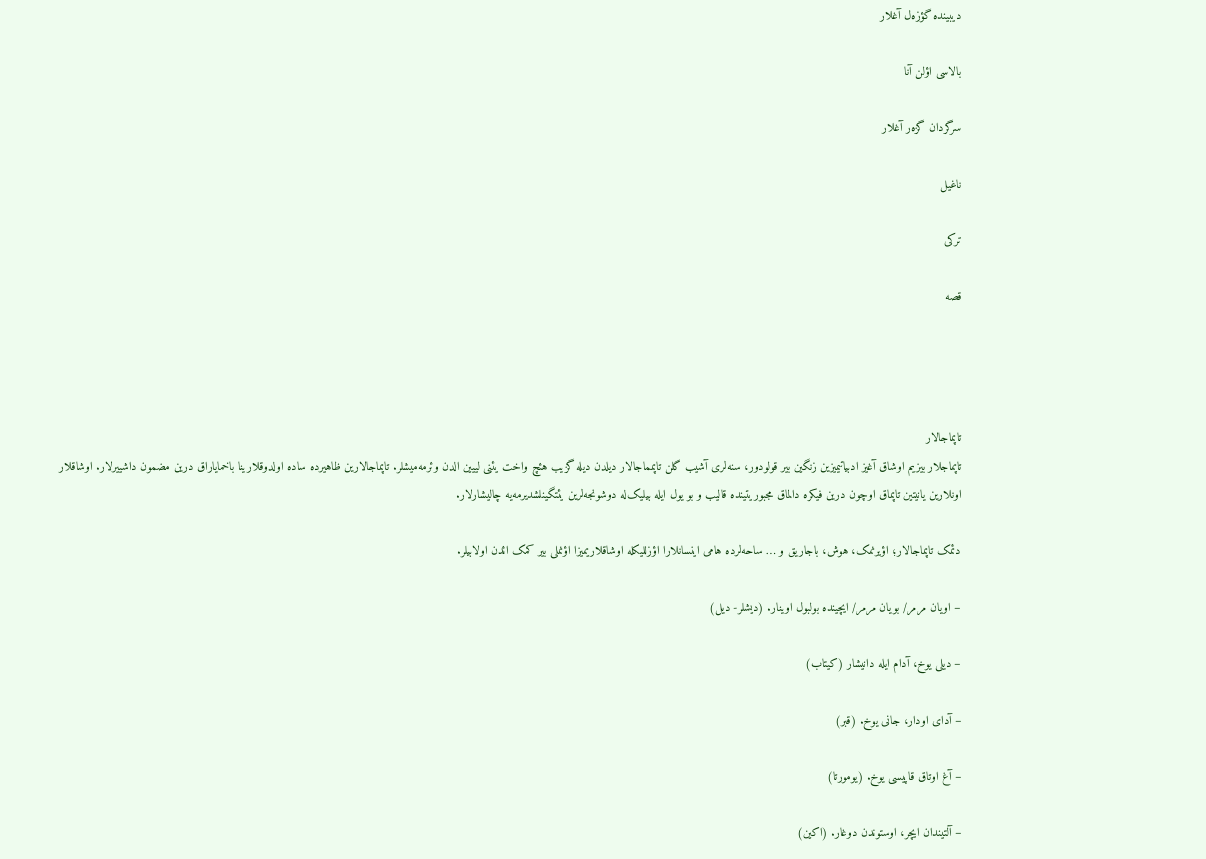دیبینده گؤزه‌ل آغلار

بالاسی اؤلن آنا

سرگردان گزه‌ر آغلار

ناغیل

ترکی

قصه




تاپماجالار
تاپماجلار بیزیم اوشاق آغیز ادبیاتیمیزین زنگین بیر قولودور، سنه‌لری آشیب گلن تاپمماجالار دیلدن دیله گزیب هئچ واخت یئنی لییین الدن وئرمه‌میشلر. تاپماجالارین ظاهیرده ساده اولدوقلارینا باخمایاراق درین مضمون داشییرلار. اوشاقلار اونلارین یانیتین تاپماق اوچون درین فیکره دالماق مجبوریتینده قالیب و بو یول ایله بیلیک‌له دوشونجه‌لرین یئتگینلشدیرمه‌یه چالیشارلار.

دئمک تاپماجالار؛ اؤیرنمک، هوش، باجاریق و … ساحه‌لرده هامی اینسانلارا اؤزللیکله اوشاقلاریمیزا اؤنملی بیر کمک ائدن اولابیلر.

– اویان مرمر/ بویان مرمر/ ایچینده بولبول اوینار. (دیشلر- دیل)

– دیلی یوخ، آدام ایله دانیشار (کیتاب)

– آدای اودار، جانی یوخ. (قبر)

– آغ اوتاق قاپیسی یوخ. (یومورتا)

– آلتیندان ایچر، اوستوندن دوغار. (اکین)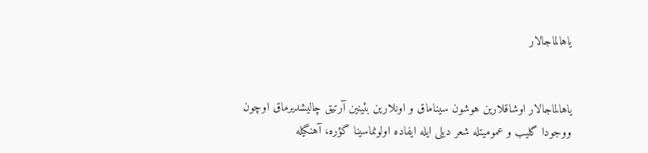یاهالماجالار


یاهالماجالار اوشاقلارین هوشون سیناماق و اونلارین بئینین آرتیق چالیشدیرماق اوچون ووجودا گلیب و عمومیتله شعر دیلی ایله ایفاده اولونماسینا گؤره، آهنگیله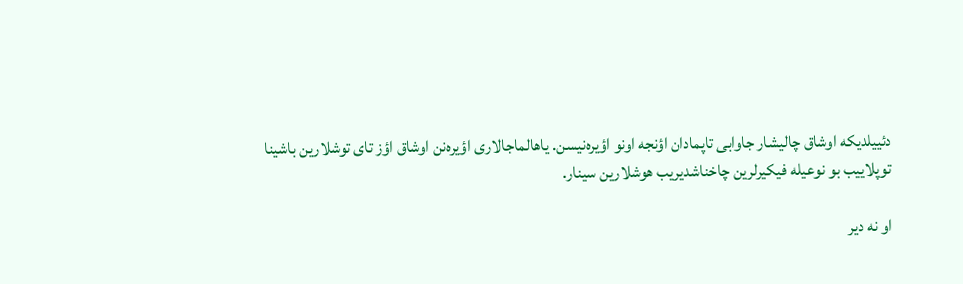دئییلدیکه اوشاق چالیشار جاوابی تاپمادان اؤنجه اونو اؤیره‌نیسن. یاهالماجالاری اؤیره‌نن اوشاق اؤز تای توشلارین باشینا توپلاییب بو نوعیله فیکیرلرین چاخناشدیریب هوشلارین سینار.

او نه دیر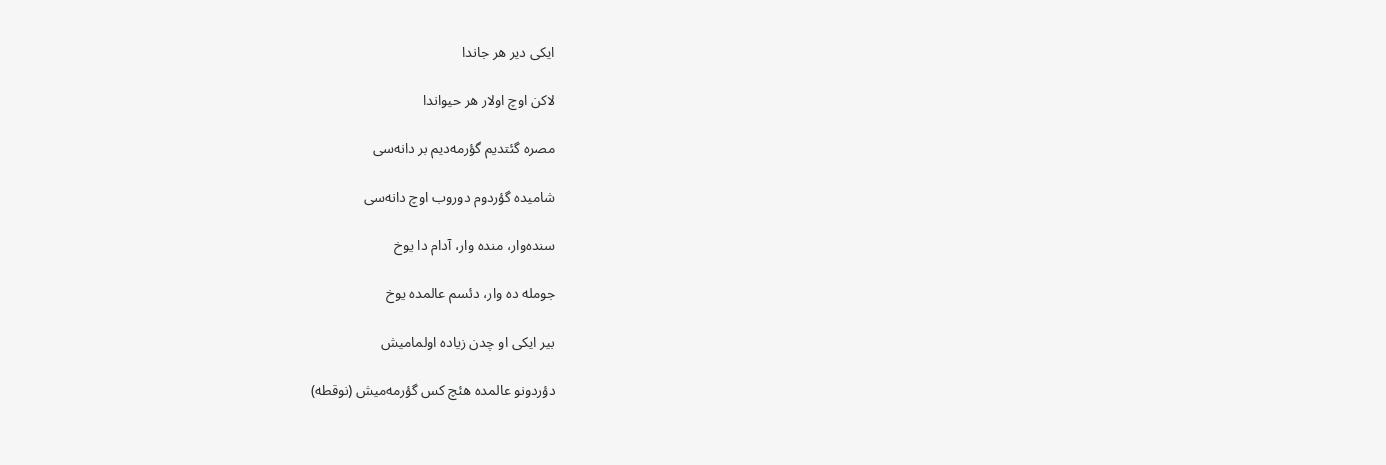ایکی دیر هر جاندا

لاکن اوچ اولار هر حیواندا

مصره گئتدیم گؤرمه‌دیم بر دانه‌سی

شامیده گؤردوم دوروب اوچ دانه‌سی

سنده‌وار، منده وار، آدام دا یوخ

جومله ده وار، دئسم عالمده یوخ

بیر ایکی او چدن زیاده اولمامیش

دؤردونو عالمده هئچ کس گؤرمه‌میش (نوقطه)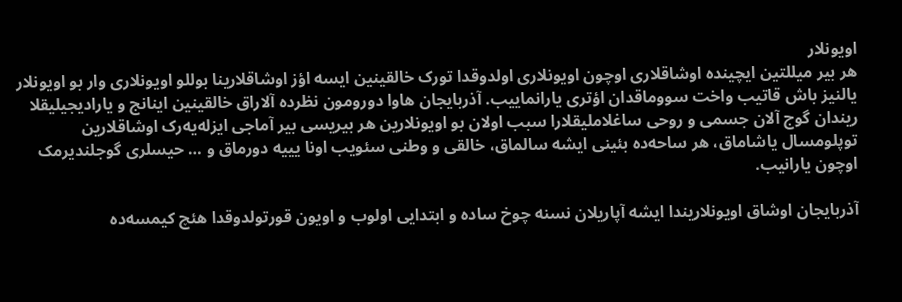اویونلار
هر بیر میللتین ایچینده اوشاقلاری اوچون اویونلاری اولدوقدا تورک خالقینین ایسه اؤز اوشاقلارینا بوللو اویونلاری وار بو اویونلار یالنیز باش قاتیب واخت سووماقدان اؤتری یارانماییب. آذربایجان هاوا دورومون نظرده آلاراق خالقینین اینانج و یارادیجیلیقلا ریندان گوج آلان جسمی و روحی ساغلاملیقلارا سبب اولان بو اویونلارین هر بیریسی بیر آماجی ایزله‌یه‌رک اوشاقلارین توپلومسال یاشاماق، هر ساحه‌ده بئینی ایشه سالماق، خالقی و وطنی سئویب اونا یییه دورماق و … حیسلری گوجلندیرمک اوچون یارانیب.

آذربایجان اوشاق اویونلاریندا ایشه آپاریلان نسنه چوخ ساده و ابتدایی اولوب و اویون قورتولدوقدا هئچ کیمسه‌ده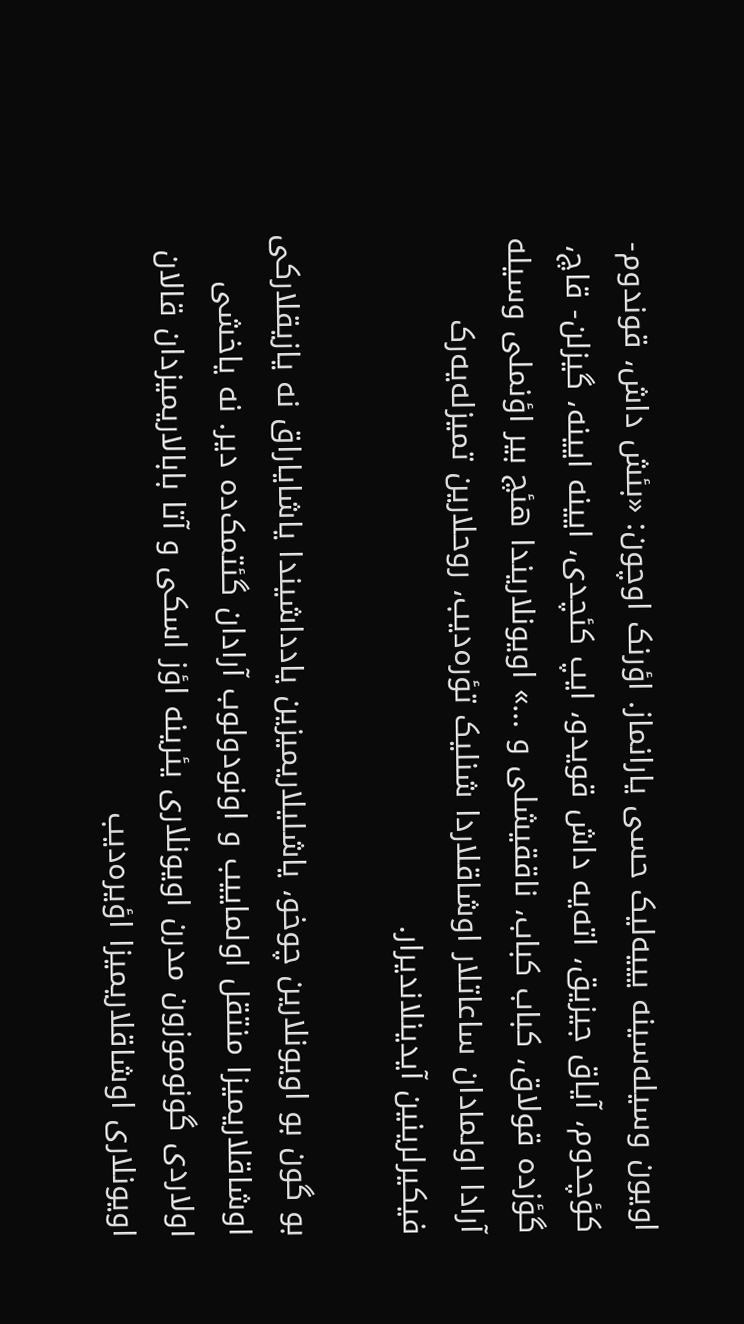اویون وسیله‌سینه یییه‌لیک حسی یارانماز. اؤرنک اوچون: «بئش داش، قوندوم- کؤچدوم، آیاق جیزیق، اته‌یه داش قویدو، ایپ کئچدی، ایینه ایینه، گیزلن- قاچ، گؤزده قولاق، کباب کباب، ناققیشلی و …» اویونلاریندا هئچ بیر اؤنملی وسیله آرادا اولمادان ساعاتلار اوشاقلاردا شنلیک تؤره‌دیب، روحلارین تمیزله‌یه‌رک فیکیرلرینین آیدینلاندیرار.

بو گون بو اویونلارین چوخو، یاشلیلاریمیزین یادداشیندا یاشایاراق نه یازیقلارکی اوشاقلاریمیزا منتقل اولماییب و اونودولوب آرادان گئتمک‌ده دیر. نه یاخشی اولاردی گونوموزون مدرن اویونلاری یئرینه اؤز اسکی و آتا بابالاریمیزدان قالان اویونلاری اوشاقلاریمیزا اؤیره‌دیب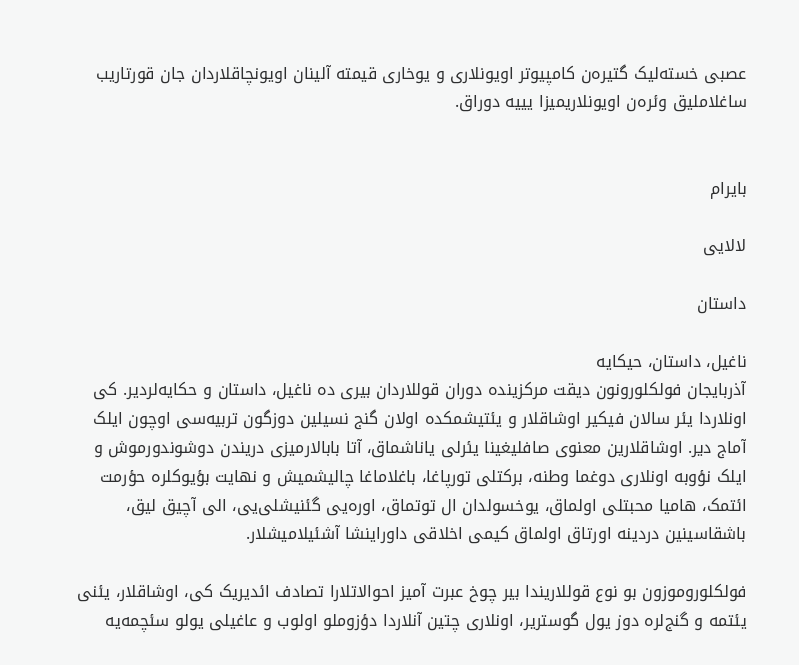عصبی خسته‌لیک گتیره‌ن کامپیوتر اویونلاری و یوخاری قیمته آلینان اویونچاقلاردان جان قورتاریب ساغلاملیق وئره‌ن اویونلاریمیزا یییه دوراق.


بایرام

لالایی

داستان

ناغیل، داستان، حیکایه
آذربایجان فولکلورونون دیقت مرکزینده دوران قوللاردان بیری ده ناغیل، داستان و حکایه‌لردیر. کی اونلاردا یئر سالان فیکیر اوشاقلار و یئتیشمکده اولان گنج نسیلین دوزگون تربیه‌سی اوچون ایلک آماج دیر. اوشاقلارین معنوی صافلیغینا یئرلی یاناشماق، آتا بابالارمیزی دریندن دوشوندورموش و ایلک نؤوبه اونلاری دوغما وطنه، برکتلی تورپاغا، باغلاماغا چالیشمیش و نهایت بؤیوکلره حؤرمت ائتمک، هامیا محبتلی اولماق، یوخسولدان ال توتماق، اوره‌یی گئنیشلی‌یی، الی آچیق لیق، باشقاسینین دردینه اورتاق اولماق کیمی اخلاقی داوراینشا آشئیلامیشلار.

فولکلوروموزون بو نوع قوللاریندا بیر چوخ عبرت آمیز احوالاتلارا تصادف ائدیریک کی، اوشاقلار، یئنی یئتمه و گنج‌لره دوز یول گوستریر، اونلاری چتین آنلاردا دؤزوملو اولوب و عاغیلی یولو سئچمه‌یه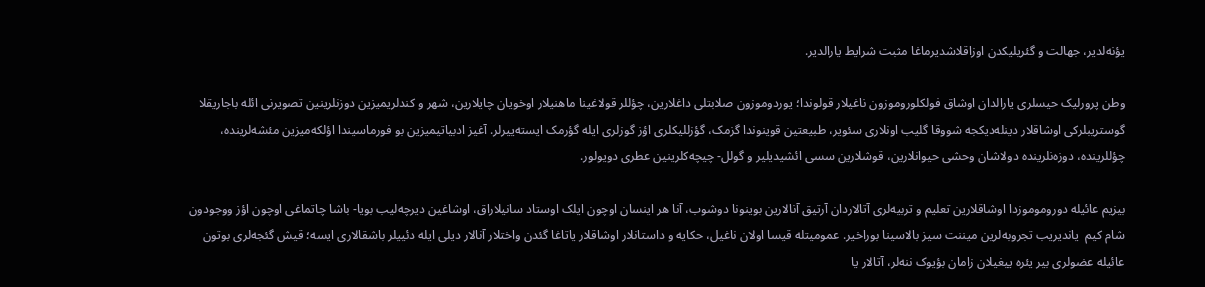یؤنه‌لدیر، جهالت و گئریلیکدن اوزاقلاشدیرماغا مثبت شرایط یارالدیر.

وطن پرورلیک حیسلری یارالدان اوشاق فولکلوروموزون ناغیلار قولوندا؛ یوردوموزون صلابتلی داغلارین، چؤللر قولاغینا ماهنیلار اوخویان چایلارین، شهر و کندلریمیزین دوزنلرینین تصویرنی ائله باجاریقلا گوستریبلرکی اوشاقلار دینله‌دیکجه شووقا گلیب اونلاری سئویر، طبیعتین قوینوندا گزمک، گؤزللیکلری اؤز گوزلری ایله گؤرمک ایسته‌ییرلر. آغیز ادبیاتیمیزین بو فورماسیندا اؤلکه‌میزین مئشه‌لرینده، چؤللرینده، دوزه‌نلرینده دولاشان وحشی حیوانلارین، قوشلارین سسی ائشیدیلیر و گولل- چیچه‌کلرینین عطری دویولور.

بیزیم عائیله دوروموموزدا اوشاقلارین تعلیم و تربیه‌لری آتالاردان آرتیق آنالارین بوینونا دوشوب، آنا هر اینسان اوچون ایلک اوستاد سانیلاراق، اوشاغین دیرچه‌لیب بویا- باشا چاتماغی اوچون اؤز ووجودون شام کیم  یاندیریب تجروبه‌لرین میننت سیز بالاسینا بوراخیر. عمومیتله قیسا اولان ناغیل، حکایه و داستانلار اوشاقلار یاتاغا گئدن واختلار آنالار دیلی ایله دئییلر باشقالاری ایسه؛ قیش گئجه‌لری بوتون عائیله عضولری بیر یئره ییغیلان زامان بؤیوک ننه‌لر، آتالار یا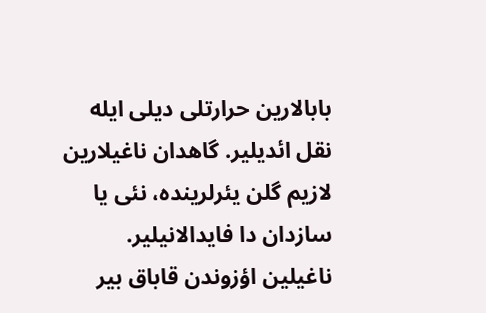بابالارین حرارتلی دیلی ایله نقل ائدیلیر. گاهدان ناغیلارین لازیم گلن یئرلرینده، نئی یا سازدان دا فایدالانیلیر. ناغیلین اؤزوندن قاباق بیر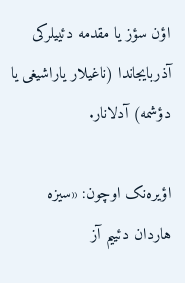اؤن سؤز یا مقدمه دئییلرکی آذربایجاندا (ناغیلار یاراشیغی یا دؤشمه) آدلانار.

اؤیره‌نک اوچون: «سیزه هاردان دئییم آز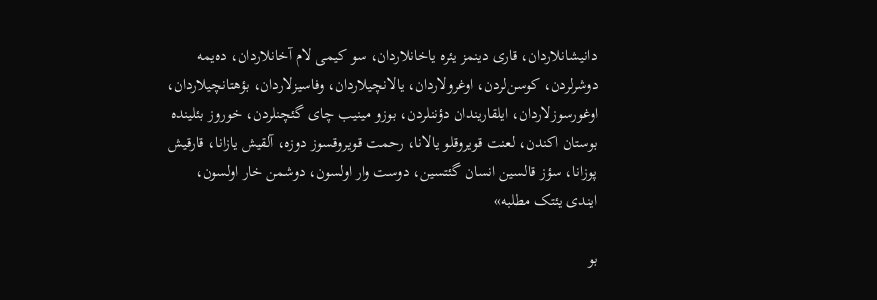دانیشانلاردان، قاری دینمز یئره یاخانلاردان، سو کیمی لام آخانلاردان، ده‌یمه دوشرلردن، کوسن‌لردن، اوغرولاردان، یالانچیلاردان، وفاسیزلاردان، بؤهتانچیلاردان، اوغورسوزلاردان، ایلقاریندان دؤننلردن، بوزو مینیب چای گئچنلردن، خوروز بئلینده بوستان اکندن، لعنت قویروقلو یالانا، رحمت قویروقسوز دوزه، آلقیش یازانا، قارقیش پوزانا، سؤز قالسین انسان گئتسین، دوست وار اولسون، دوشمن خار اولسون، ایندی یئتک مطلبه»

بو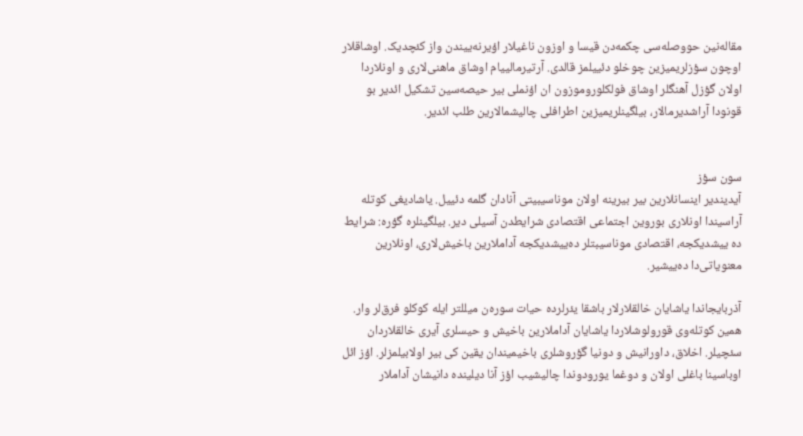مقاله‌نین حووصله‌سی چکمه‌دن قیسا و اوزون ناغیلار اؤیرنه‌ییندن واز کئچدیک. اوشاقلار اوچون سؤزلریمیزین چوخلو دئییلمز قالدی. آرتیرمالییام اوشاق ماهنی‌لاری و اونلاردا اولان گؤزل آهنگلر اوشاق فولکلوروموزون ان اؤنملی بیر حیصه‌سین تشکیل ائدیر بو قونودا آراشدیرمالار، بیلگینلریمیزین اطرافلی چالیشمالارین طلب ائدیر.


سون سؤز
آیدیندیر اینسانلارین بیر بیرینه اولان موناسیبیتی آنادان گلمه دئییل. یاشادیغی کوتله آراسیندا اونلاری بوروین اجتماعی اقتصادی شرایطدن آسیلی دیر. بیلگینلره گؤره: شرایط ده ییشدیکجه، اقتصادی موناسیبتلر ده‌ییشدیکجه آداملارین باخیش‌لاری، اونلارین معنویاتی‌دا ده‌ییشیر.

آذربایجاندا یاشایان خالقلارلار باشقا یئرلرده حیات سوره‌ن میللتر ایله کوکلو فرق‌لر وار. همین کوتله‌وی قورولوشلاردا یاشایان آداملارین باخیش و حیسلری آیری خالقلاردان سئچیلر. اخلاق، داورانیش و دونیا گؤروشلری باخیمیندان یقین کی بیر اولابیلمزلر. اؤز ائل اوباسینا باغلی اولان و دوغما یورودوندا چالیشیب اؤز آنا دیلینده دانیشان آداملار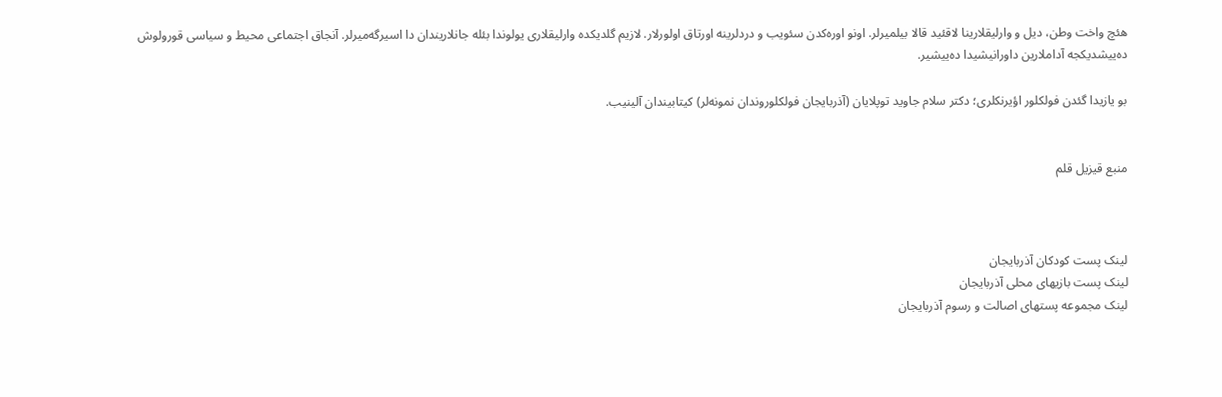هئچ واخت وطن، دیل و وارلیقلارینا لاقئید قالا بیلمیرلر. اونو اوره‌کدن سئویب و دردلرینه اورتاق اولورلار. لازیم گلدیکده وارلیقلاری یولوندا بئله جانلاریندان دا اسیرگه‌میرلر. آنجاق اجتماعی محیط و سیاسی قورولوش ده‌ییشدیکجه آداملارین داورانیشیدا ده‌ییشیر.

بو یازیدا گئدن فولکلور اؤیرنکلری؛ دکتر سلام جاوید توپلایان (آذربایجان فولکلوروندان نمونه‌لر) کیتابیندان آلینیب.


منبع قیزیل قلم



لینک پست کودکان آذربایجان
لینک پست بازیهای محلی آذربایجان
لینک مجموعه پستهای اصالت و رسوم آذربایجان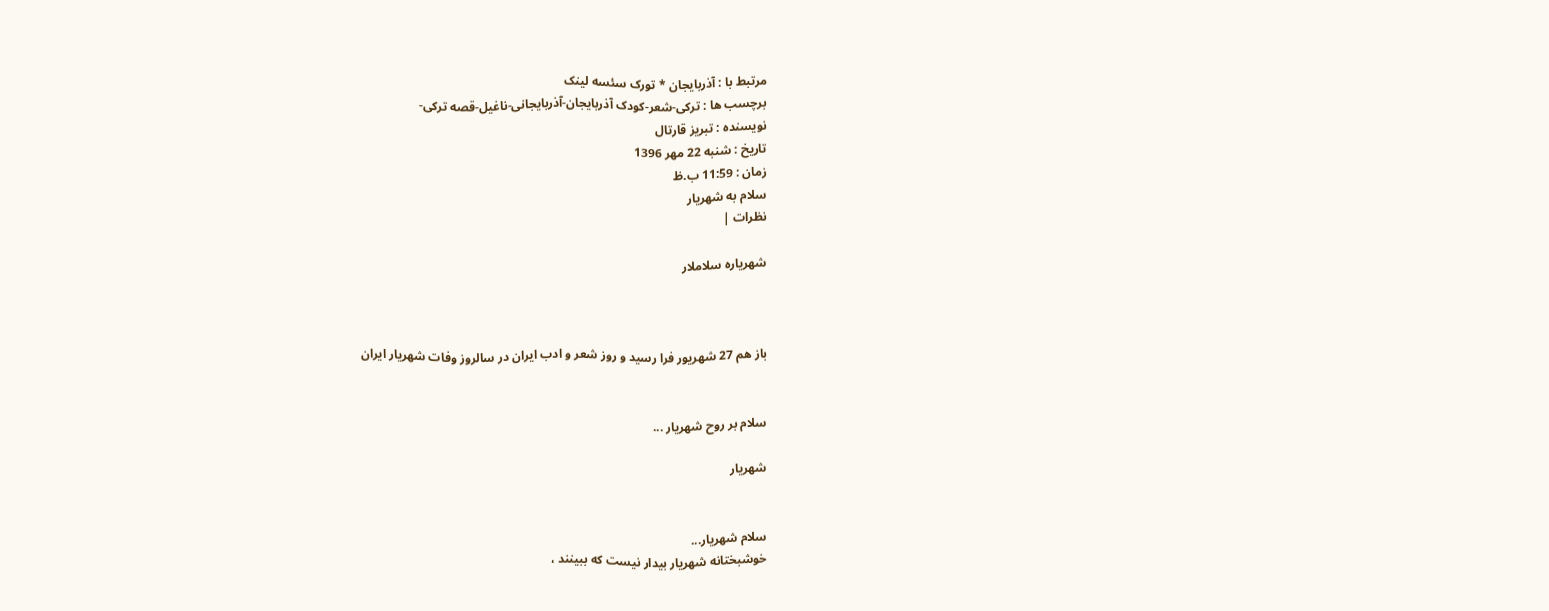مرتبط با : آذربایجان * تورک سئسه لینک
برچسب ها : ترکی-شعر-کودک آذربایجان-آذربایجانی-ناغیل-قصه ترکی-
نویسنده : تبریز قارتال
تاریخ : شنبه 22 مهر 1396
زمان : 11:59 ب.ظ
سلام به شهریار
نظرات |

شهریاره سلاملار



باز هم 27 شهریور فرا رسید و روز شعر و ادب ایران در سالروز وفات شهریار ایران


سلام بر روح شهریار ...

شهریار


سلام شهریار...
خوشبختانه شهریار بیدار نیست که ببینند ،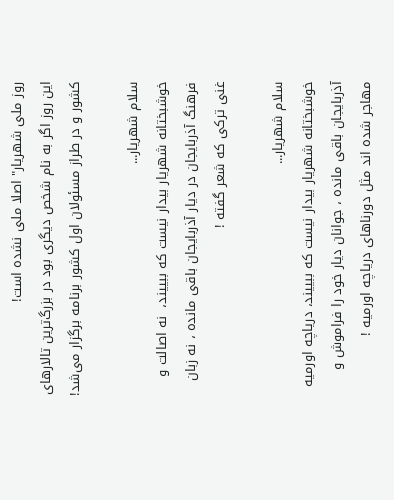روز ملی شهریار" اصلا ملی نشده است!
این روز اگر به نام شخص دیگری بود در بزرگ‌ترین تالارهای کشور و در طراز مسئولان اول کشور برنامه‌ برگزار می‌شد!

سلام شهریار...
خوشبختانه شهریار بیدار نیست که ببییند،  نه اصالت و فرهنگ آذربایجان در دیار آذربایجان باقی مانده ، نه زبان غنی ترکی که شعر گفته !

سلام شهریار...
خوشبختانه شهریار بیدار نیست که ببییند، دریاچه اورمیه آذربایجان باقی مانده ، جوانان دیار خود را فراموش و مهاجر شده اند مثل دورناهای دریاچه اورمیه !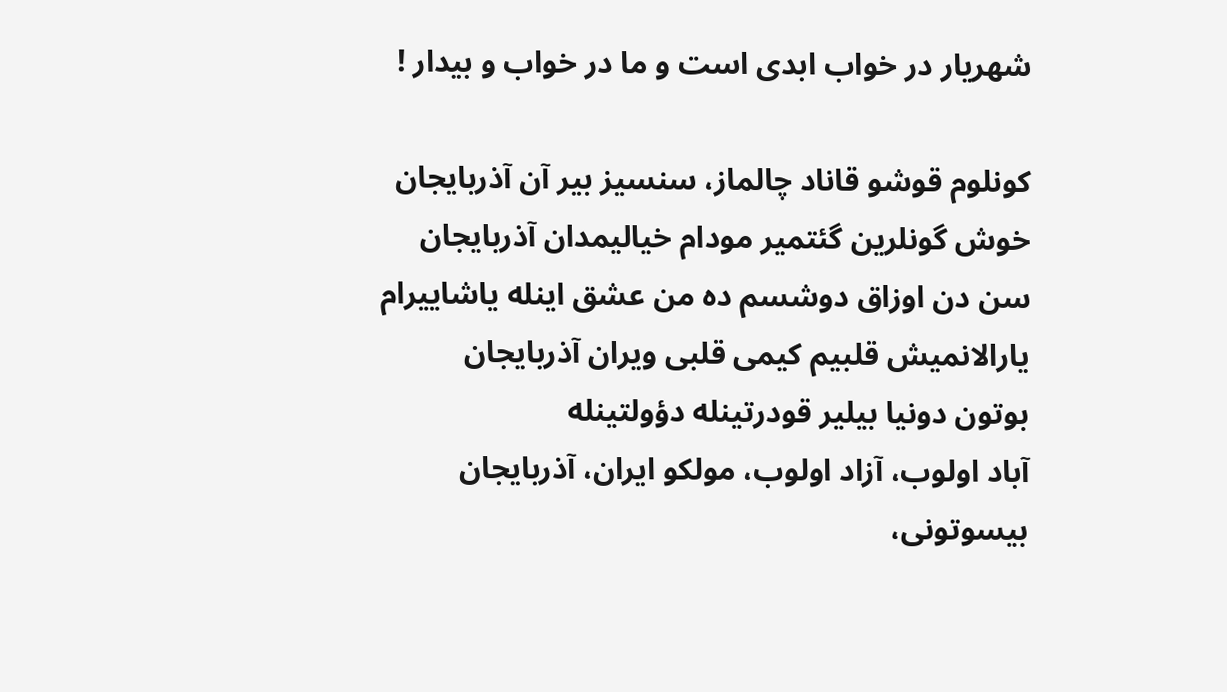شهریار در خواب ابدی است و ما در خواب و بیدار !

كونلوم قوشو قاناد چالماز، سنسیز بیر آن آذربایجان
خوش گونلرین گئتمیر مودام خیالیمدان آذربایجان
سن دن اوزاق دوشسم ده من عشق اینله یاشاییرام
یارالانمیش قلبیم كیمی قلبی ویران آذربایجان
بوتون دونیا بیلیر قودرتینله دؤولتینله
آباد اولوب، آزاد اولوب، مولكو ایران، آذربایجان
بیسوتونی،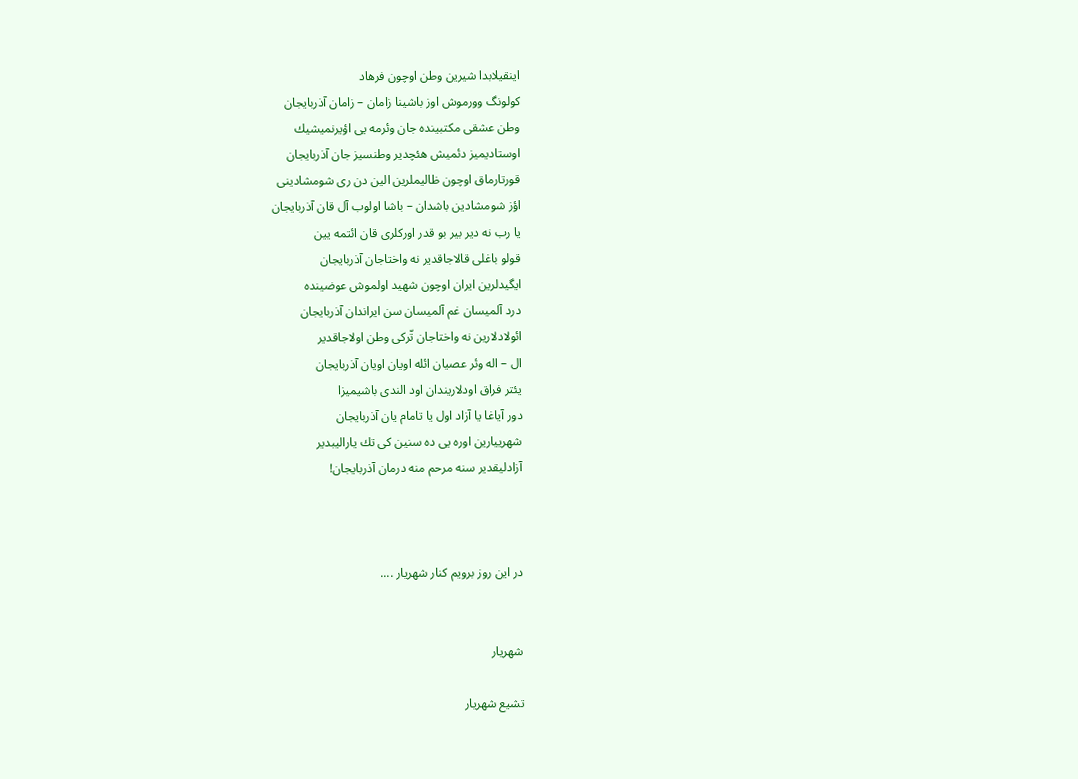اینقیلابدا شیرین وطن اوچون فرهاد
كولونگ وورموش اوز باشینا زامان – زامان آذربایجان
وطن عشقی مكتبینده جان وئرمه یی اؤیرنمیشیك
اوستادیمیز دئمیش هئچدیر وطنسیز جان آذربایجان
قورتارماق اوچون ظالیملرین الین دن ری شومشادینی
اؤز شومشادین باشدان – باشا اولوب آل قان آذربایجان
یا رب نه دیر بیر بو قدر اوركلری قان ائتمه یین
قولو باغلی قالاجاقدیر نه واختاجان آذربایجان
ایگیدلرین ایران اوچون شهید اولموش عوضینده
درد آلمیسان غم آلمیسان سن ایراندان آذربایجان
ائولادلارین نه واختاجان تّركی وطن اولاجاقدیر
ال – اله وئر عصیان ائله اویان اویان آذربایجان
یئتر فراق اودلاریندان اود الندی باشیمیزا
دور آیاغا یا آزاد اول یا تامام یان آذربایجان
شهرییارین اوره یی ده سنین كی تك یارالیبدیر
آزادلیقدیر سنه مرحم منه درمان آذربایجان!



در این روز برویم کنار شهریار ....


شهریار

تشیع شهریار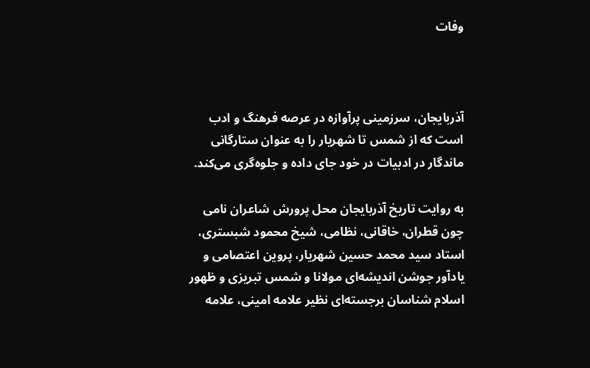وفات



آذربایجان، سرزمینی پرآوازه در عرصه فرهنگ و ادب است که از شمس تا شهریار را به عنوان ستارگانی ماندگار در ادبیات در خود جای داده و جلوه‌گری می‌کند.

به روایت تاریخ آذربایجان محل پرورش شاعران نامی چون قطران، خاقانی، نظامی، شیخ محمود شبستری، استاد سید محمد حسین شهریار، پروین اعتصامی و یادآور جوشن اندیشه‌ای مولانا و شمس تبریزی و ظهور اسلام شناسان برجسته‌ای نظیر علامه امینی، علامه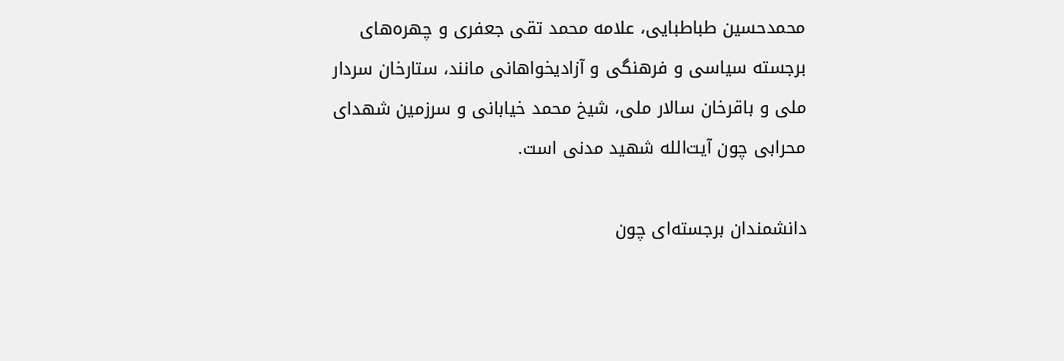محمدحسین طباطبایی، علامه محمد تقی جعفری و چهره‌های برجسته سیاسی و فرهنگی و آزادیخواهانی مانند، ستارخان سردار ملی و باقرخان سالار ملی، شیخ محمد خیابانی و سرزمین شهدای محرابی چون آیت‌الله شهید مدنی است.

دانشمندان برجسته‌ای چون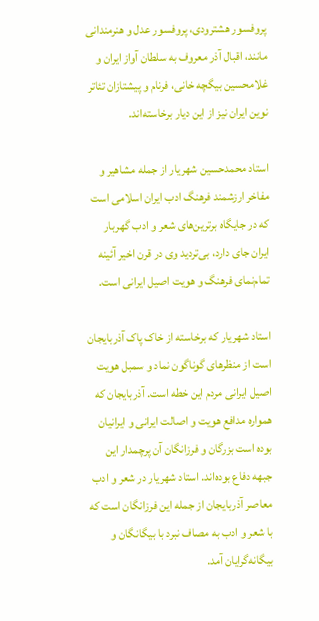پروفسور هشترودی، پروفسور عدل و هنرمندانی مانند، اقبال آذر معروف به سلطان آواز ایران و غلامحسین بیگچه خانی، فرنام و پیشتازان تئاتر نوین ایران نیز از این دیار برخاسته‌اند.

استاد محمدحسین شهریار از جمله مشاهیر و مفاخر ارزشمند فرهنگ ادب ایران اسلامی است که در جایگاه برترین‌های شعر و ادب گهربار ایران جای دارد، بی‌تردید وی در قرن اخیر آئینه تمام‌نمای فرهنگ و هویت اصیل ایرانی است.

استاد شهریار که برخاسته از خاک پاک آذربایجان است از منظرهای گوناگون نماد و سمبل هویت اصیل ایرانی مردم این خطه است. آذربایجان که همواره مدافع هویت و اصالت ایرانی و ایرانیان بوده است بزرگان و فرزانگان آن پرچمدار این جبهه دفاع بوده‌اند. استاد شهریار در شعر و ادب معاصر آذربایجان از جمله این فرزانگان است که با شعر و ادب به مصاف نبرد با بیگانگان و بیگانه‌گرایان آمد.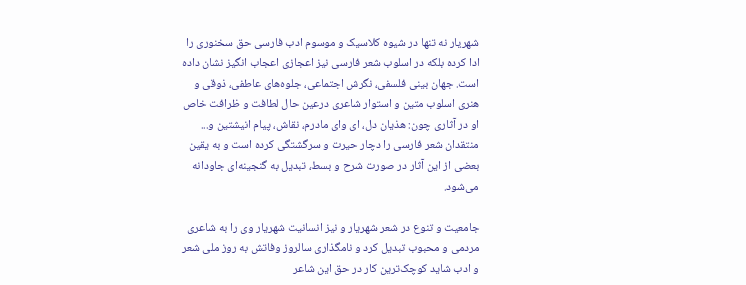شهریار نه تنها در شیوه کلاسیک و موسوم ادب فارسی حق سخنوری را ادا کرده بلکه در اسلوب شعر فارسی نیز اعجازی اعجاب انگیز نشان داده است. جهان بینی فلسفی، نگرش اجتماعی، جلوه‌های عاطفی، ذوقی و هنری اسلوب متین و استوار شاعری درعین حال لطافت و ظرافت‌ خاص او در آثاری چون: هذیان دل، ای وای مادرم، نقاش، پیام انیشتین و... منتقدان شعر فارسی را دچار حیرت و سرگشتگی کرده است و به یقین بعضی از این آثار در صورت شرح و بسط، تبدیل به گنجینه‌ای جاودانه می‌شود.

جامعیت و تنوع در شعر شهریار و نیز انسانیت شهریار وی را به شاعری مردمی و محبوب تبدیل کرد و نامگذاری سالروز وفاتش به روز ملی شعر و ادب شاید کوچک‌ترین کار در حق این شاعر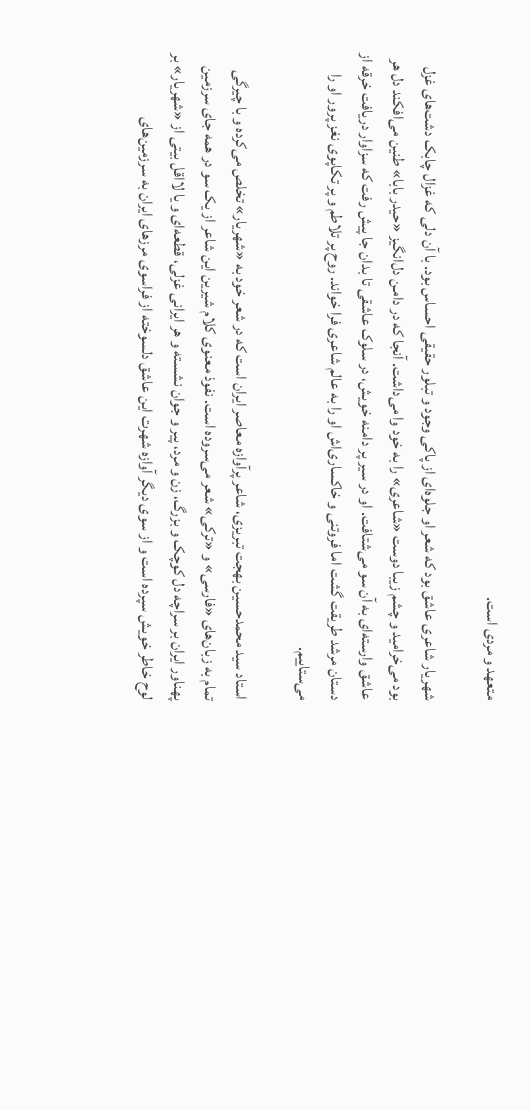متعهد و مردی است.

شهریار شاعری عاشق بود که شعر او جلوه‌ای از پاکی وجود و تبلور حقیقی احساس بود. با آن دلی که غزال چابک دشت‌های غزل بود می‌خرامید و چشم زیبا دوست «شاعری» را به خود وا می‌داشت. آنجا که در دامـن دل‌انگیز «حیدر بابا» طنین می‌افکند دل هر عاشق وارسته‌ای به آن سو می‌شتافت. او در سیر پر دامنه خویش، در سلوک عاشقی تا بدان جا پیش رفت که سزاوار دریافت خرقه از دستان مرشد طریقت گشت اما فروتنی و خاکساری‌اش او را به عالم شاعری فرا خواند. روح پر تلاطم و پر تکاپوی نغز پرور او را می‌ستاییم.

استاد سید محمدحسین بهجت تبریزی، شاعر پرآوازه معاصر ایران است که در شعر خود به «شهریار» تخلص می‌کرده و با چیرگی تمام به زبان‌های «فارسی» و «ترکی» شعر می‌سروده است. نفوذ معنوی کلام شیرین این شاعر از یک سو در همه جای سرزمین پهناور ایران بر سراچه دل کوچک و بزرگ، زن و مرد، پیر و جوان نشسته و هر ایرانی غزلی، قطعه‌ای و یا لااقل بیتی از «شهریار» بر لوح خاطر خویش سپرده است و از سوی دیگر آوازه شهرت این عاشق دلسوخته از فراسوی مرزهای ایران به سرزمین‌های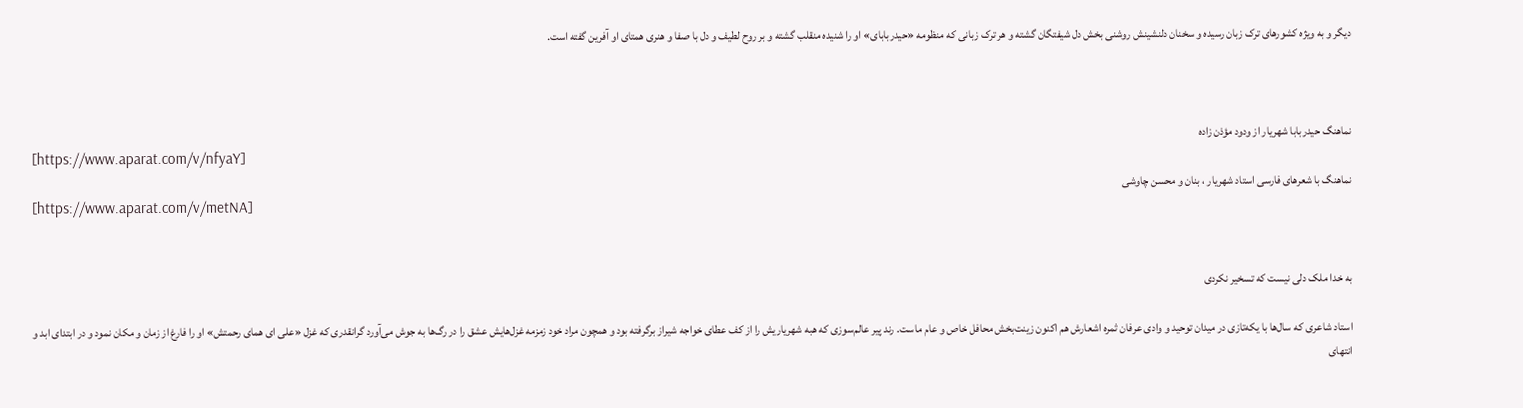دیگر و به ویژه کشورهای ترک زبان رسیده و سخنان دلنشینش روشنی بخش دل شیفتگان گشته و هر ترک زبانی که منظومه «حیدربابای» او را شنیده منقلب گشته و بر روح لطیف و دل با صفا و هنری همتای او آفرین گفته است.



نماهنگ حیدربابا شهریار از ودود مؤذن زاده
[https://www.aparat.com/v/nfyaY]
نماهنگ با شعرهای فارسی استاد شهریار ، بنان و محسن چاوشی
[https://www.aparat.com/v/metNA]


به خدا ملک دلی نیست که تسخیر نکردی

استاد شاعرى که سال‌ها با یکه‌تازى در میدان توحید و وادى عرفان ثمره اشعارش هم اکنون زینت‌بخش محافل خاص و عام ماست. رند پیر عالم‌سوزى که هبه شهریاریش را از کف عطاى خواجه شیراز برگرفته بود و همچون مراد خود زمزمه غزل‌هایش عشق را در رگ‌ها به جوش مى‌آورد گرانقدرى که غزل «على اى هماى رحمتش» او را فارغ از زمان و مکان نمود و در ابتداى ابد و انتهاى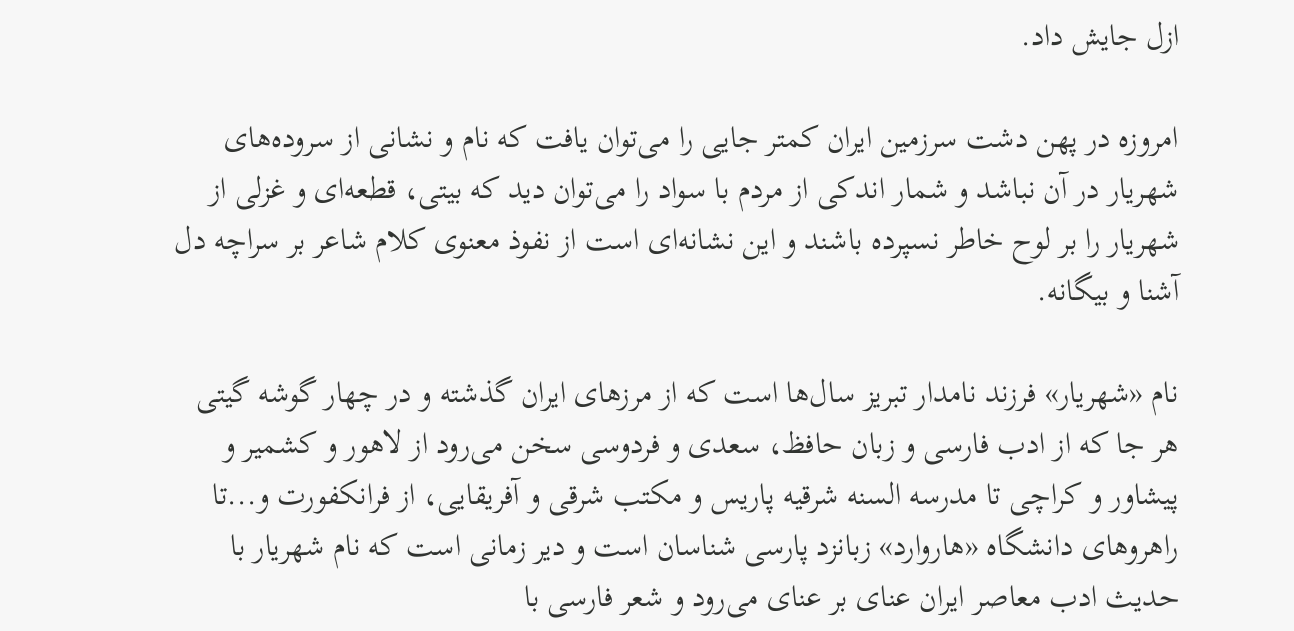ازل جایش داد.

امروزه در پهن دشت سرزمین ایران کمتر جایی را می‌توان یافت که نام و نشانی از سروده‌های شهریار در آن نباشد و شمار اندکی از مردم با سواد را می‌توان دید که بیتی، قطعه‌ای و غزلی از شهریار را بر لوح خاطر نسپرده باشند و این نشانه‌ای است از نفوذ معنوی کلام شاعر بر سراچه دل آشنا و بیگانه.

نام «شهریار» فرزند نامدار تبریز سال‌ها است که از مرزهای ایران گذشته و در چهار گوشه گیتی هر جا که از ادب فارسی و زبان حافظ، سعدی و فردوسی سخن می‌رود از لاهور و کشمیر و پیشاور و کراچی تا مدرسه السنه شرقیه پاریس و مکتب شرقی و‌ آفریقایی، از فرانکفورت و...تا راهروهای دانشگاه‌ «هاروارد» زبانزد پارسی شناسان است و دیر زمانی است که نام شهریار با حدیث ادب معاصر ایران عنای بر عنای می‌رود و شعر فارسی با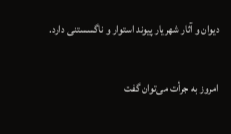دیوان و‌ آثار شهریار پیوند استوار و ناگسستنی دارد.

امروز به جرأت می‌توان گفت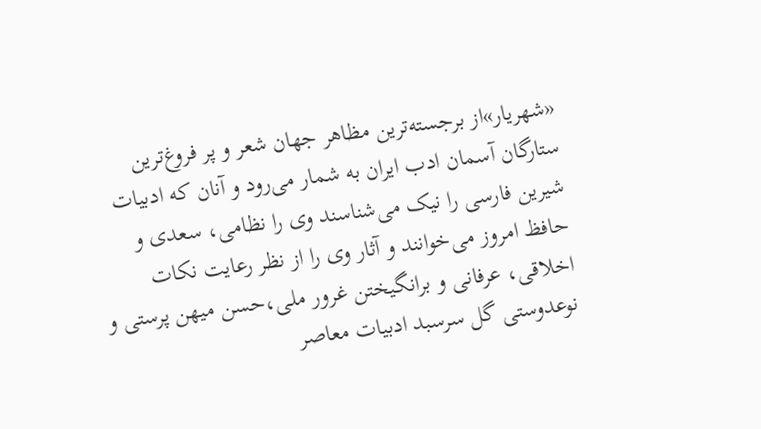«شهریار»از برجسته‌ترین مظاهر جهان شعر و پر فروغ‌ترین ستارگان آسمان ادب ایران به شمار می‌رود و آنان که ادبیات شیرین فارسی را نیک می‌شناسند وی را نظامی، سعدی و حافظ امروز می‌خوانند و آثار وی را از نظر رعایت نکات اخلاقی، عرفانی و برانگیختن غرور ملی،حسن میهن پرستی و نوعدوستی گل سرسبد ادبیات معاصر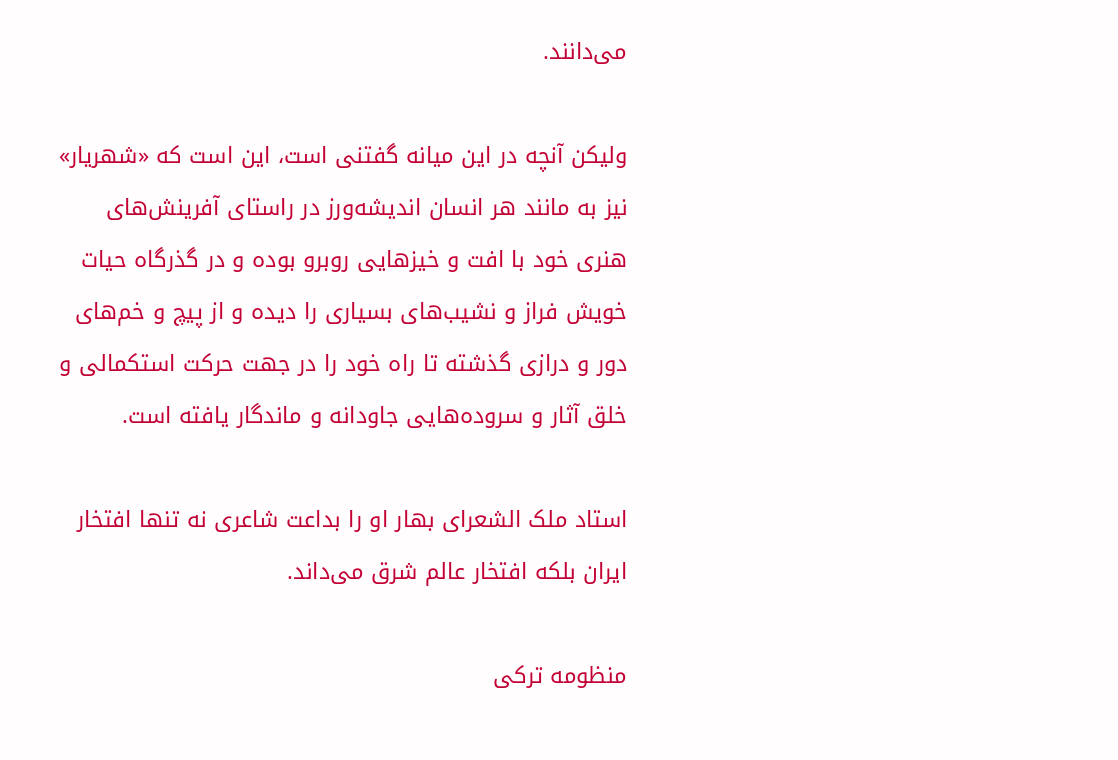می‌دانند.

ولیکن آنچه در این میانه گفتنی است، این است که «شهریار» نیز به مانند هر انسان اندیشه‌ورز در راستای آفرینش‌های هنری خود با افت و خیزهایی روبرو بوده و در گذرگاه حیات خویش فراز و نشیب‌های بسیاری را دیده و از پیچ و خم‌های دور و درازی گذشته تا راه خود را در جهت حرکت استکمالی و خلق آثار و سروده‌هایی جاودانه و ماندگار یافته است.

استاد ملک الشعرای بهار او را بداعت شاعری نه تنها افتخار ایران بلکه افتخار عالم شرق می‌داند.

منظومه ترکی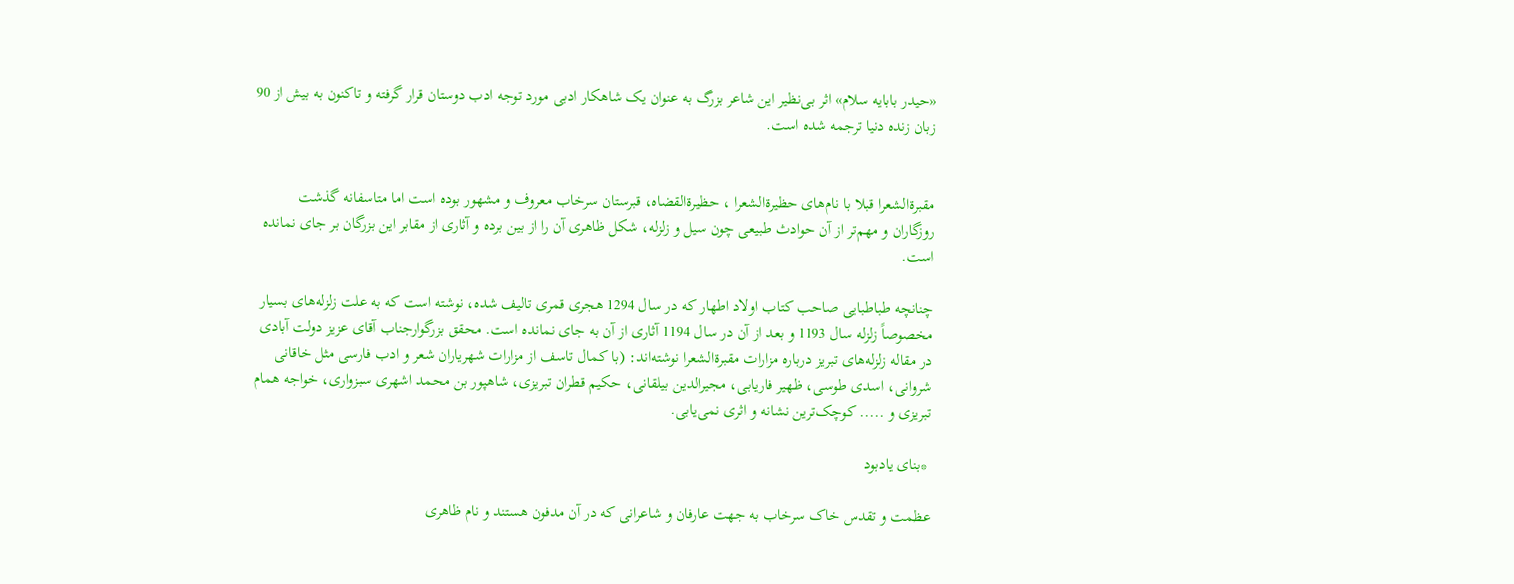«حیدر بابایه سلام» اثر بی‌نظیر این شاعر بزرگ به عنوان یک شاهکار ادبی مورد توجه ادب دوستان قرار گرفته و تاکنون به بیش از 90 زبان زنده دنیا ترجمه شده است.


مقبرةالشعرا قبلا با نام‌های حظیرةالشعرا ، حظیرة‌القضاه، قبرستان سرخاب معروف و مشهور بوده است اما متاسفانه گذشت روزگاران و مهم‌تر از آن حوادث طبیعی چون سیل و زلزله، شکل ظاهری آن را از بین برده و آثاری از مقابر این بزرگان بر جای نمانده است.

چنانچه طباطبایی صاحب کتاب اولاد اطهار که در سال 1294 هجری قمری تالیف شده، نوشته است که به علت زلزله‌های بسیار مخصوصاً زلزله سال 1193 و بعد از آن در سال 1194 آثاری از آن به جای نمانده است. محقق بزرگوارجناب آقای عزیز دولت آبادی در مقاله زلزله‌های تبریز درباره مزارات مقبرةالشعرا نوشته‌اند: (با کمال تاسف از مزارات شهریاران شعر و ادب فارسی مثل خاقانی شروانی، اسدی طوسی، ظهیر فاریابی، مجیرالدین بیلقانی، حکیم قطران تبریزی، شاهپور بن محمد اشهری سبزواری، خواجه همام تبریزی و ..... کوچک‌ترین نشانه و اثری نمی‌یابی.

 *بنای یادبود

عظمت و تقدس خاک سرخاب به جهت عارفان و شاعرانی که در آن مدفون هستند و نام ظاهری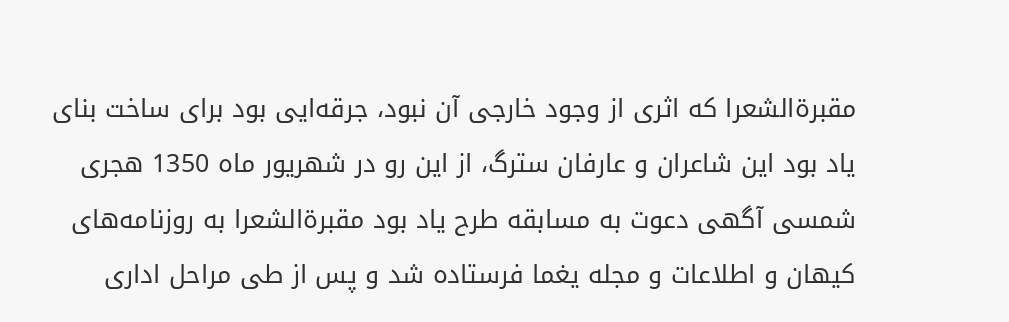مقبرةالشعرا که اثری از وجود خارجی آن نبود، جرقه‌ایی بود برای ساخت بنای یاد بود این شاعران و عارفان سترگ، از این رو در شهریور ماه 1350 هجری شمسی آگهی دعوت به مسابقه طرح یاد بود مقبرةالشعرا به روزنامه‌های کیهان و اطلاعات و مجله یغما فرستاده شد و پس از طی مراحل اداری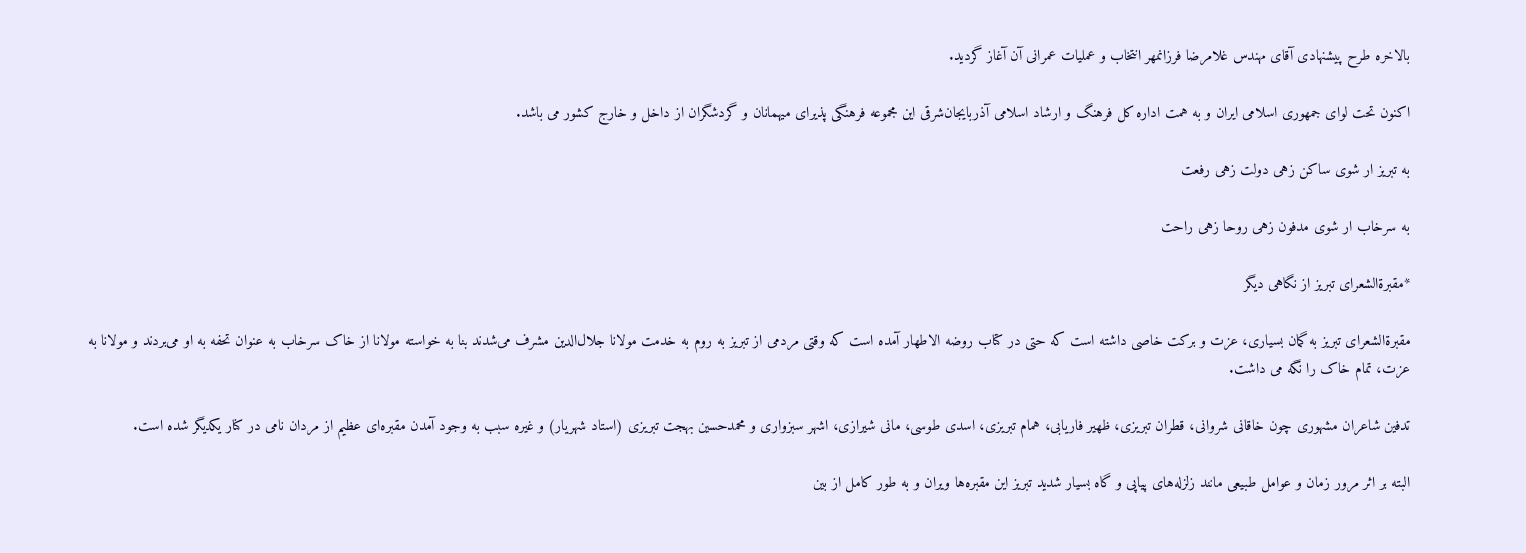بالاخره طرح پیشنهادی آقای مهندس غلامرضا فرزانمهر انتخاب و عملیات عمرانی آن آغاز گردید.

اکنون تحت لوای جمهوری اسلامی ایران و به همت اداره کل فرهنگ و ارشاد اسلامی آذربایجان‌شرقی این مجموعه فرهنگی پذیرای میهمانان و گردشگران از داخل و خارج کشور می باشد.

به تبریز ار شوی ساکن زهی دولت زهی رفعت

به سرخاب ار شوی مدفون زهی روحا زهی راحت

*مقبرة‌الشعرای تبریز از نگاهی دیگر

مقبرةالشعرای تبریز به گمان بسیاری، عزت و برکت خاصی داشته است که حتی در کتاب روضه الاطهار آمده است که وقتی مردمی از تبریز به روم به خدمت مولانا جلال‌الدین مشرف می‌شدند بنا به خواسته مولانا از خاک سرخاب به عنوان تحفه به او می‌بردند و مولانا به عزت، تمام خاک را نگه می داشت.

تدفین شاعران مشهوری چون خاقانی شروانی، قطران تبریزی، ظهیر فاریابی، همام تبریزی، اسدی طوسی، مانی شیرازی، اشهر سبزواری و محمد‌حسین بهجت تبریزی (استاد شهریار) و غیره سبب به وجود آمدن مقبره‌ای عظیم از مردان نامی در کنار یکدیگر شده است.

البته بر اثر مرور زمان و عوامل طبیعی مانند زلزله‌های پیاپی و گاه بسیار شدید تبریز این مقبره‌ها ویران و به طور کامل از بین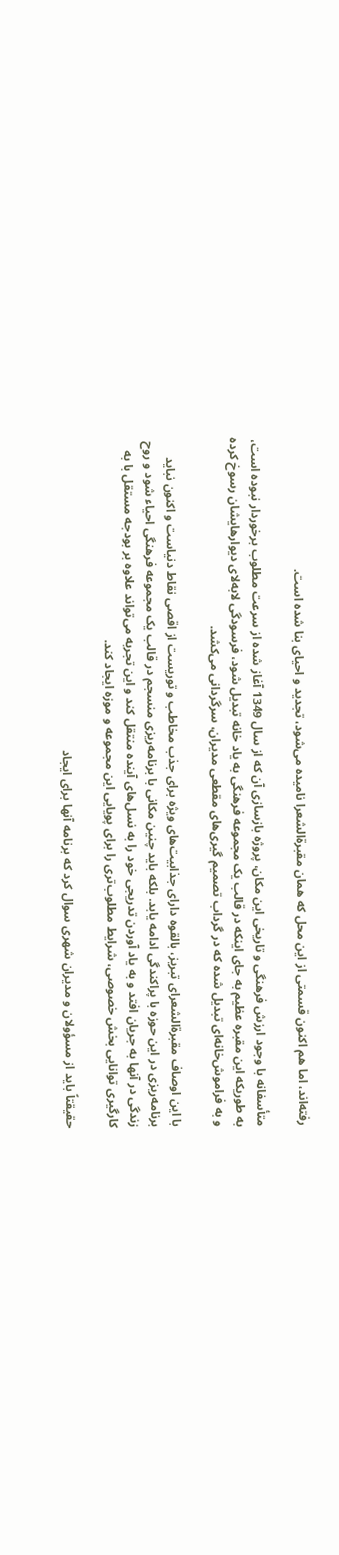رفته‌اند، اما هم اکنون قسمتی از این محل که همان مقبرة‌الشعرا نامیده می‌شود، تجدید و احیای بنا شده است.

متأسفانه با وجود ارزش فرهنگی و تاریخی این مکان، پروژه بازسازی آن که از سال 1349 آغاز شده از سرعت مطلوب برخوردار نبوده است، به طوریکه این مقبره عظیم به جای اینکه در قالب یک مجموعه فرهنگی به یاد خانه تبدیل شود، فرسودگی لابه‌لای دیوارهایشان رسوخ کرده و به فراموش‌خانه‌ای تبدیل شده که در گرداب تصمیم ‌گیری‌های مقطعی مدیران، سرگردانی می‌کشد.

با این اوصاف مقبرةالشعرای تبریز، بالقوه دارای جذابیت‌های ویژه برای جذب مخاطب و توریست از اقصی نقاط دنیاست و اکنون نباید برنامه‌ریزی در این حوزه با پراکندگی ادامه یابد. بلکه باید چنین مکانی با برنامه‌ریزی منسجم در قالب یک مجموعه فرهنگی احیاء شود و روح زندگی در آنها به جریان افتد و به یاد آوردن تدریجی خود را به نسل‌های آینده منتقل کند و این تجربه می‌تواند علاوه بر بودجه مستقل با به کارگیری توانایی بخش خصوصی، شرایط مطلوب‌تری را برای پویایی این مجموعه و موزه ایجاد کند.

حقیقتاً باید از مسؤولان و مدیران شهری سوال کرد که برنامه آنها برای ایجاد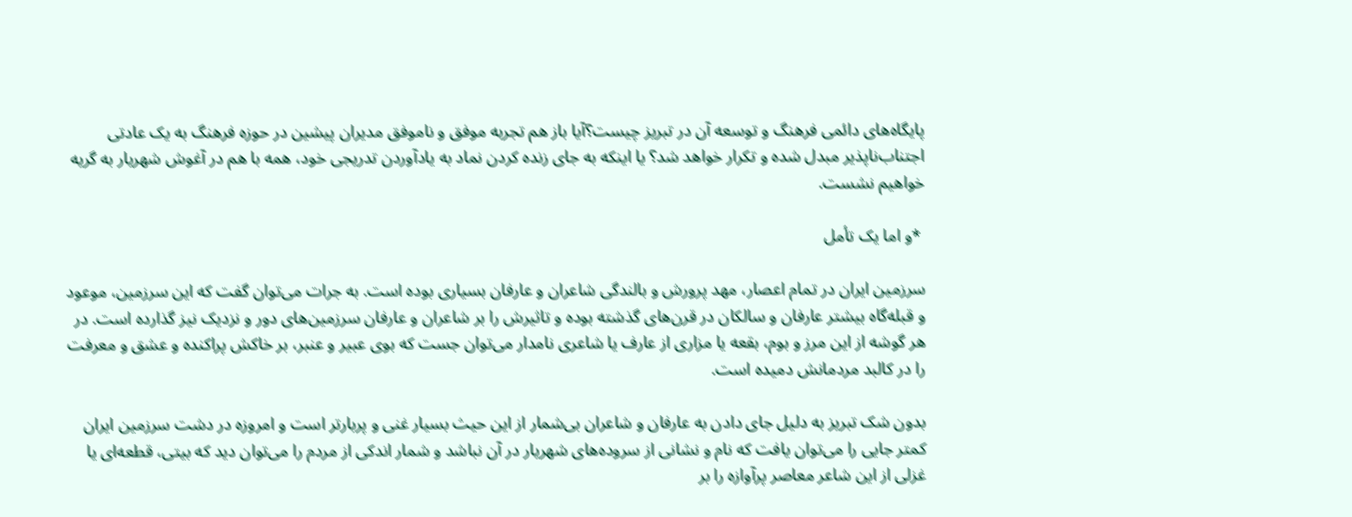پایگاه‌های دائمی فرهنگ و توسعه آن در تبریز چیست؟آیا باز هم تجربه موفق و ناموفق مدیران پیشین در حوزه فرهنگ به یک عادتی اجتناب‌ناپذیر مبدل شده و تکرار خواهد شد؟ یا اینکه به جای زنده کردن نماد به یادآوردن تدریجی خود، همه با هم در آغوش شهریار به گریه خواهیم نشست.

 *و اما یک تأمل

سرزمین ایران در تمام اعصار، مهد پرورش و بالندگی شاعران و عارفان بسیاری بوده است. به جرات می‌توان گفت که این سرزمین، موعود و قبله‌گاه بیشتر عارفان و سالکان در قرن‌های گذشته بوده و تاثیرش را بر شاعران و عارفان سرزمین‌های دور و نزدیک نیز گذارده است. در هر گوشه از این مرز و بوم، بقعه یا مزاری از عارف یا شاعری نامدار می‌توان جست که بوی عبیر و عنبر، بر خاکش پراکنده و عشق و معرفت را در کالبد مردمانش دمیده است.

بدون شک تبریز به دلیل جای دادن به عارفان و شاعران بی‌شمار از این حیث بسیار غنی و پربارتر است و امروزه در دشت سرزمین ایران کمتر جایی را می‌توان یافت که نام و نشانی از سروده‌های شهریار در آن نباشد و شمار اندکی از مردم را می‌توان دید که بیتی، قطعه‌ای یا غزلی از این شاعر معاصر پرآوازه را بر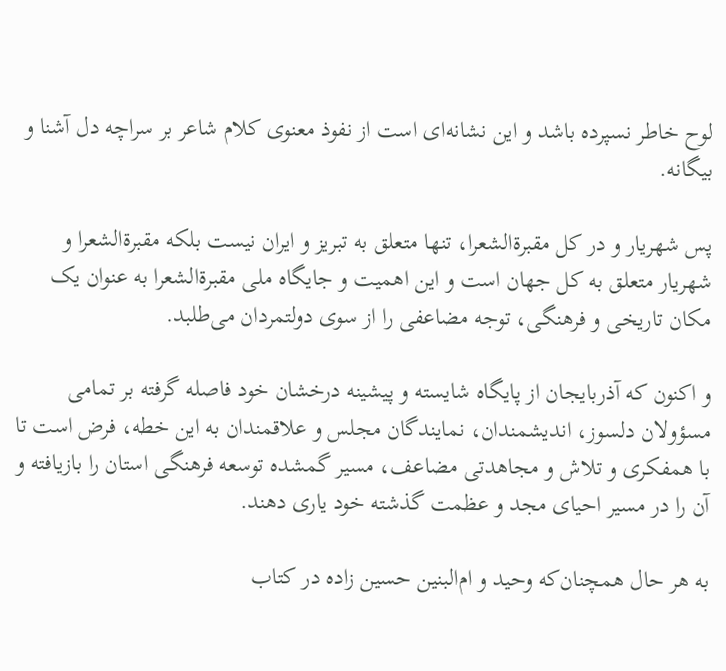لوح خاطر نسپرده باشد و این نشانه‌ای است از نفوذ معنوی کلام شاعر بر سراچه دل آشنا و بیگانه.

پس شهریار و در کل مقبرةالشعرا، تنها متعلق به تبریز و ایران نیست بلکه مقبرةالشعرا و شهریار متعلق به کل جهان است و این اهمیت و جایگاه ملی مقبرة‌الشعرا به عنوان یک مکان تاریخی و فرهنگی، توجه مضاعفی را از سوی دولتمردان می‌طلبد.

و اکنون که آذربایجان از پایگاه شایسته و پیشینه درخشان خود فاصله گرفته بر تمامی مسؤولان دلسوز، اندیشمندان، نمایندگان مجلس و علاقمندان به این خطه، فرض است تا با همفکری و تلاش و مجاهدتی مضاعف، مسیر گمشده توسعه فرهنگی استان را بازیافته و آن را در مسیر احیای مجد و عظمت گذشته خود یاری دهند.

به هر حال همچنان‌که وحید و ام‌البنین حسین زاده در کتاب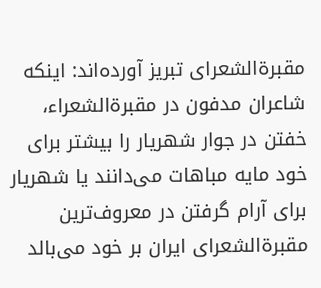مقبرةالشعرای تبریز آورده‌اند: اینکه شاعران مدفون در مقبرةالشعراء، خفتن در جوار شهریار را بیشتر برای خود مایه مباهات‌ می‌دانند یا شهریار برای آرام گرفتن در معروف‌ترین مقبرةالشعرای ایران بر خود می‌بالد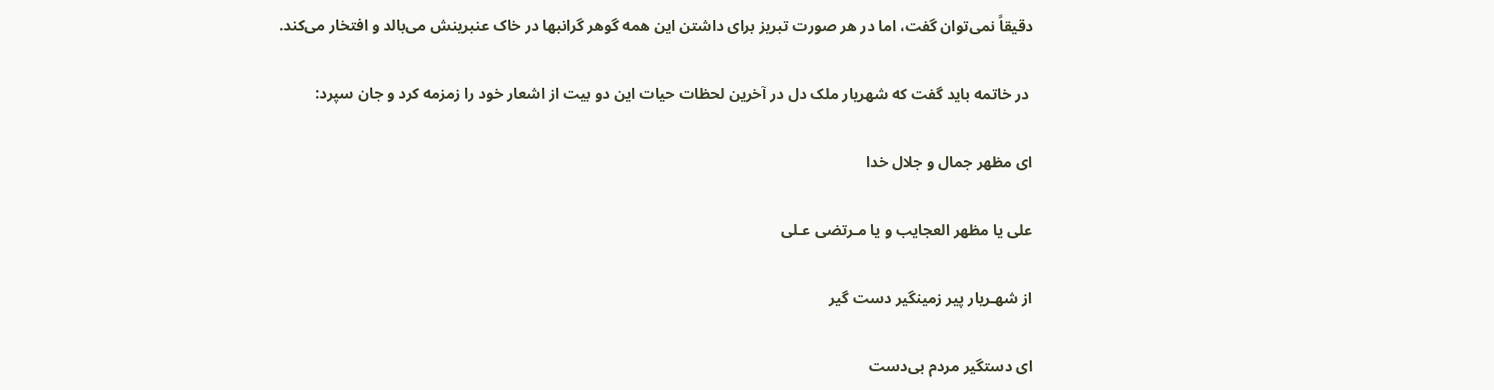دقیقاً نمی‌توان گفت، اما در هر صورت تبریز برای داشتن این همه گوهر گرانبها در خاک عنبرینش می‌بالد و افتخار می‌کند.

 در خاتمه باید گفت که شهریار ملک دل در آخرین لحظات حیات این دو بیت از اشعار خود را زمزمه کرد و جان سپرد:

ای مظهر جمال و جلال خدا

علی یا مظهر العجایب و یا مـرتضی عـلی

از شهـریار پیر زمینگیر دست گیر

ای دستگیر مردم بی‌دست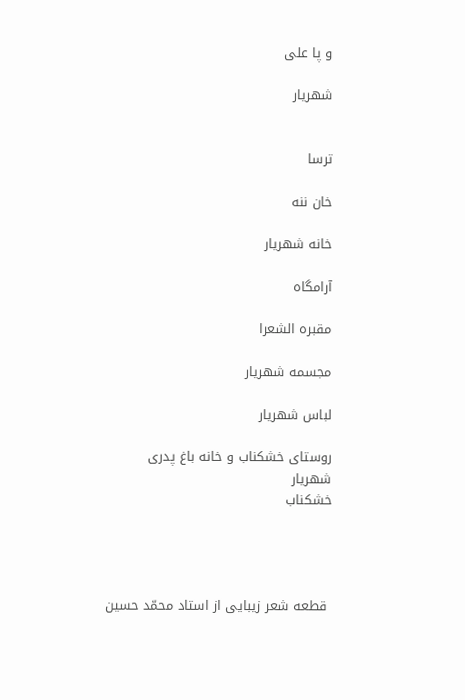و پا علی

شهریار


ترسا

خان ننه

خانه شهریار

آرامگاه

مقبره الشعرا

مجسمه شهریار

لباس شهریار

روستای خشکناب و خانه باغ پدری شهریار
خشکناب




 قطعه شعر زیبایی از استاد محمّد حسین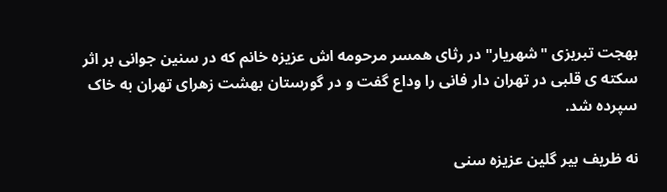بهجت تبریزی "شهریار" در رثای همسر مرحومه اش عزیزه خانم که در سنین جوانی بر اثر سکته ی قلبی در تهران دار فانی را وداع گفت و در گورستان بهشت زهرای تهران به خاک سپرده شد.

نه ظریف بیر گلین عزیزه سنی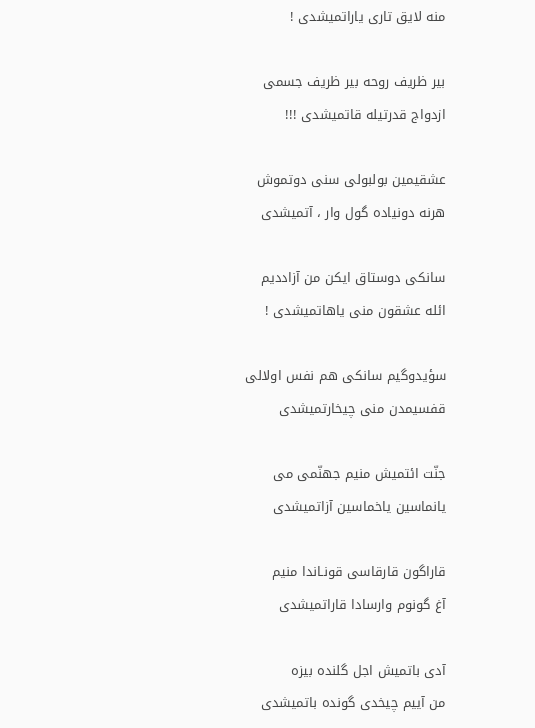منه لایق تاری یاراتمیشدی !

بیر ظریف روحه بیر ظریف جسمی
ازدواج قدرتیله قاتمیشدی !!!

عشقیمین بولبولی سنی دوتموش
هرنه دونیاده گول وار ، آتمیشدی

سانکی دوستاق ایکن من آزاددیم
ائله عشقون منی یاهاتمیشدی !

سؤیدوگیم سانکی هم نفس اولالی
قفسیمدن منی چیخارتمیشدی

جنّت ائتمیش منیم جهنّمی می
یانماسین یاخماسین آزاتمیشدی

قاراگون قارقاسی قونـاندا منیم
آغ گونوم وارسادا قاراتمیشدی

آدی باتمیش اجل گلنده بیزه
من آییم چیخدی گونده باتمیشدی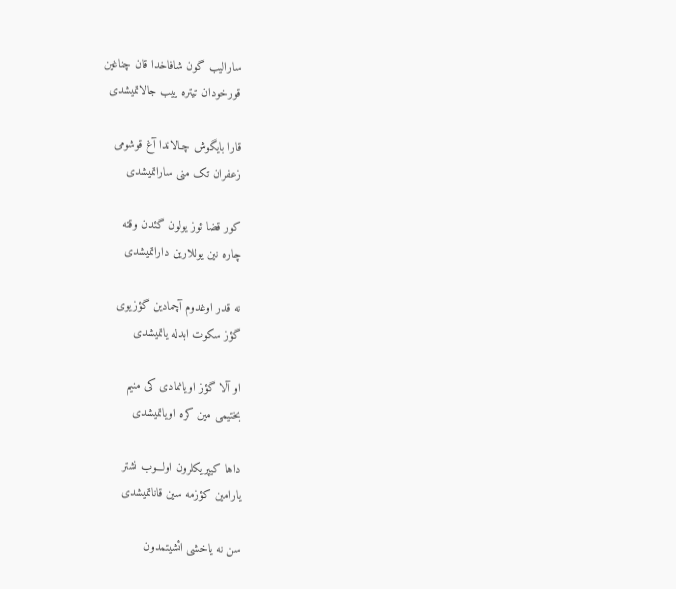سارالیب گون شافاخدا قان چناغین
قورخودان تیتره ییب جالاتمیشدی

قارا بایگوش چـالاندا آغ قوشومی
زعفران تک منی ساراتمیشدی

کور قضا ئوز یولون گئدن وقته
چاره نین یوللارین داراتمیشدی

نه قدر اوغدوم آچمادین گؤزیوی
گؤز سکوت ابدله یاتمیشدی

او آلا گؤز اویانمادی کی منیم
بختیمی مین کره اویاتمیشدی

داها کیپریکلرون اولـــوب نشتر
یارامین کؤزمه سین قاناتمیشدی

سن نه یاخشی ائشیتمدون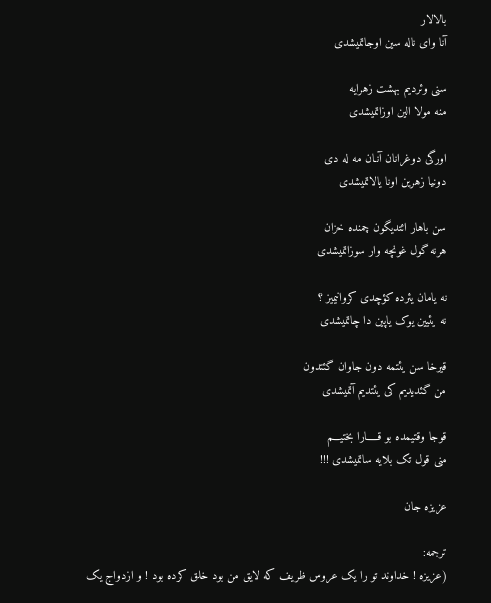بالالار
آنا وای ناله سین اوجاتمیشدی

سنی وئردیم بهشت زهرایه
منه مولا الین اوزاتمیشدی

اورگی دوغرانان آنـان مه له دی
دونیا زهرین اونا یالاتمیشدی

سن باهار ائتدیگون چمنده خزان
هرنه گول غونچه وار سوزاتمیشدی

نه یامان یئرده کؤچدی کروانیمیز ؟
نه یئیین یوک یاپین دا چاتمیشدی

قیرخا سن یئتمه دون جاوان گئتدون
من گئدیدیم کی یئتدیم آتمیشدی

قوجا وقتیمده بو قـــــارا بختیـــم
منی قول تک بلایه ساتمیشدی !!!

عزیزه جان

ترجمه:
(عزیزه ! خداوند تو را یک عروس ظریف که لایق من بود خلق کرده بود ! و ازدواج یک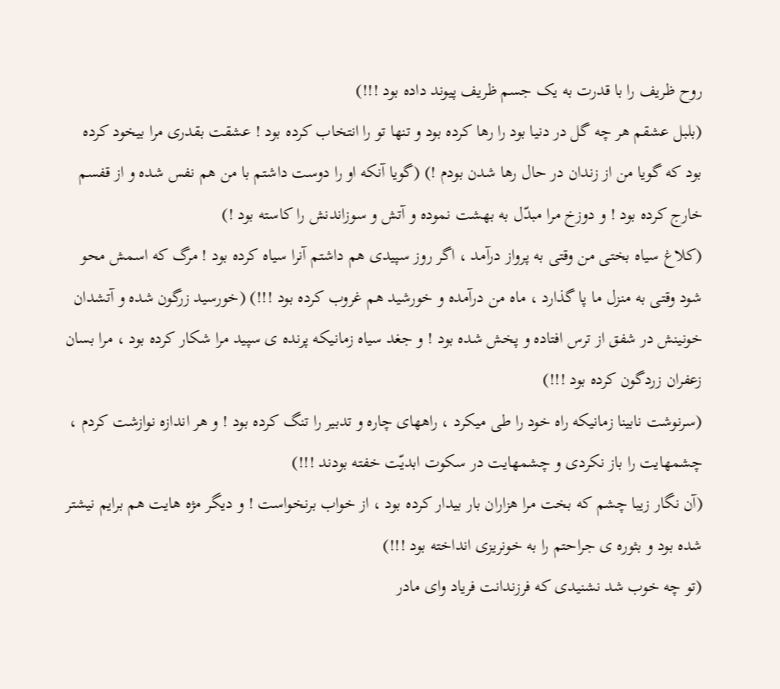روح ظریف را با قدرت به یک جسم ظریف پیوند داده بود !!!)
(بلبل عشقم هر چه گل در دنیا بود را رها کرده بود و تنها تو را انتخاب کرده بود ! عشقت بقدری مرا بیخود کرده بود که گویا من از زندان در حال رها شدن بودم !) (گویا آنکه او را دوست داشتم با من هم نفس شده و از قفسم خارج کرده بود ! و دوزخ مرا مبدّل به بهشت نموده و آتش و سوزاندنش را کاسته بود !)
(کلاغ سیاه بختی من وقتی به پرواز درآمد ، اگر روز سپیدی هم داشتم آنرا سیاه کرده بود ! مرگ که اسمش محو شود وقتی به منزل ما پا گذارد ، ماه من درآمده و خورشید هم غروب کرده بود !!!) (خورسید زرگون شده و آتشدان خونینش در شفق از ترس افتاده و پخش شده بود ! و جغد سیاه زمانیکه پرنده ی سپید مرا شکار کرده بود ، مرا بسان زعفران زردگون کرده بود !!!)
(سرنوشت نابینا زمانیکه راه خود را طی میکرد ، راههای چاره و تدبیر را تنگ کرده بود ! و هر اندازه نوازشت کردم ، چشمهایت را باز نکردی و چشمهایت در سکوت ابدیّت خفته بودند !!!)
(آن نگار زیبا چشم که بخت مرا هزاران بار بیدار کرده بود ، از خواب برنخواست ! و دیگر مژه هایت هم برایم نیشتر شده بود و بثوره ی جراحتم را به خونریزی انداخته بود !!!)
(تو چه خوب شد نشنیدی که فرزندانت فریاد وای مادر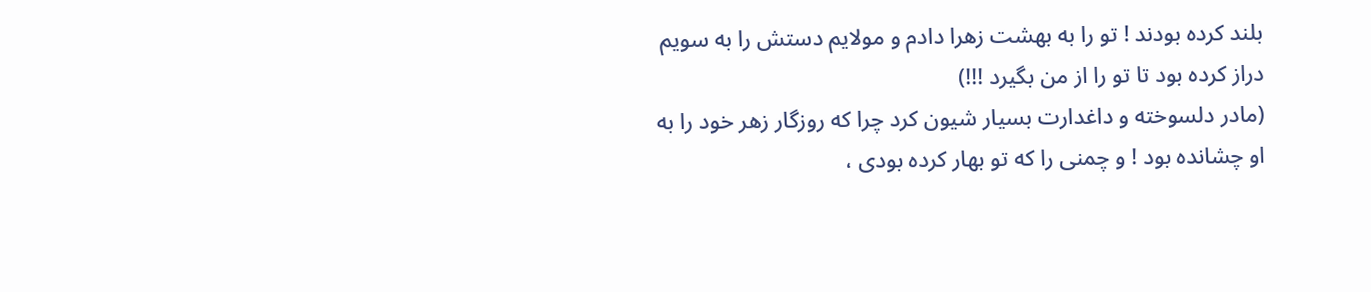بلند کرده بودند ! تو را به بهشت زهرا دادم و مولایم دستش را به سویم دراز کرده بود تا تو را از من بگیرد !!!)
(مادر دلسوخته و داغدارت بسیار شیون کرد چرا که روزگار زهر خود را به او چشانده بود ! و چمنی را که تو بهار کرده بودی ،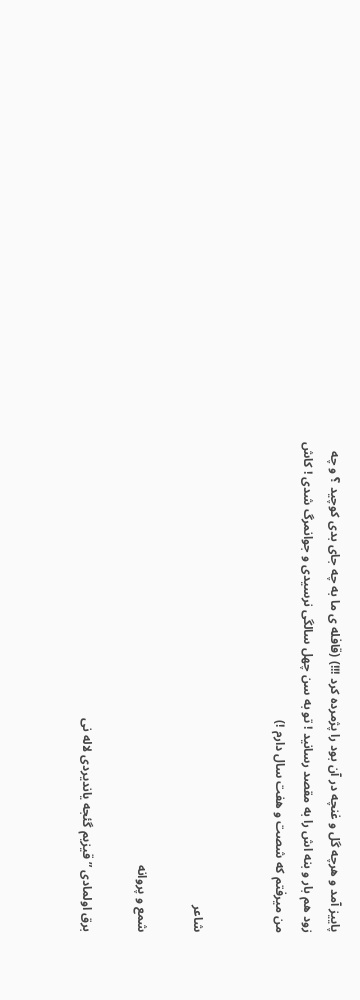پاییز آمد و هرچه گل و غنچه در آن بود را پژمرده کرد !!!) (قافله ی ما به چه جای بدی کوچید ؟ و چه زود هم بار و بنه اش را به مقصد رسانید ! تو به سن چهل سالگی نرسیدی و جوانمرگ شدی ! کاش من میرفتم که شصت و هفت سال دارم !)


شاعر

شمع و پروانه

برق اولمادی ” قیزیم گئجه یاندیردی لاله نی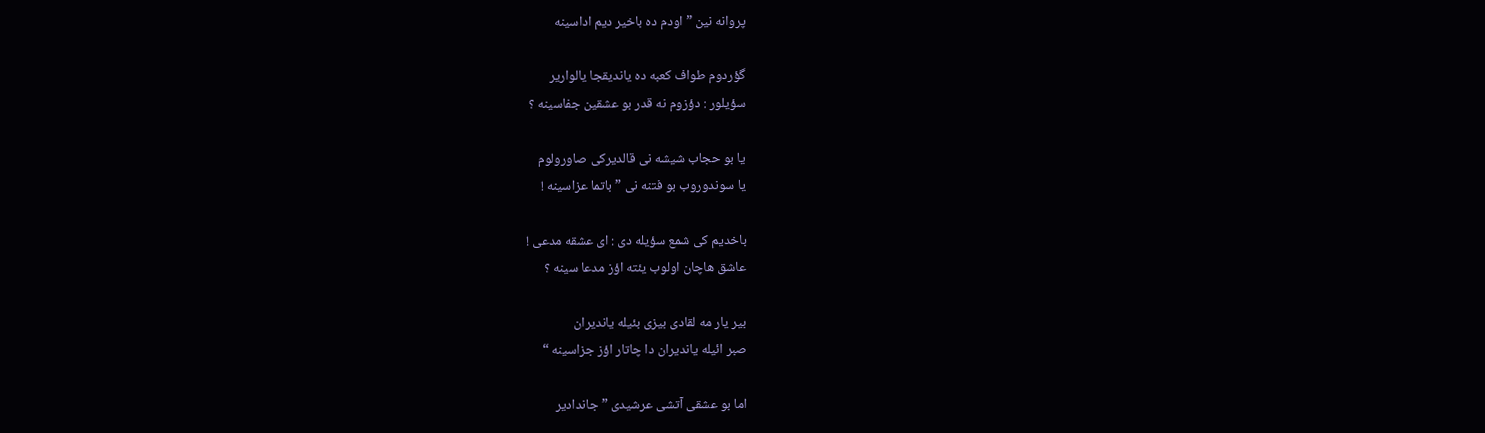پروانه نین ” اودم ده باخیر دیم اداسینه

گؤردوم طواف کعبه ده یاندیقجا یالواریر
سؤیلور : دؤزوم نه قدر بو عشقین جفاسینه ؟

یا بو حجاب شیشه نی قالدیرکی صاورولوم
یا سوندوروب بو فتنه نی ” باتما عزاسینه !

باخدیم کی شمع سؤیله دی : ای عشقه مدعی !
عاشق هاچان اولوب یئته اؤز مدعا سینه ؟

بیر یار مه لقادی بیزی بئیله یاندیران
صبر ائیله یاندیران دا چاتار اؤز جزاسینه “

اما بو عشقی آتشی عرشیدی ” جاندادیر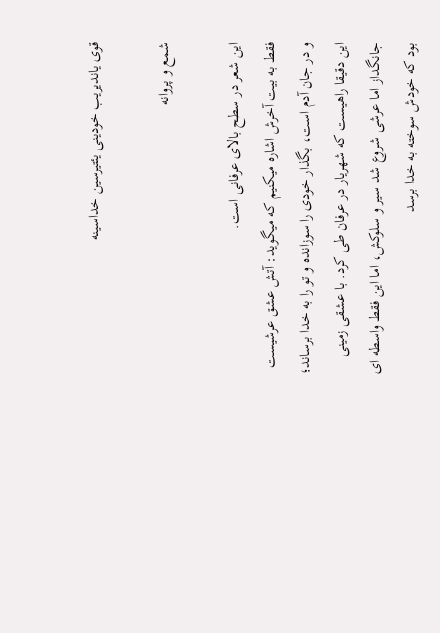قوی یاندیریب خودینی یئتیرسین خداسینه

شمع و پروانه

این شعر در سطح بالای عرفانی است.
فقط به بیت آخرش اشاره میکنیم که میگوید: آتش عشق عرشیست و در جان آدم است، بگذار خودی را سوزانده و تو را به خدا برساند؛
این دقیقا راهیست که شهریار در عرفان طی کرد. با عشقی زمینی جانگداز اما عرشی شروع شد سیر و سلوکش، اما این فقط واسطه ای بود که خودش سوخته به خدا برسد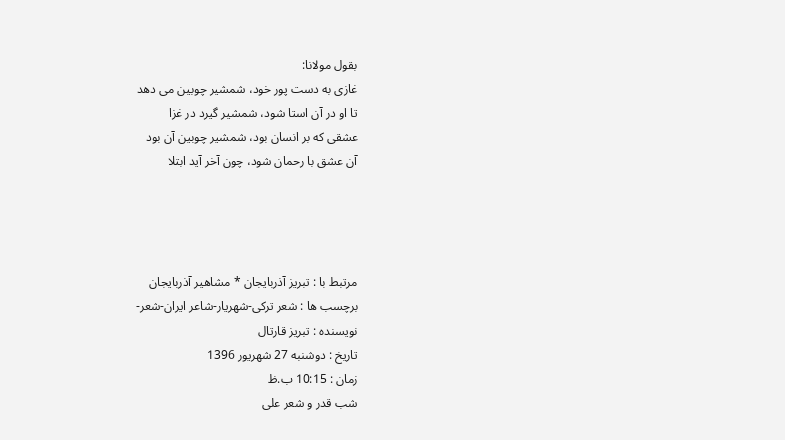بقول مولانا:
غازی به دست پور خود، شمشیر چوبین می دهد
تا او در آن استا شود، شمشیر گیرد در غزا
عشقی که بر انسان بود، شمشیر چوبین آن بود
آن عشق با رحمان شود، چون آخر آید ابتلا




مرتبط با : تبریز آذربایجان * مشاهیر آذربایجان
برچسب ها : شعر ترکی-شهریار-شاعر ایران-شعر-
نویسنده : تبریز قارتال
تاریخ : دوشنبه 27 شهریور 1396
زمان : 10:15 ب.ظ
شب قدر و شعر علی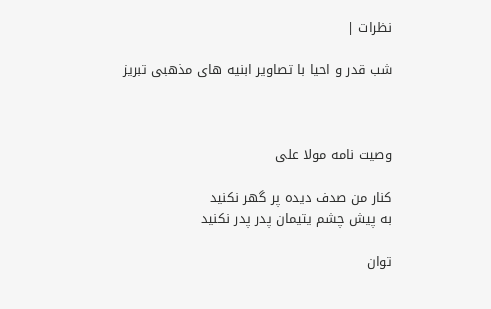نظرات |

شب قدر و احیا با تصاویر ابنیه های مذهبی تبریز



وصیت نامه مولا علی

کنار من صدف دیده پر گهر نکنید
به پیش چشم یتیمان پدر پدر نکنید

توان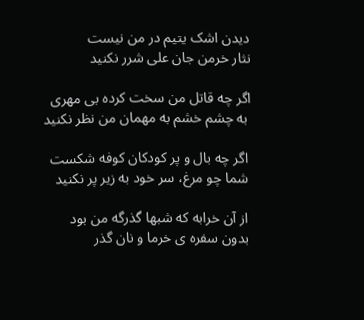دیدن اشک یتیم در من نیست
نثار خرمن جان علی شرر نکنید

اگر چه قاتل من سخت کرده بی مهری
 به چشم خشم به مهمان من نظر نکنید

 اگر چه بال و پر کودکان کوفه شکست
 شما چو مرغ، سر خود به زیر پر نکنید

 از آن خرابه که شبها گذرگه من بود
 بدون سفره ی خرما و نان گذر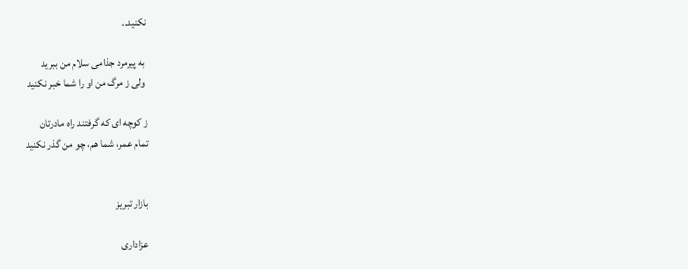نکنید..

 به پیرمرد جذامی سلام من ببرید
 ولی ز مرگ من او را شما خبر نکنید

ز کوچه ای که گرفتند راه مادرتان
تمام عمر، شما هم، چو من گذر نکنید


بازار تبریز

عزاداری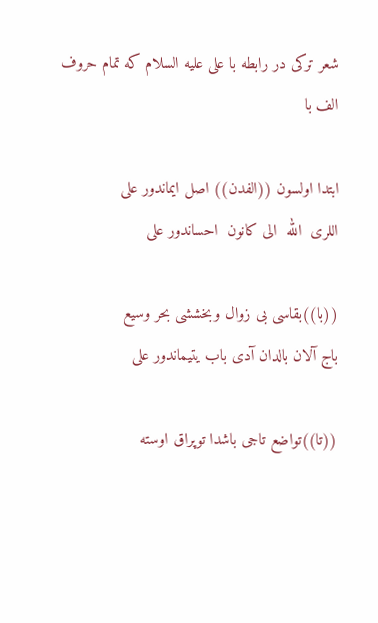شعر ترکی در رابطه با علی علیه السلام که تمام حروف الف با

ابتدا اولسون ((الفدن)) اصل ایماندور علی              اللری  الله  الی کانون  احساندور علی

((با))بقاسی بی زوال وبخششی بحر وسیع             باج آلان بالدان آدی باب یتیماندور علی

((تا))تواضع تاجی باشدا توپراق اوسته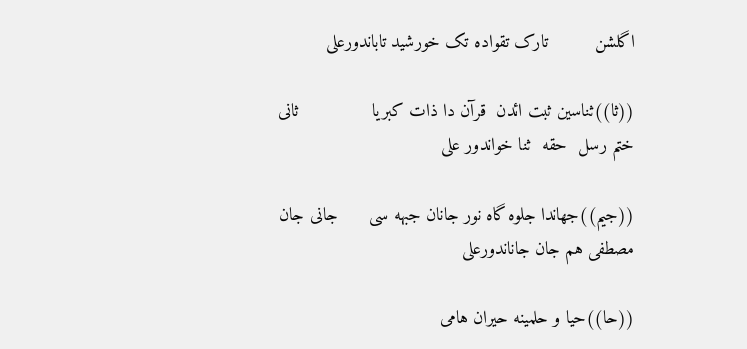اگلشن         تارک تقواده تک خورشید تاباندورعلی

((ثا))ثناسین ثبت ائدن  قرآن دا ذات کبریا              ثانی ختم رسل  حقه  ثنا خواندور علی

((جیم))جهاندا جلوه گاه نور جانان جبهه سی      جانی جان مصطفی هم جان جاناندورعلی

((حا))حیا و حلمینه حیران هامی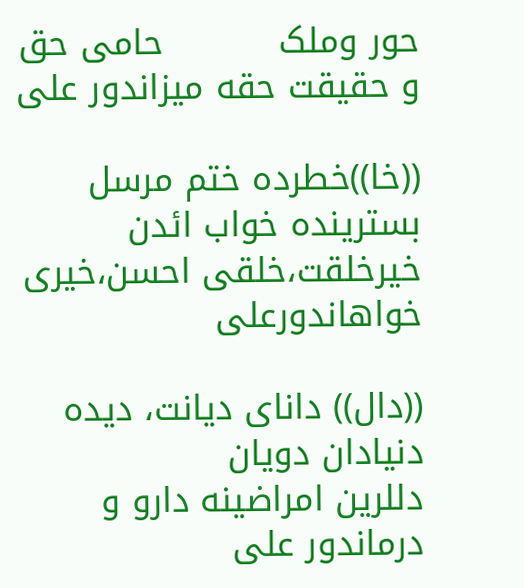حور وملک          حامی حق و حقیقت حقه میزاندور علی

((خا))خطرده ختم مرسل بسترینده خواب ائدن  خیرخلقت،خلقی احسن،خیری خواهاندورعلی

((دال)) دانای دیانت، دیده دنیادان دویان                 دللرین امراضینه دارو و درماندور علی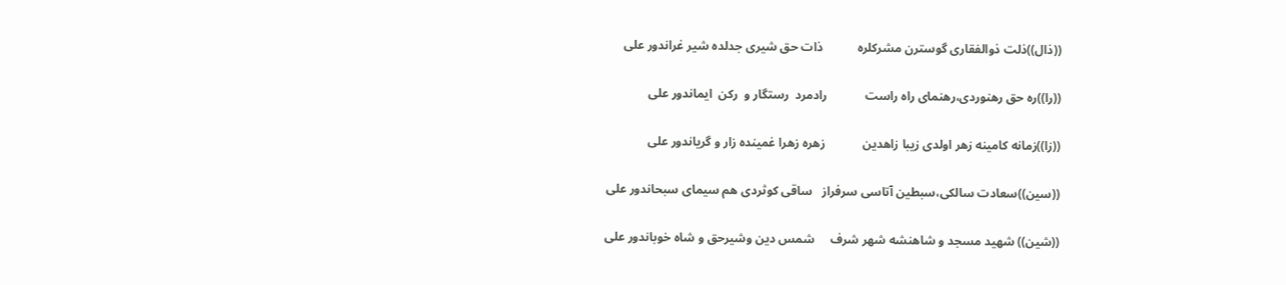((ذال))ذلت ذوالفقاری گوسترن مشرکلره           ذات حق شیری جدلده شیر غراندور علی

((را))ره حق رهنوردی،رهنمای راه راست            رادمرد  رستگار و  رکن  ایماندور علی

((زا))زمانه کامینه زهر اولدی زیبا زاهدین            زهره زهرا غمینده زار و گریاندور علی

((سین))سعادت سالکی،سبطین آتاسی سرفراز   ساقی کوثردی هم سیمای سبحاندور علی

((شین)) شهید مسجد و شاهنشه شهر شرف     شمس دین وشیرحق و شاه خوباندور علی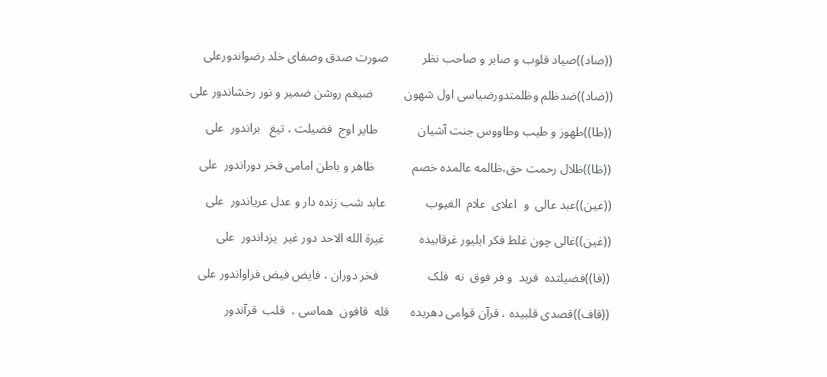((صاد))صیاد قلوب و صابر و صاحب نظر           صورت صدق وصفای خلد رضواندورعلی

((ضاد))ضدظلم وظلمتدورضیاسی اول شهون          ضیغم روشن ضمیر و نور رخشاندور علی

((طا))طهوز و طیب وطاووس جنت آشیان             طایر اوج  فضیلت ، تیغ   براندور  علی

((ظا))ظلال رحمت حق،ظالمه عالمده خصم            ظاهر و باطن امامی فخر دوراندور  علی

((عین))عبد عالی  و  اعلای  علام  الغیوب             عابد شب زنده دار و عدل عریاندور  علی

((غین))غالی چون غلط فکر ایلیور غرقابیده           غیرة الله الاحد دور غیر  یزداندور  علی

((فا))فضیلتده  فرید  و فر فوق  نه  فلک                فخر دوران ، فایض فیض فراواندور علی

((قاف))قصدی قلبیده ، قرآن قوامی دهریده       قله  قافون  هماسی ،  قلب  قرآندور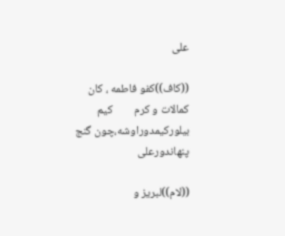علی

((کاف))کفو فاطمه ، کان کمالات و کرم        کیم بیلورکیمدوراوشه،چون گنج پنهاندورعلی

((لام))لبریز و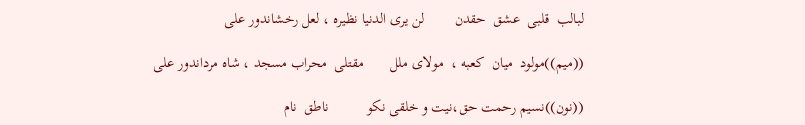لبالب  قلبی  عشق  حقدن        لن یری الدنیا نظیره ، لعل رخشاندور علی

((میم))مولود  میان  کعبه ،  مولای ملل       مقتلی  محراب مسجد ، شاه مرداندور علی

((نون))نسیم رحمت حق،نیت و خلقی نکو          ناطق  نام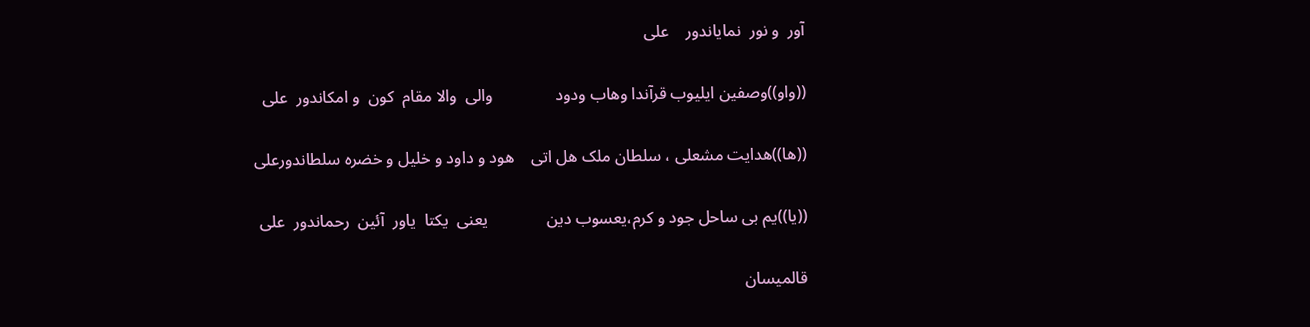آور  و نور  نمایاندور    علی

((واو))وصفین ایلیوب قرآندا وهاب ودود               والی  والا مقام  کون  و امکاندور  علی

((ها))هدایت مشعلی ، سلطان ملک هل اتی    هود و داود و خلیل و خضره سلطاندورعلی

((یا))یم بی ساحل جود و کرم،یعسوب دین              یعنی  یکتا  یاور  آئین  رحماندور  علی

قالمیسان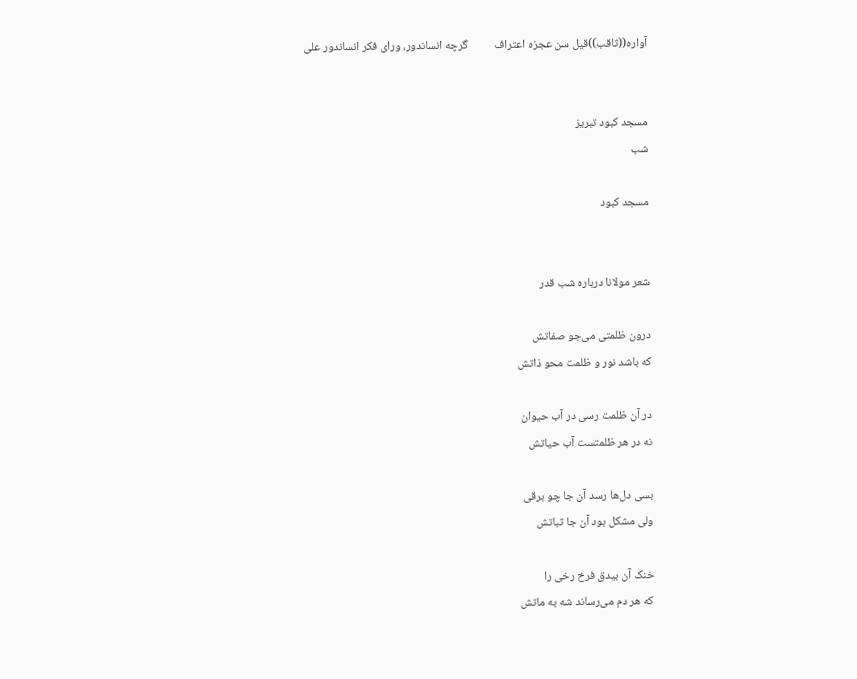آواره((ثاقب))قیل سن عجزه اعتراف          گرچه انساندور، ورای فکر انساندور علی


مسجد کبود تبریز
شب

مسجد کبود


شعر مولانا درباره شب قدر

درون ظلمتی می‌جو صفاتش
که باشد نور و ظلمت محو ذاتش

در آن ظلمت رسی در آب حیوان
نه در هر ظلمتست آب حیاتش

بسی دل‌ها رسد آن جا چو برقی
ولی مشکل بود آن جا ثباتش

خنک آن بیدق فرخ رخی را
که هر دم می‌رساند شه به ماتش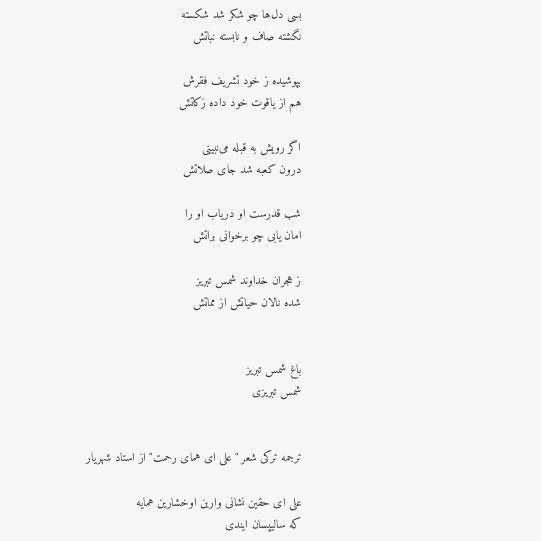بسی دل‌ها چو شکر شد شکسته
نگشته صاف و نابسته نباتش

بپوشیده ز خود تشریف فقرش
هم از یاقوت خود داده زکاتش

اگر رویش به قبله می‌نبینی
درون کعبه شد جای صلاتش

شب قدرست او دریاب او را
امان یابی چو برخوانی براتش

ز هجران خداوند شمس تبریز
شده نالان حیاتش از مماتش


باغ شمس تبریز
شمس تبریزی


ترجمه ترکی شعر "علی ای همای رحمت" از استاد شهریار

علی ای حقین نشانی وارین اوخشارین همایه
که سالیپسان ایندی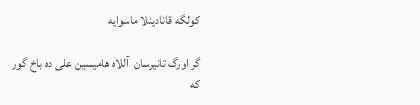کولگه قانادینلا ماسوایه

گر اورگ تانیرسان  آللاه هامیسین علی ده باخ گور
که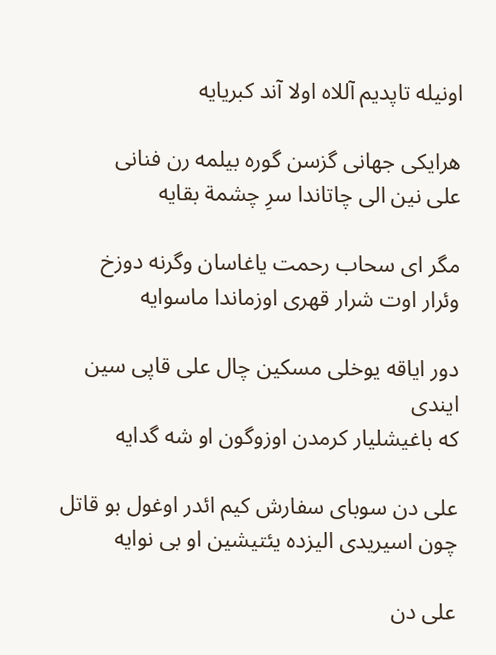اونیله تاپدیم آللاه اولا آند کبریایه

هرایکی جهانی گزسن گوره بیلمه رن فنانی
علی نین الی چاتاندا سرِ چشمة بقایه

مگر ای سحاب رحمت یاغاسان وگرنه دوزخ
وئرار اوت شرار قهری اوزماندا ماسوایه

دور ایاقه یوخلی مسکین چال علی قاپی سین ایندی
که باغیشلیار کرمدن اوزوگون او شه گدایه

علی دن سوبای سفارش کیم ائدر اوغول بو قاتل
چون اسیریدی الیزده یئتیشین او بی نوایه

علی دن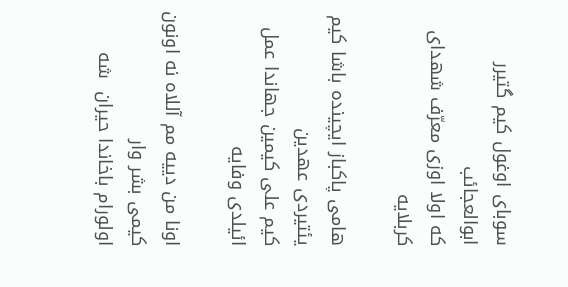سوبای اوغول کیم گتیرر ابوالعجائب
که اولا اوزی معرّف شهدای کربلایه

هامی پاکباز ایچینده باشا کیم یئتیردی عهدین
کیم علی کیمین جهاندا عمل ائیلدی وفایه

اونا من دییه مم آللاه نه اونون کیمی بشر وار
اولورام باخاندا حیران  شه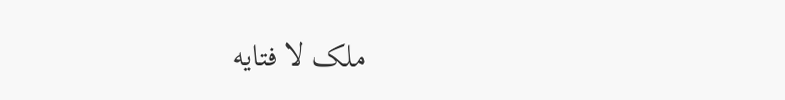ملک لا فتایه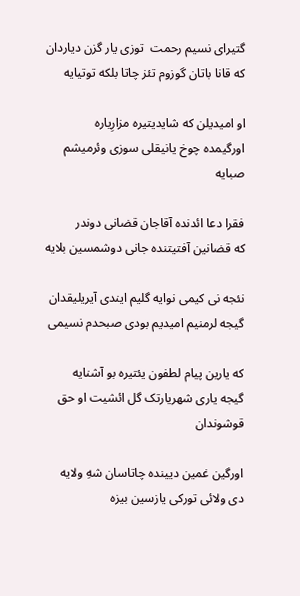گتیرای نسیم رحمت  توزی یار گزن دیاردان
که قانا باتان گوزوم تئز چاتا بلکه توتیایه

او امیدیلن که شایدیتیره مزارِیاره
اورگیمده چوخ یانیقلی سوزی وئرمیشم صبایه

فقرا دعا ائدنده آقاجان قضانی دوندر
که قضانین آفتیتنده جانی دوشمسین بلایه

نئجه نی کیمی نوایه گلیم ایندی آیریلیقدان
گیجه لرمنیم امیدیم بودی صبحدم نسیمی

که یارین پیام لطفون یئتیره بو آشنایه
گیجه یاری شهریارتک گل ائشیت او حق قوشوندان

اورگین غمین دیینده چاتاسان شهِ ولایه
دی ولائی تورکی یازسین بیزه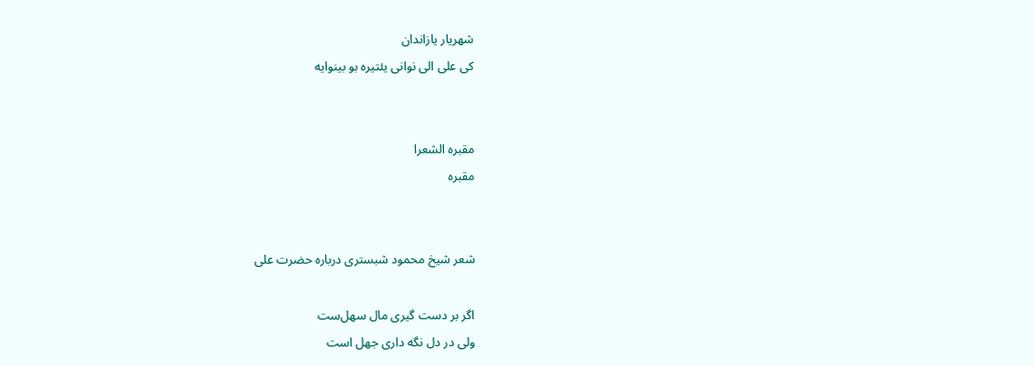شهریار یازاندان
کی علی الی نوانی یئتیره بو بینوایه


مقبره الشعرا
مقبره


شعر شیخ محمود شبستری درباره حضرت علی

اگر بر دست گیری مال سهل‌ست
ولی در دل نگه داری جهل است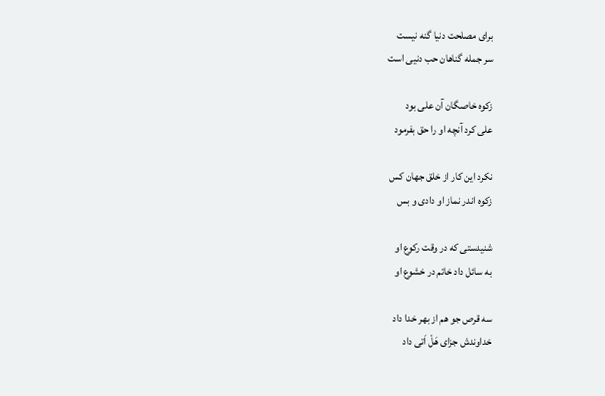برای مصلحت دنیا گنه نیست
سر جمله گناهان حب دنیی است

زکوه خاصگان آن علی بود
علی کرد آنچه او را حق بفرمود

نکرد این کار از خلق جهان کس
زکوه اندر نماز او دادی و بس

شنیدستی که در وقت رکوع او
به سائل داد خاتم در خشوع او

سه قرص جو هم از بهر خدا داد
خداوندش جزای هَلْ اَتی داد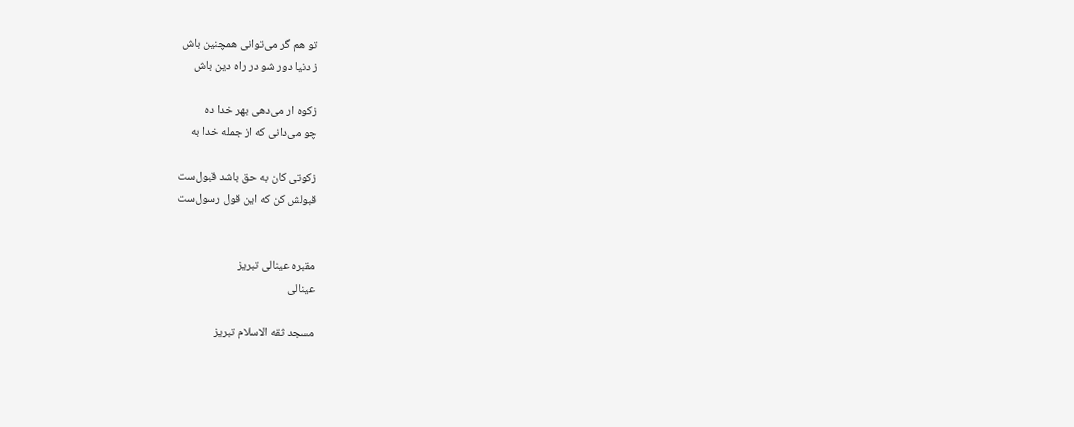تو هم گر می‌توانی همچنین باش
ز دنیا دور شو در راه دین باش

زکوه ار می‌دهی بهر خدا ده
چو می‌دانی که از جمله خدا به

زکوتی کان به حق باشد قبول‌ست
قبولش کن که این قول رسول‌ست


مقبره عینالی تبریز
عینالی

مسجد ثقه الاسلام تبریز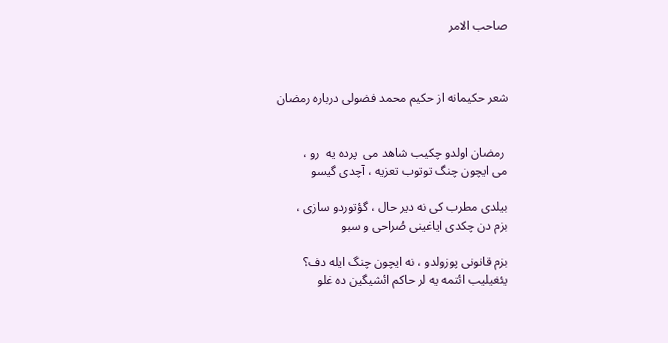صاحب الامر



شعر حکیمانه از حکیم محمد فضولی درباره رمضان


 رمضان اولدو چكیب شاهد می  پرده یه  رو ،
می ایچون چنگ توتوب تعزیه ، آچدی گیسو

بیلدی مطرب كی نه دیر حال ، گؤتوردو سازی ،
بزم دن چكدی ایاغینی صُراحی و سبو

بزم قانونی پوزولدو ، نه ایچون چنگ ایله دف؟
یئغیلیب ائتمه یه لر حاكم ائشیگین ده غلو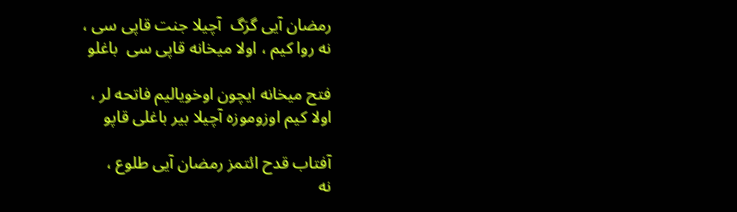رمضان آیی گرَگ  آچیلا جنت قاپی سی ،
نه روا كیم ، اولا میخانه قاپی سی  باغلو

فتح میخانه ایچون اوخویالیم فاتحه لر ،
اولا كیم اوزوموزه آچیلا بیر باغلی قاپو

آفتاب قدح ائتمز رمضان آیی طلوع ،
نه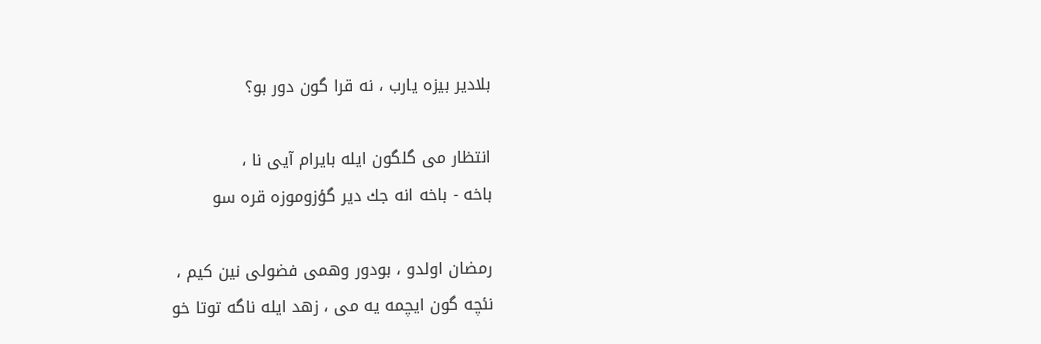بلادیر بیزه یارب ، نه قرا گون دور بو؟

انتظار می گلگون ایله بایرام آیی نا ،
باخه - باخه انه جك دیر گؤزوموزه قره سو

رمضان اولدو ، بودور وهمی فضولی نین كیم ،
نئچه گون ایچمه یه می ، زهد ایله ناگه توتا خو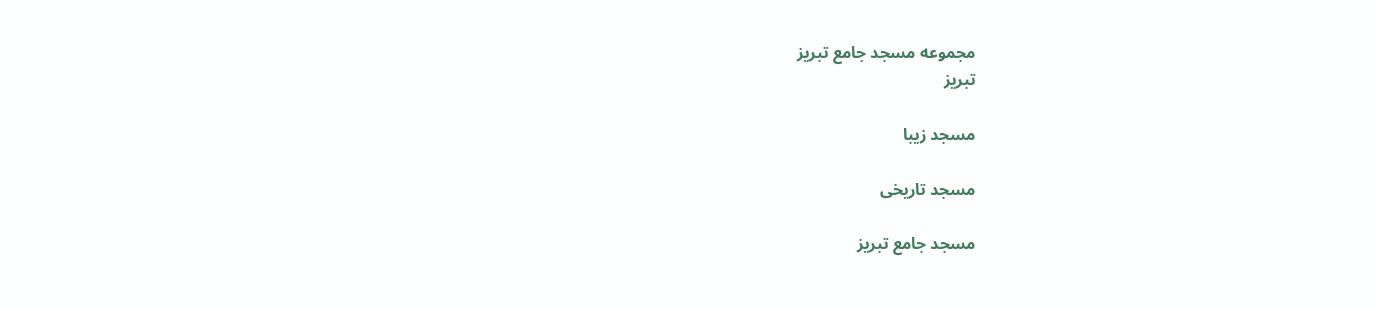مجموعه مسجد جامع تبریز
تبریز

مسجد زیبا

مسجد تاریخی

مسجد جامع تبریز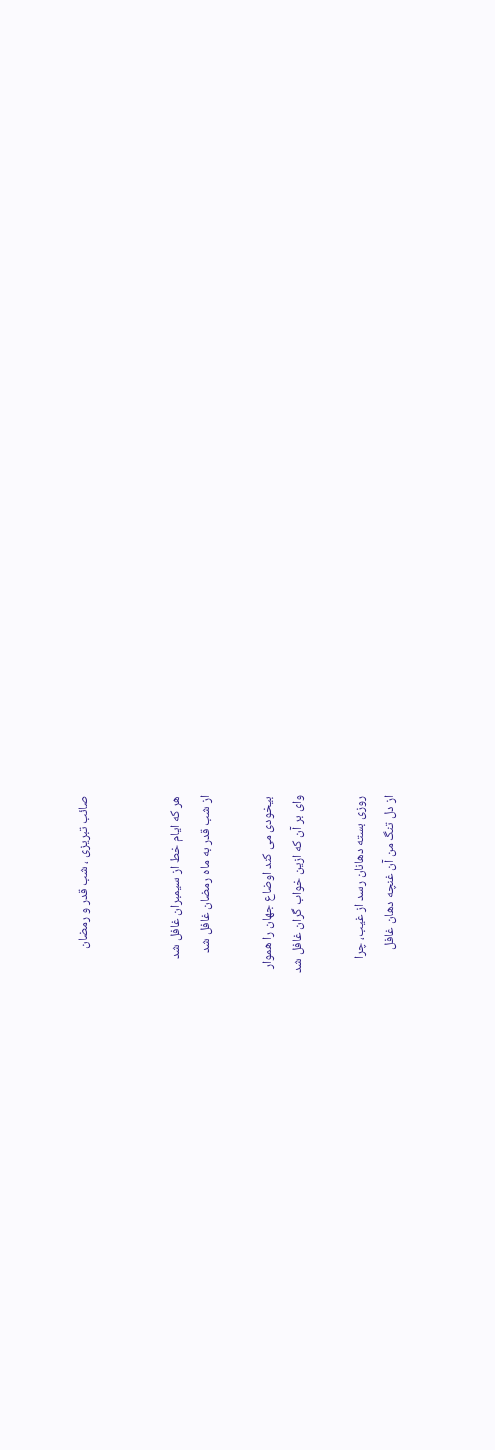صائب تبریزی ، شب قدر و رمضان


هر که ایام خط از سیمبران غافل شد
از شب قدر به ماه رمضان غافل شد

بیخودی می کند اوضاع جهان را هموار
وای بر آن که ازین خواب گران غافل شد

روزی بسته دهانان رسد از غیب، چرا
از دل تنگ من آن غنچه دهان غافل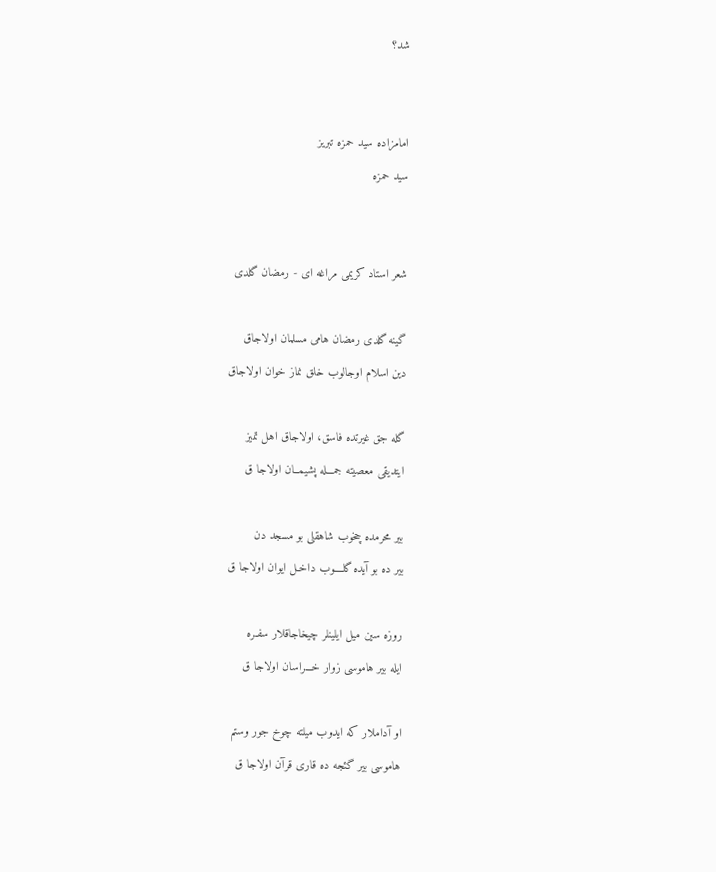شد؟


امامزاده سید حمزه تبریز
سید حمزه


شعر استاد کریمی مراغه ای - رمضان گلدی

گینه گلدی رمضان هامی مسلمان اولاجاق
دین اسلام اوجالوب خلق نماز خوان اولاجاق

گله جق غیرتده فاسق، اولاجاق اهل تمیز
ایتدیقی معصیته جمـــله پشیمــان اولاجا ق

بیر محرمده چخوب شاهقلی بو مسجد دن
بیر ده بو آیده گلــــوب داخـل ایوان اولاجا ق

روزه سین میل ایلینلر چیخاجاقلار سفـره
ایله بیر هاموسی زوار خـــراسان اولاجا ق

او آداملار که ایدوب میلته چوخ جور وستم
هاموسی بیر گئجه ده قاری قرآن اولاجا ق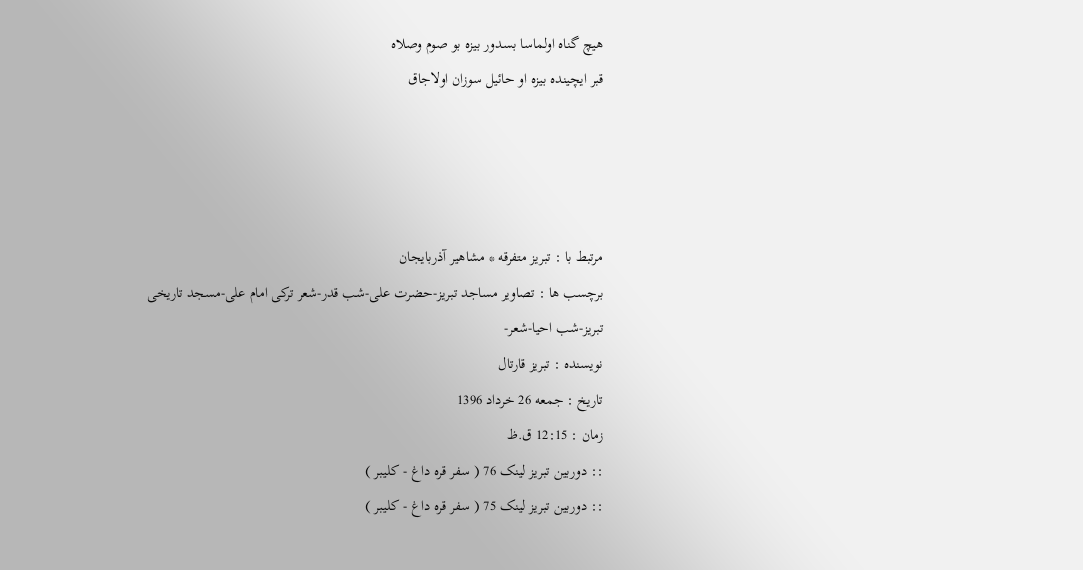هیچ گناه اولماسا بسدور بیزه بو صوم وصلاه
قبر ایچینده بیزه او حائیل سوزان اولاجاق




مرتبط با : تبریز متفرقه * مشاهیر آذربایجان
برچسب ها : تصاویر مساجد تبریز-حضرت علی-شب قدر-شعر ترکی امام علی-مسجد تاریخی تبریز-شب احیا-شعر-
نویسنده : تبریز قارتال
تاریخ : جمعه 26 خرداد 1396
زمان : 12:15 ق.ظ
:: دوربین تبریز لینک 76 ( سفر قره داغ - کلیبر )
:: دوربین تبریز لینک 75 ( سفر قره داغ - کلیبر )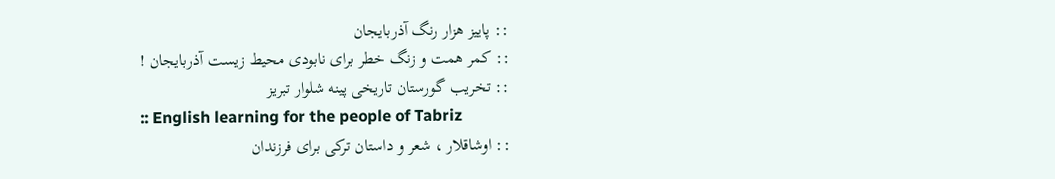:: پاییز هزار رنگ آذربایجان
:: کمر همت و زنگ خطر برای نابودی محیط زیست آذربایجان !
:: تخریب گورستان تاریخی پینه شلوار تبریز
:: English learning for the people of Tabriz
:: اوشاقلار ، شعر و داستان ترکی برای فرزندان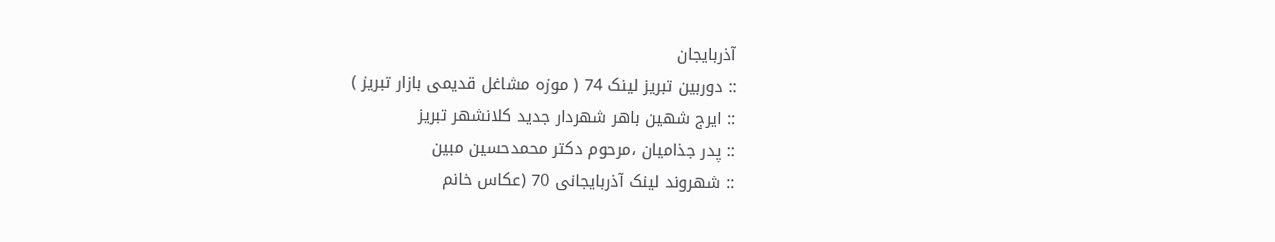آذربایجان
:: دوربین تبریز لینک 74 ( موزه مشاغل قدیمی بازار تبریز )
:: ایرج شهین باهر شهردار جدید کلانشهر تبریز
:: پدر جذامیان ،مرحوم دکتر محمدحسین مبین
:: شهروند لینک آذربایجانی 70 (عکاس خانم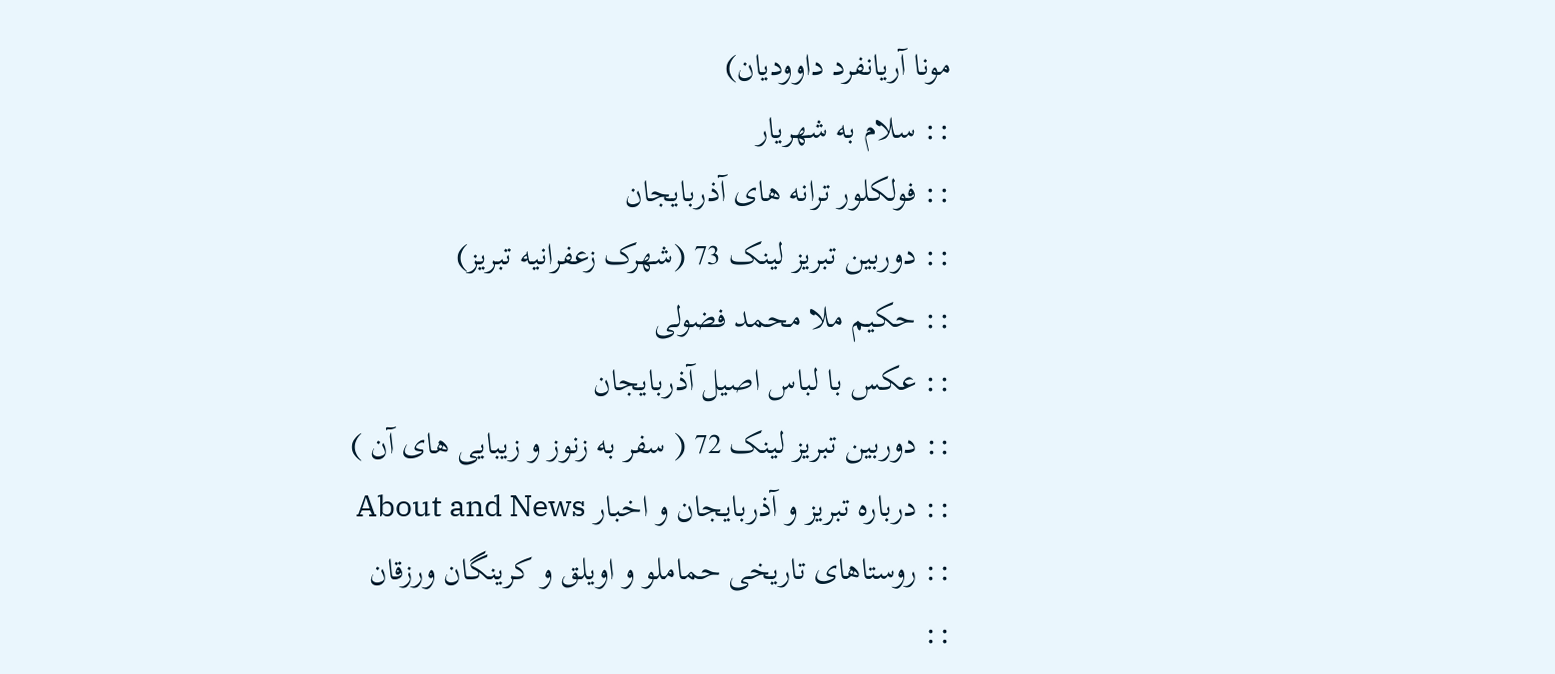مونا آریانفرد داوودیان)
:: سلام به شهریار
:: فولکلور ترانه های آذربایجان
:: دوربین تبریز لینک 73 (شهرک زعفرانیه تبریز)
:: حكیم ملا محمد فضولی
:: عکس با لباس اصیل آذربایجان
:: دوربین تبریز لینک 72 ( سفر به زنوز و زیبایی های آن )
:: درباره تبریز و آذربایجان و اخبار About and News
:: روستاهای تاریخی حماملو و اویلق و کرینگان ورزقان
::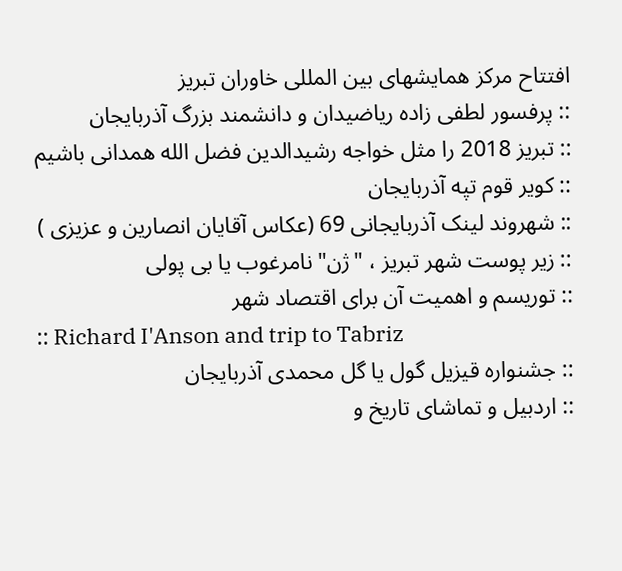افتتاح مرکز همایشهای بین المللی خاوران تبریز
:: پرفسور لطفی زاده ریاضیدان و دانشمند بزرگ آذربایجان
:: تبریز 2018 را مثل خواجه رشیدالدین فضل الله همدانی باشیم
:: کویر قوم تپه آذربایجان
:: شهروند لینک آذربایجانی 69 (عکاس آقایان انصارین و عزیزی )
:: زیر پوست شهر تبریز ، "ژن" نامرغوب یا بی پولی
:: توریسم و اهمیت آن برای اقتصاد شهر
:: Richard I'Anson and trip to Tabriz
:: جشنواره قیزیل گول یا گل محمدی آذربایجان
:: اردبیل و تماشای تاریخ و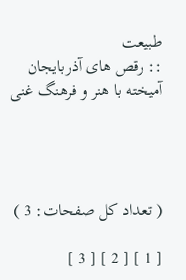طبیعت
:: رقص های آذربایجان آمیخته با هنر و فرهنگ غنی




( تعداد کل صفحات: 3 )

[ 1 ] [ 2 ] [ 3 ]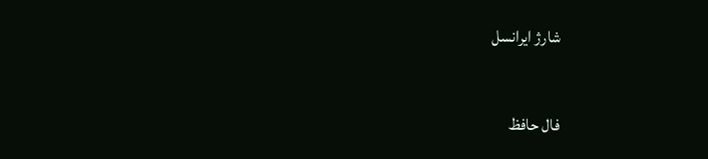شارژ ایرانسل

فال حافظ